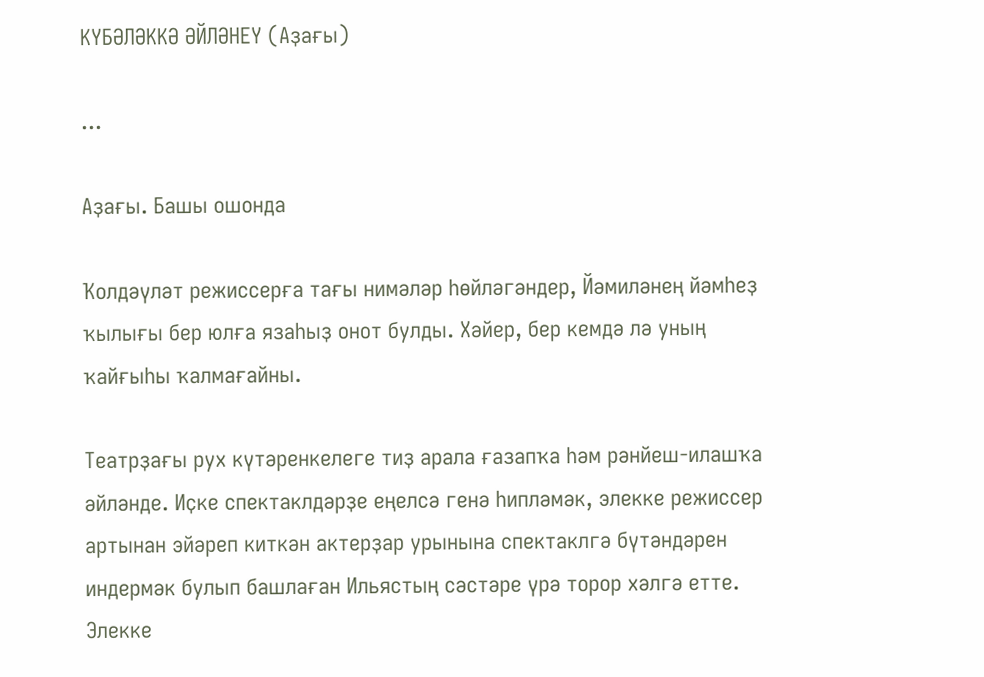КҮБӘЛӘККӘ ӘЙЛӘНЕҮ (Аҙағы)

...

Аҙағы. Башы ошонда

Ҡолдәүләт режиссерға тағы нимәләр һөйләгәндер, Йәмиләнең йәмһеҙ ҡылығы бер юлға язаһыҙ онот булды. Хәйер, бер кемдә лә уның ҡайғыһы ҡалмағайны.

Театрҙағы рух күтәренкелеге тиҙ арала ғазапҡа һәм рәнйеш-илашҡа әйләнде. Иҫке спектаклдәрҙе еңелсә генә һипләмәк, элекке режиссер артынан эйәреп киткән актерҙар урынына спектаклгә бүтәндәрен индермәк булып башлаған Ильястың сәстәре үрә торор хәлгә етте. Элекке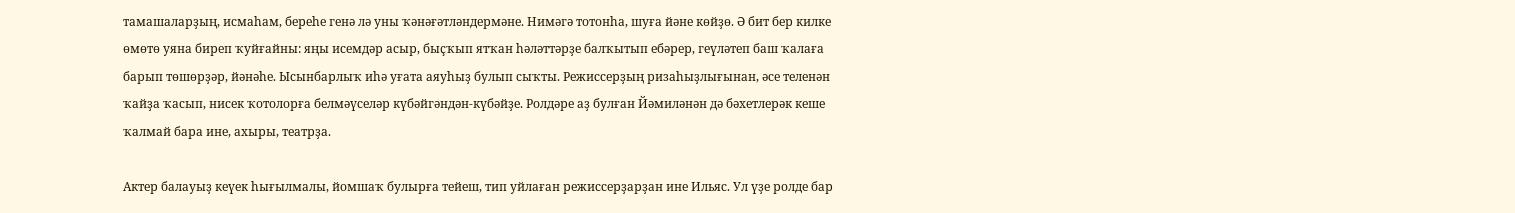тамашаларҙың, исмаһам, береһе генә лә уны ҡәнәғәтләндермәне. Нимәгә тотонһа, шуға йәне көйҙө. Ә бит бер килке өмөтө уяна биреп ҡуйғайны: яңы исемдәр асыр, быҫҡып ятҡан һәләттәрҙе балҡытып ебәрер, геүләтеп баш ҡалаға барып төшөрҙәр, йәнәһе. Ысынбарлыҡ иһә уғата аяуһыҙ булып сыҡты. Режиссерҙың ризаһыҙлығынан, әсе теленән ҡайҙа ҡасып, нисек ҡотолорға белмәүселәр күбәйгәндән-күбәйҙе. Ролдәре аҙ булған Йәмиләнән дә бәхетлерәк кеше ҡалмай бара ине, ахыры, театрҙа.

Актер балауыҙ кеүек һығылмалы, йомшаҡ булырға тейеш, тип уйлаған режиссерҙарҙан ине Ильяс. Ул үҙе ролде бар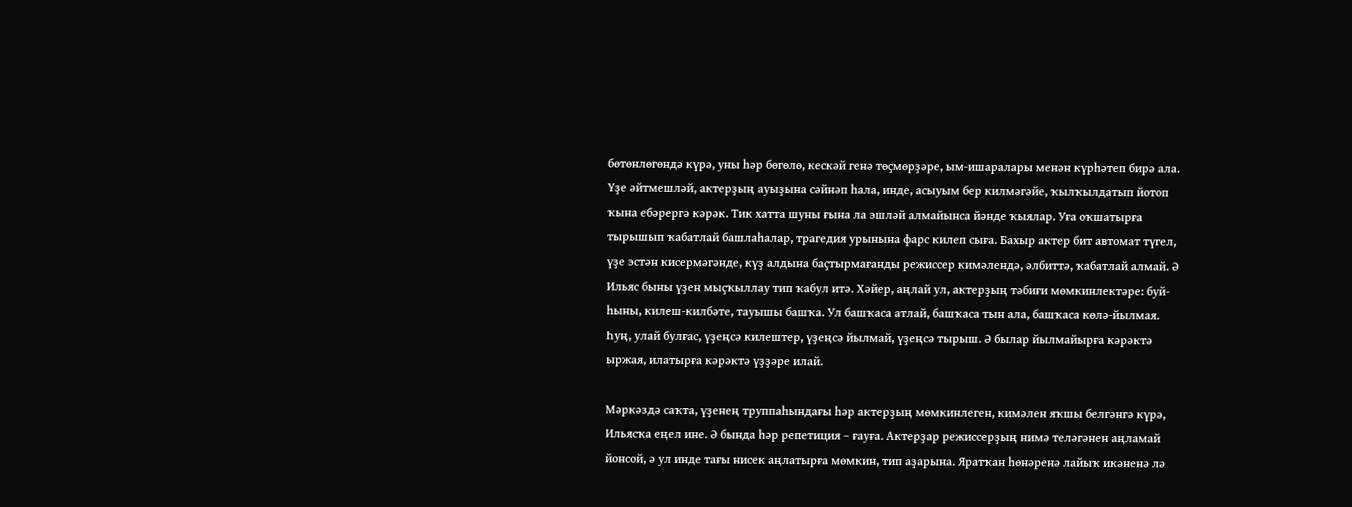бөтөнлөгөндә күрә, уны һәр бөгөлө, кескәй генә төҫмөрҙәре, ым-ишаралары менән күрһәтеп бирә ала. Үҙе әйтмешләй, актерҙың ауыҙына сәйнәп һала, инде, асыуым бер килмәгәйе, ҡылҡылдатып йотоп ҡына ебәрергә кәрәк. Тик хатта шуны ғына ла эшләй алмайынса йәнде ҡыялар. Уға оҡшатырға тырышып ҡабатлай башлаһалар, трагедия урынына фарс килеп сыға. Бахыр актер бит автомат түгел, үҙе эстән кисермәгәнде, күҙ алдына баҫтырмағанды режиссер кимәлендә, әлбиттә, ҡабатлай алмай. Ә Ильяс быны үҙен мыҫҡыллау тип ҡабул итә. Хәйер, аңлай ул, актерҙың тәбиғи мөмкинлектәре: буй-һыны, килеш-килбәте, тауышы башҡа. Ул башҡаса атлай, башҡаса тын ала, башҡаса көлә-йылмая. Һуң, улай булғас, үҙеңсә килештер, үҙеңсә йылмай, үҙеңсә тырыш. Ә былар йылмайырға кәрәктә ыржая, илатырға кәрәктә үҙҙәре илай.

Мәркәздә саҡта, үҙенең труппаһындағы һәр актерҙың мөмкинлеген, кимәлен яҡшы белгәнгә күрә, Ильясҡа еңел ине. Ә бында һәр репетиция – ғауға. Актерҙар режиссерҙың нимә теләгәнен аңламай йонсой, ә ул инде тағы нисек аңлатырға мөмкин, тип аҙарына. Яратҡан һөнәренә лайыҡ икәненә лә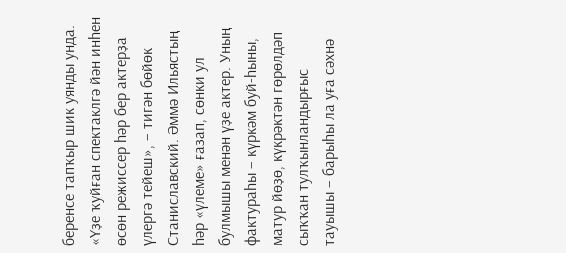беренсе тапҡыр шик уянды унда. «Үҙе ҡуйған спектаклгә йән инһен өсөн режиссер һәр бер актерҙа үлергә тейеш», – тигән бөйөк Станиславский. Әммә Ильястың һәр «үлеме» ғазап, сөнки ул булмышы менән үҙе актер. Уның фактураһы – күркәм буй-һыны, матур йөҙө, күкрәктән гөрөлдәп сыҡҡан тулҡынландырғыс тауышы – барыһы ла уға сәхнә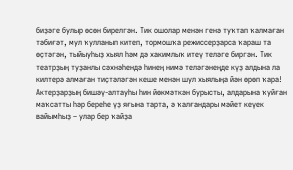биҙәге булыр өсөн бирелгән. Тик ошолар менән генә туҡтап ҡалмаған тәбиғәт, мул ҡулланып китеп, тормошҡа режиссерҙарса ҡараш та өҫтәгән, тыйыуһыҙ хыял һәм дә хакимлыҡ итеү теләге биргән. Тик театрҙың туҙанлы сәхнәһендә һинең нимә теләгәнеңде күҙ алдына ла килтерә алмаған тиҫтәләгән кеше менән шул хыялыңа йән өрөп ҡара! Актерҙарҙың бишәү-алтауһы һин йөкмәткән бурысты, алдарына ҡуйған маҡсатты һәр береһе үҙ яғына тарта, ә ҡалғандары мәйет кеүек вайымһыҙ – улар бер ҡайҙа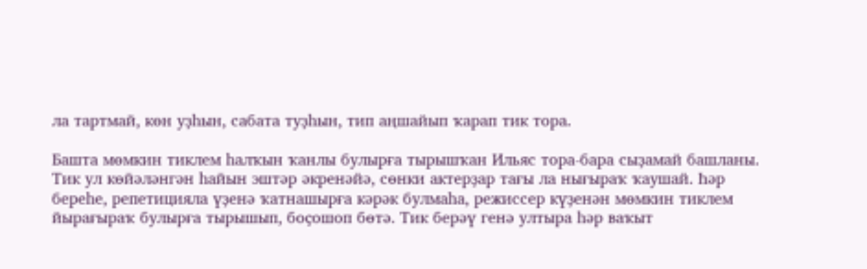ла тартмай, көн уҙһын, сабата туҙһын, тип аңшайып ҡарап тик тора.

Башта мөмкин тиклем һалҡын ҡанлы булырға тырышҡан Ильяс тора-бара сыҙамай башланы. Тик ул көйәләнгән һайын эштәр әкренәйә, сөнки актерҙар тағы ла нығыраҡ ҡаушай. Һәр береһе, репетицияла үҙенә ҡатнашырға кәрәк булмаһа, режиссер күҙенән мөмкин тиклем йырағыраҡ булырға тырышып, боҫошоп бөтә. Тик берәү генә ултыра һәр ваҡыт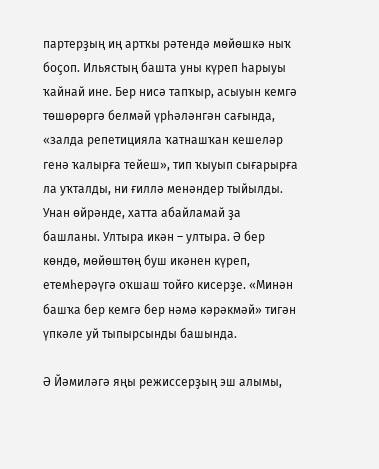партерҙың иң артҡы рәтендә мөйөшкә ныҡ боҫоп. Ильястың башта уны күреп һарыуы ҡайнай ине. Бер нисә тапҡыр, асыуын кемгә төшөрөргә белмәй үрһәләнгән сағында, «залда репетицияла ҡатнашҡан кешеләр генә ҡалырға тейеш», тип ҡыуып сығарырға ла уҡталды, ни ғиллә менәндер тыйылды. Унан өйрәнде, хатта абайламай ҙа башланы. Ултыра икән – ултыра. Ә бер көндө, мөйөштөң буш икәнен күреп, етемһерәүгә оҡшаш тойғо кисерҙе. «Минән башҡа бер кемгә бер нәмә кәрәкмәй» тигән үпкәле уй тыпырсынды башында.

Ә Йәмиләгә яңы режиссерҙың эш алымы,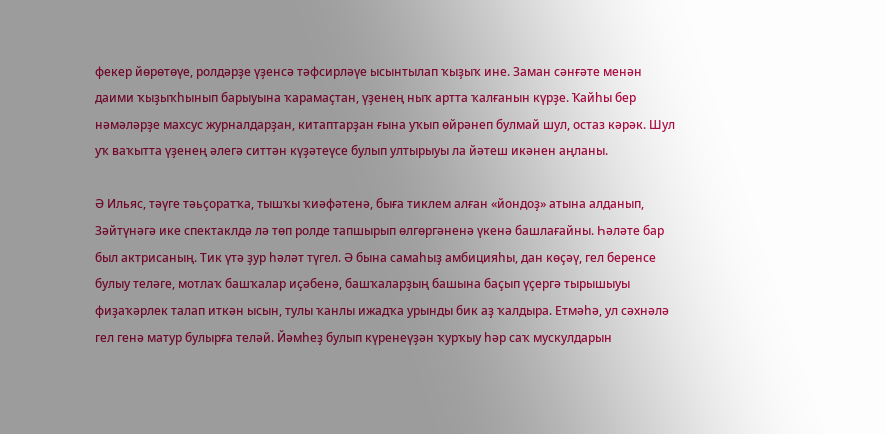фекер йөрөтөүе, ролдәрҙе үҙенсә тәфсирләүе ысынтылап ҡыҙыҡ ине. Заман сәнғәте менән даими ҡыҙыҡһынып барыуына ҡарамаҫтан, үҙенең ныҡ артта ҡалғанын күрҙе. Ҡайһы бер нәмәләрҙе махсус журналдарҙан, китаптарҙан ғына уҡып өйрәнеп булмай шул, остаз кәрәк. Шул уҡ ваҡытта үҙенең әлегә ситтән күҙәтеүсе булып ултырыуы ла йәтеш икәнен аңланы.

Ә Ильяс, тәүге тәьҫоратҡа, тышҡы ҡиәфәтенә, быға тиклем алған «йондоҙ» атына алданып, Зәйтүнәгә ике спектаклдә лә төп ролде тапшырып өлгөргәненә үкенә башлағайны. Һәләте бар был актрисаның. Тик үтә ҙур һәләт түгел. Ә бына самаһыҙ амбицияһы, дан көҫәү, гел беренсе булыу теләге, мотлаҡ башҡалар иҫәбенә, башҡаларҙың башына баҫып үҫергә тырышыуы фиҙаҡәрлек талап иткән ысын, тулы ҡанлы ижадҡа урынды бик аҙ ҡалдыра. Етмәһә, ул сәхнәлә гел генә матур булырға теләй. Йәмһеҙ булып күренеүҙән ҡурҡыу һәр саҡ мускулдарын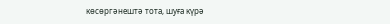көсөргәнештә тота, шуға күрә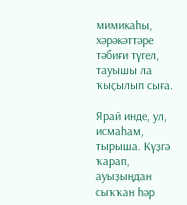мимикаһы, хәрәкәттәре тәбиғи түгел, тауышы ла ҡыҫылып сыға.

Ярай инде, ул, исмаһам, тырыша. Күҙгә ҡарап, ауыҙыңдан сыҡҡан һәр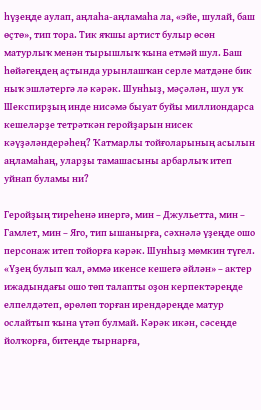һүҙеңде аулап, аңлаһа-аңламаһа ла, «эйе, шулай, баш өҫтө», тип тора. Тик яҡшы артист булыр өсөн матурлыҡ менән тырышлыҡ ҡына етмәй шул. Баш һөйәгеңдең аҫтында урынлашҡан серле матдәне бик ныҡ эшләтергә лә кәрәк. Шунһыҙ, мәҫәлән, шул уҡ Шекспирҙың инде нисәмә быуат буйы миллиондарса кешеләрҙе тетрәткән геройҙарын нисек кәүҙәләндерәһең? Ҡатмарлы тойғоларының асылын аңламаһаң, уларҙы тамашасыны арбарлыҡ итеп уйнап буламы ни?

Геройҙың тиреһенә инергә, мин – Джульетта, мин – Гамлет, мин – Яго, тип ышанырға, сәхнәлә үҙеңде ошо персонаж итеп тойорға кәрәк. Шунһыҙ мөмкин түгел. «Үҙең булып ҡал, әммә икенсе кешегә әйлән» – актер ижадындағы ошо төп талапты оҙон керпектәреңде елпелдәтеп, өрөлөп торған ирендәреңде матур ослайтып ҡына үтәп булмай. Кәрәк икән, сәсеңде йолҡорға, битеңде тырнарға,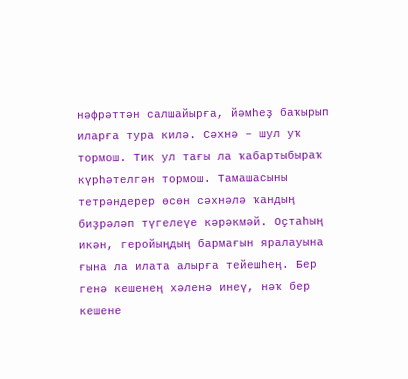нәфрәттән салшайырға, йәмһеҙ баҡырып иларға тура килә. Сәхнә – шул уҡ тормош. Тик ул тағы ла ҡабартыбыраҡ күрһәтелгән тормош. Тамашасыны тетрәндерер өсөн сәхнәлә ҡандың биҙрәләп түгелеүе кәрәкмәй. Оҫтаһың икән, геройыңдың бармағын яралауына ғына ла илата алырға тейешһең. Бер генә кешенең хәленә инеү, нәҡ бер кешене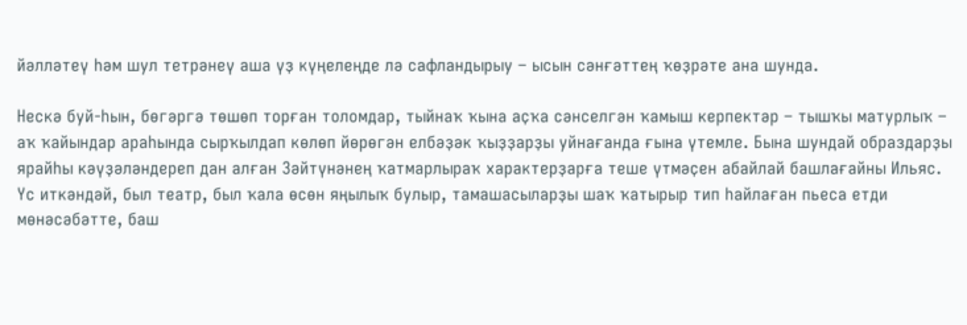йәлләтеү һәм шул тетрәнеү аша үҙ күңелеңде лә сафландырыу – ысын сәнғәттең ҡөҙрәте ана шунда.

Нескә буй-һын, бөгәргә төшөп торған толомдар, тыйнаҡ ҡына аҫҡа сәнселгән ҡамыш керпектәр – тышҡы матурлыҡ – аҡ ҡайындар араһында сырҡылдап көлөп йөрөгән елбәҙәк ҡыҙҙарҙы уйнағанда ғына үтемле. Бына шундай образдарҙы ярайһы кәүҙәләндереп дан алған Зәйтүнәнең ҡатмарлыраҡ характерҙарға теше үтмәҫен абайлай башлағайны Ильяс. Үс иткәндәй, был театр, был ҡала өсөн яңылыҡ булыр, тамашасыларҙы шаҡ ҡатырыр тип һайлаған пьеса етди мөнәсәбәтте, баш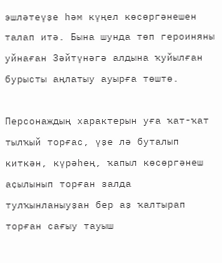эшләтеүҙе һәм күңел көсөргәнешен талап итә. Бына шунда төп героиняны уйнаған Зәйтүнәгә алдына ҡуйылған бурысты аңлатыу ауырға төштө.

Персонаждың характерын уға ҡат-ҡат тылҡый торғас, үҙе лә буталып киткән, күрәһең, ҡапыл көсөргәнеш аҫылынып торған залда тулҡынланыуҙан бер аҙ ҡалтырап торған сағыу тауыш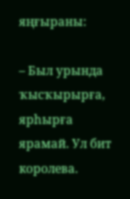яңғыраны:

– Был урында ҡысҡырырға, ярһырға ярамай. Ул бит королева.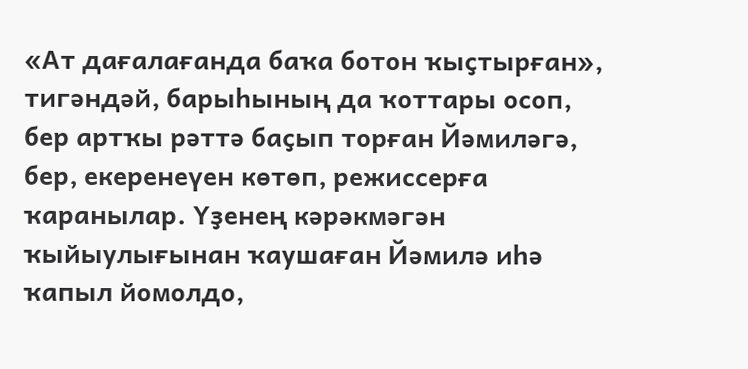«Ат дағалағанда баҡа ботон ҡыҫтырған», тигәндәй, барыһының да ҡоттары осоп, бер артҡы рәттә баҫып торған Йәмиләгә, бер, екеренеүен көтөп, режиссерға ҡаранылар. Үҙенең кәрәкмәгән ҡыйыулығынан ҡаушаған Йәмилә иһә ҡапыл йомолдо,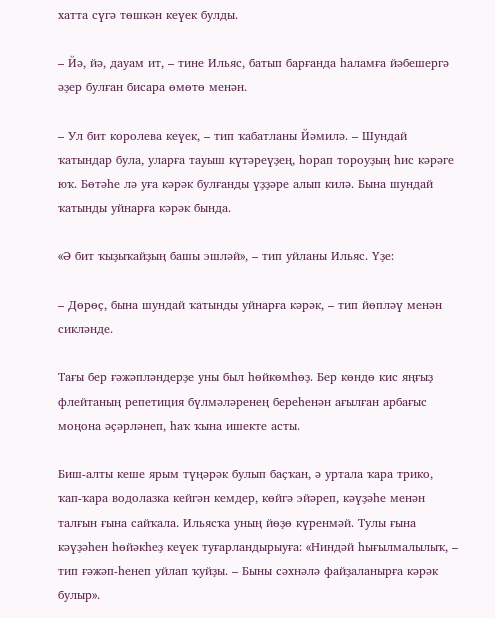хатта сүгә төшкән кеүек булды.

– Йә, йә, дауам ит, – тине Ильяс, батып барғанда һаламға йәбешергә әҙер булған бисара өмөтө менән.

– Ул бит королева кеүек, – тип ҡабатланы Йәмилә. – Шундай ҡатындар була, уларға тауыш күтәреүҙең, һорап тороуҙың һис кәрәге юҡ. Бөтәһе лә уға кәрәк булғанды үҙҙәре алып килә. Бына шундай ҡатынды уйнарға кәрәк бында.

«Ә бит ҡыҙыҡайҙың башы эшләй», – тип уйланы Ильяс. Үҙе:

– Дөрөҫ, бына шундай ҡатынды уйнарға кәрәк, – тип йөпләү менән сикләнде.

Тағы бер ғәжәпләндерҙе уны был һөйкөмһөҙ. Бер көндө кис яңғыҙ флейтаның репетиция бүлмәләренең береһенән ағылған арбағыс моңона әҫәрләнеп, һаҡ ҡына ишекте асты.

Биш-алты кеше ярым түңәрәк булып баҫҡан, ә уртала ҡара трико, ҡап-ҡара водолазка кейгән кемдер, көйгә эйәреп, кәүҙәһе менән талғын ғына сайҡала. Ильясҡа уның йөҙө күренмәй. Тулы ғына кәүҙәһен һөйәкһеҙ кеүек туғарландырыуға: «Ниндәй һығылмалылыҡ, – тип ғәжәп-һенеп уйлап ҡуйҙы. – Быны сәхнәлә файҙаланырға кәрәк булыр».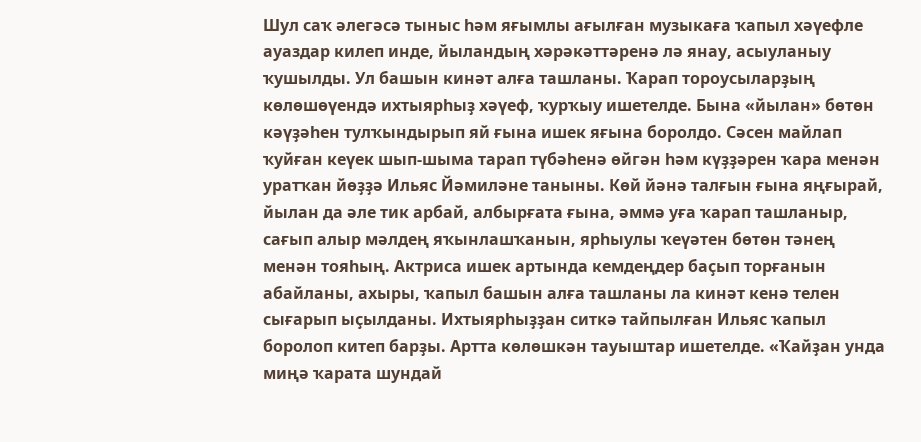Шул саҡ әлегәсә тыныс һәм яғымлы ағылған музыкаға ҡапыл хәүефле ауаздар килеп инде, йыландың хәрәкәттәренә лә янау, асыуланыу ҡушылды. Ул башын кинәт алға ташланы. Ҡарап тороусыларҙың көлөшөүендә ихтыярһыҙ хәүеф, ҡурҡыу ишетелде. Бына «йылан» бөтөн кәүҙәһен тулҡындырып яй ғына ишек яғына боролдо. Сәсен майлап ҡуйған кеүек шып-шыма тарап түбәһенә өйгән һәм күҙҙәрен ҡара менән уратҡан йөҙҙә Ильяс Йәмиләне таныны. Көй йәнә талғын ғына яңғырай, йылан да әле тик арбай, албырғата ғына, әммә уға ҡарап ташланыр, сағып алыр мәлдең яҡынлашҡанын, ярһыулы ҡеүәтен бөтөн тәнең менән тояһың. Актриса ишек артында кемдеңдер баҫып торғанын абайланы, ахыры, ҡапыл башын алға ташланы ла кинәт кенә телен сығарып ыҫылданы. Ихтыярһыҙҙан ситкә тайпылған Ильяс ҡапыл боролоп китеп барҙы. Артта көлөшкән тауыштар ишетелде. «Ҡайҙан унда миңә ҡарата шундай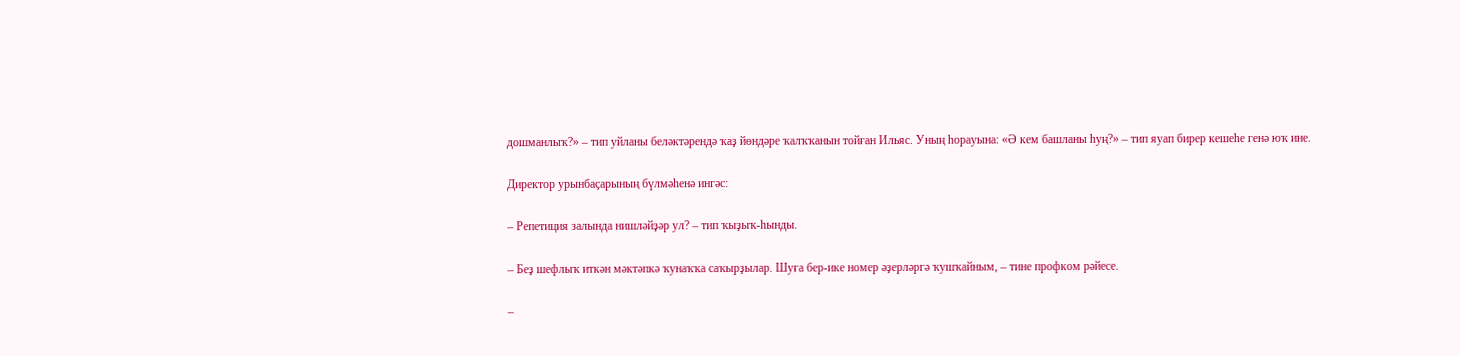дошманлыҡ?» – тип уйланы беләктәрендә ҡаҙ йөндәре ҡалҡҡанын тойған Ильяс. Уның һорауына: «Ә кем башланы һуң?» – тип яуап бирер кешеһе генә юҡ ине.

Директор урынбаҫарының бүлмәһенә ингәс:

– Репетиция залында нишләйҙәр ул? – тип ҡыҙыҡ-һынды.

– Беҙ шефлыҡ иткән мәктәпкә ҡунаҡҡа саҡырҙылар. Шуға бер-ике номер әҙерләргә ҡушҡайным, – тине профком рәйесе.

–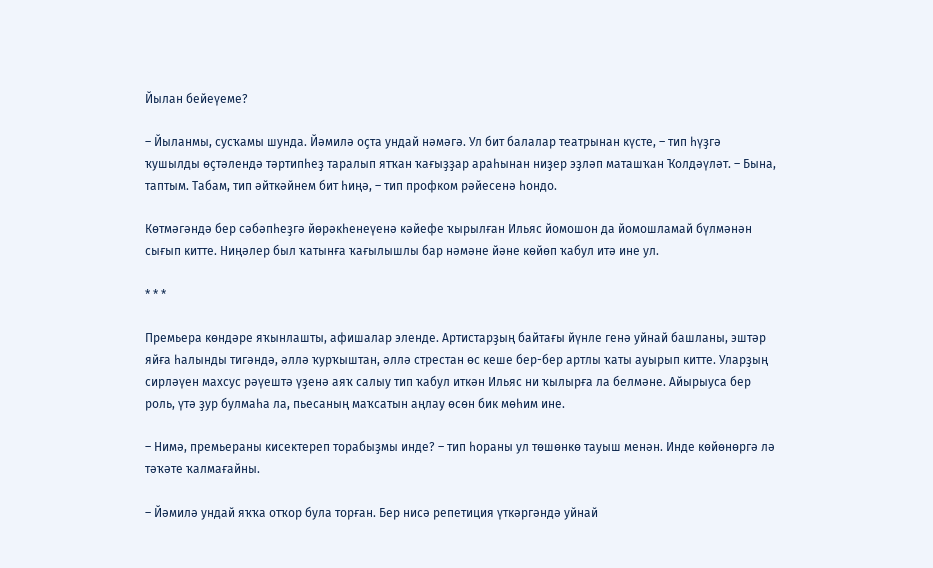Йылан бейеүеме?

– Йыланмы, сусҡамы шунда. Йәмилә оҫта ундай нәмәгә. Ул бит балалар театрынан күсте, – тип һүҙгә ҡушылды өҫтәлендә тәртипһеҙ таралып ятҡан ҡағыҙҙар араһынан ниҙер эҙләп маташҡан Ҡолдәүләт. – Бына, таптым. Табам, тип әйткәйнем бит һиңә, – тип профком рәйесенә һондо.

Көтмәгәндә бер сәбәпһеҙгә йөрәкһенеүенә кәйефе ҡырылған Ильяс йомошон да йомошламай бүлмәнән сығып китте. Ниңәлер был ҡатынға ҡағылышлы бар нәмәне йәне көйөп ҡабул итә ине ул.

* * *

Премьера көндәре яҡынлашты, афишалар эленде. Артистарҙың байтағы йүнле генә уйнай башланы, эштәр яйға һалынды тигәндә, әллә ҡурҡыштан, әллә стрестан өс кеше бер-бер артлы ҡаты ауырып китте. Уларҙың сирләүен махсус рәүештә үҙенә аяҡ салыу тип ҡабул иткән Ильяс ни ҡылырға ла белмәне. Айырыуса бер роль, үтә ҙур булмаһа ла, пьесаның маҡсатын аңлау өсөн бик мөһим ине.

– Нимә, премьераны кисектереп торабыҙмы инде? – тип һораны ул төшөнкө тауыш менән. Инде көйөнөргә лә тәҡәте ҡалмағайны.

– Йәмилә ундай яҡҡа отҡор була торған. Бер нисә репетиция үткәргәндә уйнай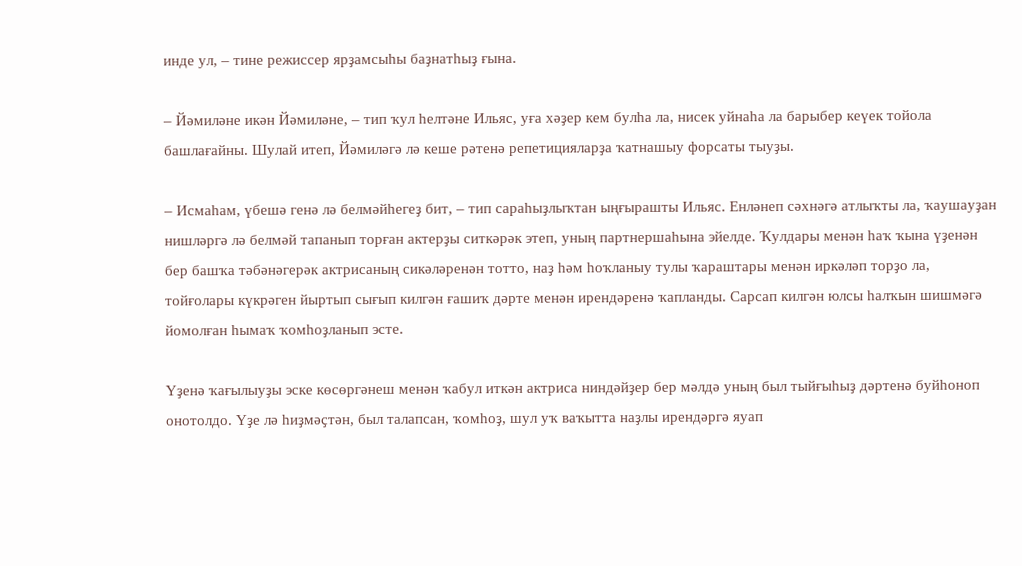инде ул, – тине режиссер ярҙамсыһы баҙнатһыҙ ғына.

– Йәмиләне икән Йәмиләне, – тип ҡул һелтәне Ильяс, уға хәҙер кем булһа ла, нисек уйнаһа ла барыбер кеүек тойола башлағайны. Шулай итеп, Йәмиләгә лә кеше рәтенә репетицияларҙа ҡатнашыу форсаты тыуҙы.

– Исмаһам, үбешә генә лә белмәйһегеҙ бит, – тип сараһыҙлыҡтан ыңғырашты Ильяс. Енләнеп сәхнәгә атлыҡты ла, ҡаушауҙан нишләргә лә белмәй тапанып торған актерҙы ситкәрәк этеп, уның партнершаһына эйелде. Ҡулдары менән һаҡ ҡына үҙенән бер башҡа тәбәнәгерәк актрисаның сикәләренән тотто, наҙ һәм һоҡланыу тулы ҡараштары менән иркәләп торҙо ла, тойғолары күкрәген йыртып сығып килгән ғашиҡ дәрте менән ирендәренә ҡапланды. Сарсап килгән юлсы һалҡын шишмәгә йомолған һымаҡ ҡомһоҙланып эсте.

Үҙенә ҡағылыуҙы эске көсөргәнеш менән ҡабул иткән актриса ниндәйҙер бер мәлдә уның был тыйғыһыҙ дәртенә буйһоноп онотолдо. Үҙе лә һиҙмәҫтән, был талапсан, ҡомһоҙ, шул уҡ ваҡытта наҙлы ирендәргә яуап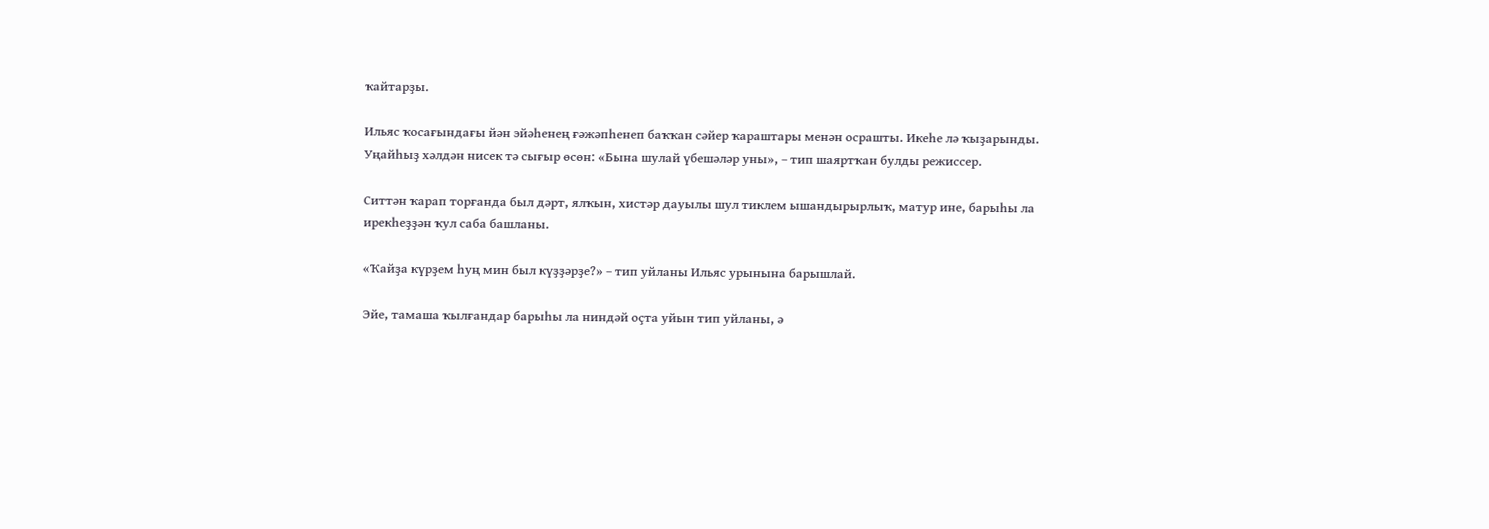ҡайтарҙы.

Ильяс ҡосағындағы йән эйәһенең ғәжәпһенеп баҡҡан сәйер ҡараштары менән осрашты. Икеһе лә ҡыҙарынды. Уңайһыҙ хәлдән нисек тә сығыр өсөн: «Бына шулай үбешәләр уны», – тип шаяртҡан булды режиссер.

Ситтән ҡарап торғанда был дәрт, ялҡын, хистәр дауылы шул тиклем ышандырырлыҡ, матур ине, барыһы ла ирекһеҙҙән ҡул саба башланы.

«Ҡайҙа күрҙем һуң мин был күҙҙәрҙе?» – тип уйланы Ильяс урынына барышлай.

Эйе, тамаша ҡылғандар барыһы ла ниндәй оҫта уйын тип уйланы, ә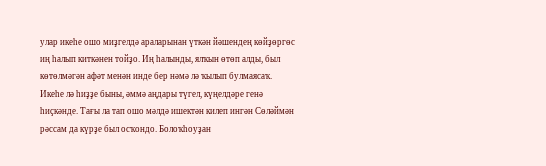улар икеһе ошо миҙгелдә араларынан үткән йәшендең көйҙөргөс иң һалып киткәнен тойҙо. Иң һалынды, ялҡын өтөп алды, был көтөлмәгән афәт менән инде бер нәмә лә ҡылып булмаясаҡ. Икеһе лә һиҙҙе быны, әммә аңдары түгел, күңелдәре генә һиҫкәнде. Тағы ла тап ошо мәлдә ишектән килеп ингән Сөләймән рәссам да күрҙе был осҡондо. Болоҡһоуҙан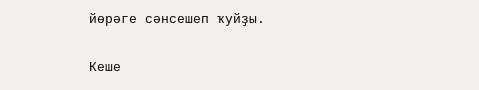йөрәге сәнсешеп ҡуйҙы.

Кеше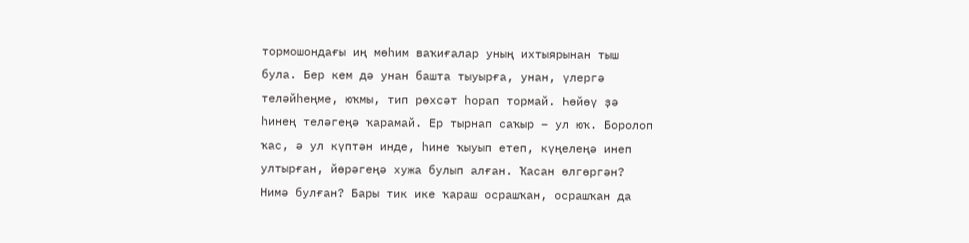тормошондағы иң мөһим ваҡиғалар уның ихтыярынан тыш була. Бер кем дә унан башта тыуырға, унан, үлергә теләйһеңме, юҡмы, тип рөхсәт һорап тормай. Һөйөү ҙә һинең теләгеңә ҡарамай. Ер тырнап саҡыр – ул юҡ. Боролоп ҡас, ә ул күптән инде, һине ҡыуып етеп, күңелеңә инеп ултырған, йөрәгеңә хужа булып алған. Ҡасан өлгөргән? Нимә булған? Бары тик ике ҡараш осрашҡан, осрашҡан да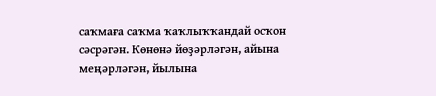саҡмаға саҡма ҡаҡлыҡҡандай осҡон сәсрәгән. Көнөнә йөҙәрләгән, айына меңәрләгән, йылына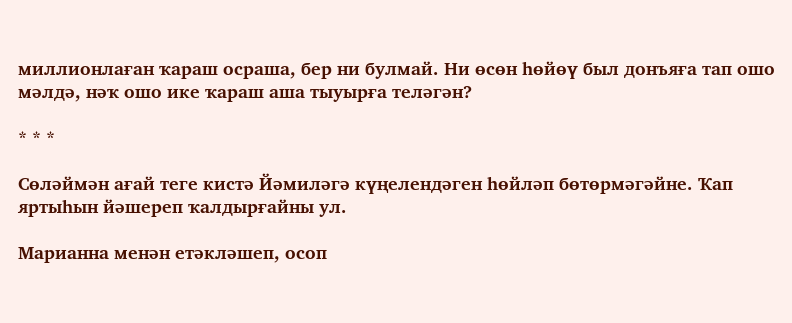миллионлаған ҡараш осраша, бер ни булмай. Ни өсөн һөйөү был донъяға тап ошо мәлдә, нәҡ ошо ике ҡараш аша тыуырға теләгән?

* * *

Сөләймән ағай теге кистә Йәмиләгә күңелендәген һөйләп бөтөрмәгәйне. Ҡап яртыһын йәшереп ҡалдырғайны ул.

Марианна менән етәкләшеп, осоп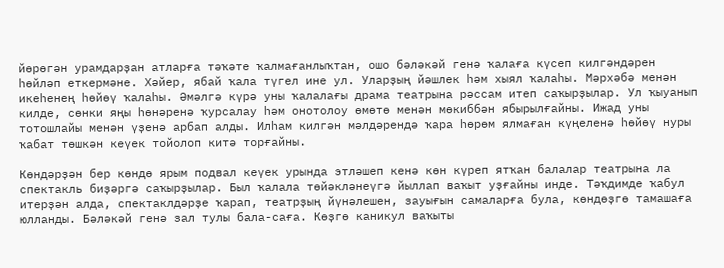йөрөгән урамдарҙан атларға тәҡәте ҡалмағанлыҡтан, ошо бәләкәй генә ҡалаға күсеп килгәндәрен һөйләп еткермәне. Хәйер, ябай ҡала түгел ине ул. Уларҙың йәшлек һәм хыял ҡалаһы. Мәрхәбә менән икеһенең һөйөү ҡалаһы. Әмәлгә күрә уны ҡалалағы драма театрына рәссам итеп саҡырҙылар. Ул ҡыуанып килде, сөнки яңы һөнәренә ҡурсалау һәм онотолоу өмөтө менән мөкиббән ябырылғайны. Ижад уны тотошлайы менән үҙенә арбап алды. Илһам килгән мәлдәрендә ҡара һөрөм ялмаған күңеленә һөйөү нуры ҡабат төшкән кеүек тойолоп китә торғайны.

Көндәрҙән бер көндө ярым подвал кеүек урында этләшеп кенә көн күреп ятҡан балалар театрына ла спектакль биҙәргә саҡырҙылар. Был ҡалала төйәкләнеүгә йыллап ваҡыт уҙғайны инде. Тәҡдимде ҡабул итерҙән алда, спектаклдәрҙе ҡарап, театрҙың йүнәлешен, зауығын самаларға була, көндөҙгө тамашаға юлланды. Бәләкәй генә зал тулы бала-саға. Көҙгө каникул ваҡыты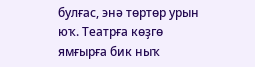булғас, энә төртөр урын юҡ. Театрға көҙгө ямғырға бик ныҡ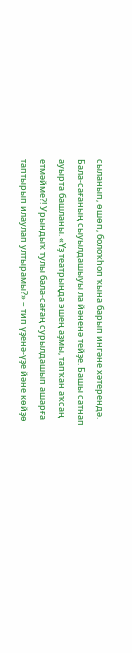сыланып, өшөп, болоҡһоп ҡына барып ингәне хәтерендә. Бала-сағаның сыуылдашыуы ла йәненә тейҙе. Башы сатнап ауырта башланы. «Үҙ театрыңда эшең аҙмы, тапҡан аҡсаң етмәйме?! Урындыҡ тулы бала-сағаң сурылдашып ашарға таптырып илаулап ултырамы?» – тип үҙенә-үҙе йәне көйҙө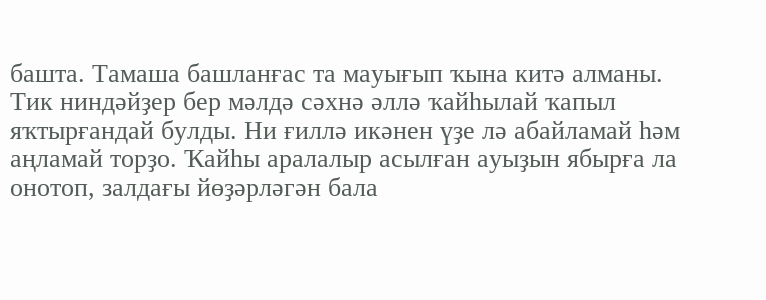башта. Тамаша башланғас та мауығып ҡына китә алманы. Тик ниндәйҙер бер мәлдә сәхнә әллә ҡайһылай ҡапыл яҡтырғандай булды. Ни ғиллә икәнен үҙе лә абайламай һәм аңламай торҙо. Ҡайһы аралалыр асылған ауыҙын ябырға ла онотоп, залдағы йөҙәрләгән бала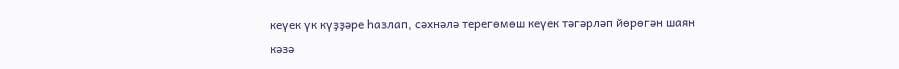кеүек үк күҙҙәре һазлап, сәхнәлә терегөмөш кеүек тәгәрләп йөрөгән шаян кәзә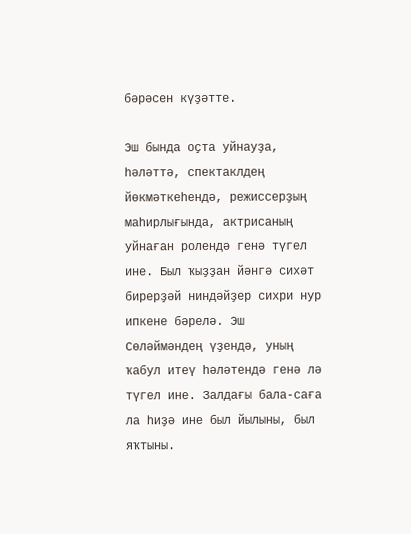бәрәсен күҙәтте.

Эш бында оҫта уйнауҙа, һәләттә, спектаклдең йөкмәткеһендә, режиссерҙың маһирлығында, актрисаның уйнаған ролендә генә түгел ине. Был ҡыҙҙан йәнгә сихәт бирерҙәй ниндәйҙер сихри нур ипкене бәрелә. Эш Сөләймәндең үҙендә, уның ҡабул итеү һәләтендә генә лә түгел ине. Залдағы бала-саға ла һиҙә ине был йылыны, был яҡтыны.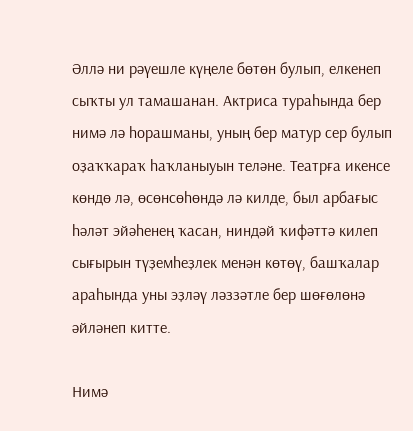Әллә ни рәүешле күңеле бөтөн булып, елкенеп сыҡты ул тамашанан. Актриса тураһында бер нимә лә һорашманы, уның бер матур сер булып оҙаҡҡараҡ һаҡланыуын теләне. Театрға икенсе көндө лә, өсөнсөһөндә лә килде, был арбағыс һәләт эйәһенең ҡасан, ниндәй ҡифәттә килеп сығырын түҙемһеҙлек менән көтөү, башҡалар араһында уны эҙләү ләззәтле бер шөғөлөнә әйләнеп китте.

Нимә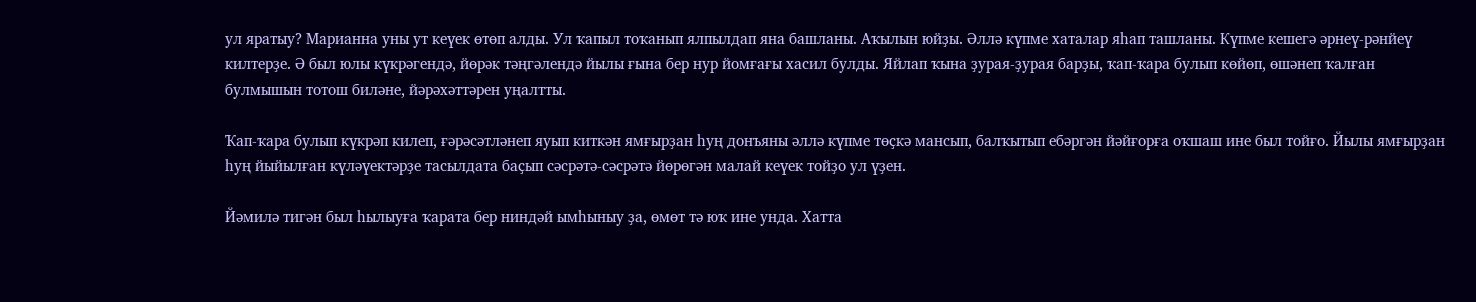ул яратыу? Марианна уны ут кеүек өтөп алды. Ул ҡапыл тоҡанып ялпылдап яна башланы. Аҡылын юйҙы. Әллә күпме хаталар яһап ташланы. Күпме кешегә әрнеү-рәнйеү килтерҙе. Ә был юлы күкрәгендә, йөрәк тәңгәлендә йылы ғына бер нур йомғағы хасил булды. Яйлап ҡына ҙурая-ҙурая барҙы, ҡап-ҡара булып көйөп, өшәнеп ҡалған булмышын тотош биләне, йәрәхәттәрен уңалтты.

Ҡап-ҡара булып күкрәп килеп, ғәрәсәтләнеп яуып киткән ямғырҙан һуң донъяны әллә күпме төҫкә мансып, балҡытып ебәргән йәйғорға оҡшаш ине был тойғо. Йылы ямғырҙан һуң йыйылған күләүектәрҙе тасылдата баҫып сәсрәтә-сәсрәтә йөрөгән малай кеүек тойҙо ул үҙен.

Йәмилә тигән был һылыуға ҡарата бер ниндәй ымһыныу ҙа, өмөт тә юҡ ине унда. Хатта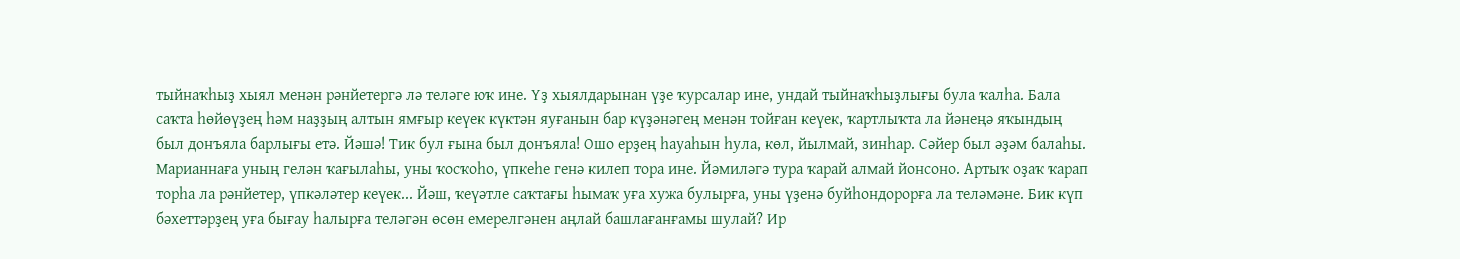тыйнаҡһыҙ хыял менән рәнйетергә лә теләге юҡ ине. Үҙ хыялдарынан үҙе ҡурсалар ине, ундай тыйнаҡһыҙлығы була ҡалһа. Бала саҡта һөйөүҙең һәм наҙҙың алтын ямғыр кеүек күктән яуғанын бар күҙәнәгең менән тойған кеүек, ҡартлыҡта ла йәнеңә яҡындың был донъяла барлығы етә. Йәшә! Тик бул ғына был донъяла! Ошо ерҙең һауаһын һула, көл, йылмай, зинһар. Сәйер был әҙәм балаһы. Марианнаға уның гелән ҡағылаһы, уны ҡосҡоһо, үпкеһе генә килеп тора ине. Йәмиләгә тура ҡарай алмай йонсоно. Артыҡ оҙаҡ ҡарап торһа ла рәнйетер, үпкәләтер кеүек... Йәш, ҡеүәтле саҡтағы һымаҡ уға хужа булырға, уны үҙенә буйһондорорға ла теләмәне. Бик күп бәхеттәрҙең уға бығау һалырға теләгән өсөн емерелгәнен аңлай башлағанғамы шулай? Ир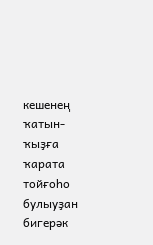кешенең ҡатын-ҡыҙға ҡарата тойғоһо булыуҙан бигерәк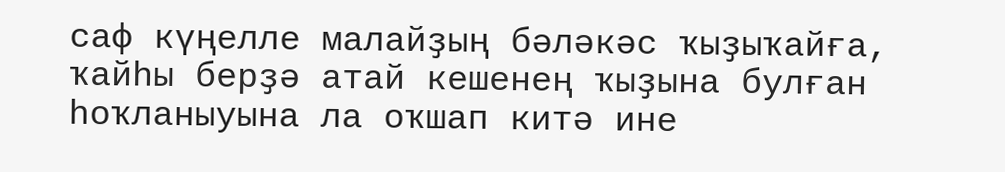саф күңелле малайҙың бәләкәс ҡыҙыҡайға, ҡайһы берҙә атай кешенең ҡыҙына булған һоҡланыуына ла оҡшап китә ине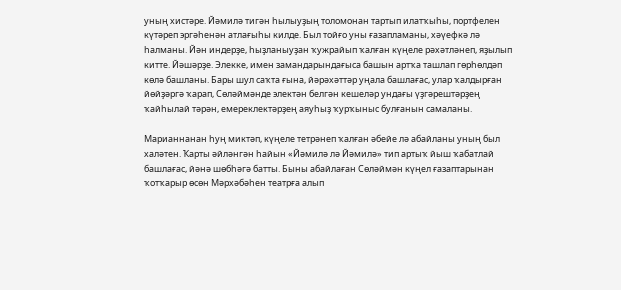уның хистәре. Йәмилә тигән һылыуҙың толомонан тартып илатҡыһы, портфелен күтәреп эргәһенән атлағыһы килде. Был тойғо уны ғазапламаны, хәүефкә лә һалманы. Йән индерҙе, һыҙланыуҙан ҡужрайып ҡалған күңеле рәхәтләнеп, яҙылып китте. Йәшәрҙе. Элекке, имен замандарындағыса башын артҡа ташлап гөрһөлдәп көлә башланы. Бары шул саҡта ғына, йәрәхәттәр уңала башлағас, улар ҡалдырған йөйҙәргә ҡарап, Сөләймәнде электән белгән кешеләр ундағы үҙгәрештәрҙең ҡайһылай тәрән, емереклектәрҙең аяуһыҙ ҡурҡыныс булғанын самаланы.

Марианнанан һуң миктәп, күңеле тетрәнеп ҡалған әбейе лә абайланы уның был халәтен. Ҡарты әйләнгән һайын «Йәмилә лә Йәмилә» тип артыҡ йыш ҡабатлай башлағас, йәнә шөбһәгә батты. Быны абайлаған Сөләймән күңел ғазаптарынан ҡотҡарыр өсөн Мәрхәбәһен театрға алып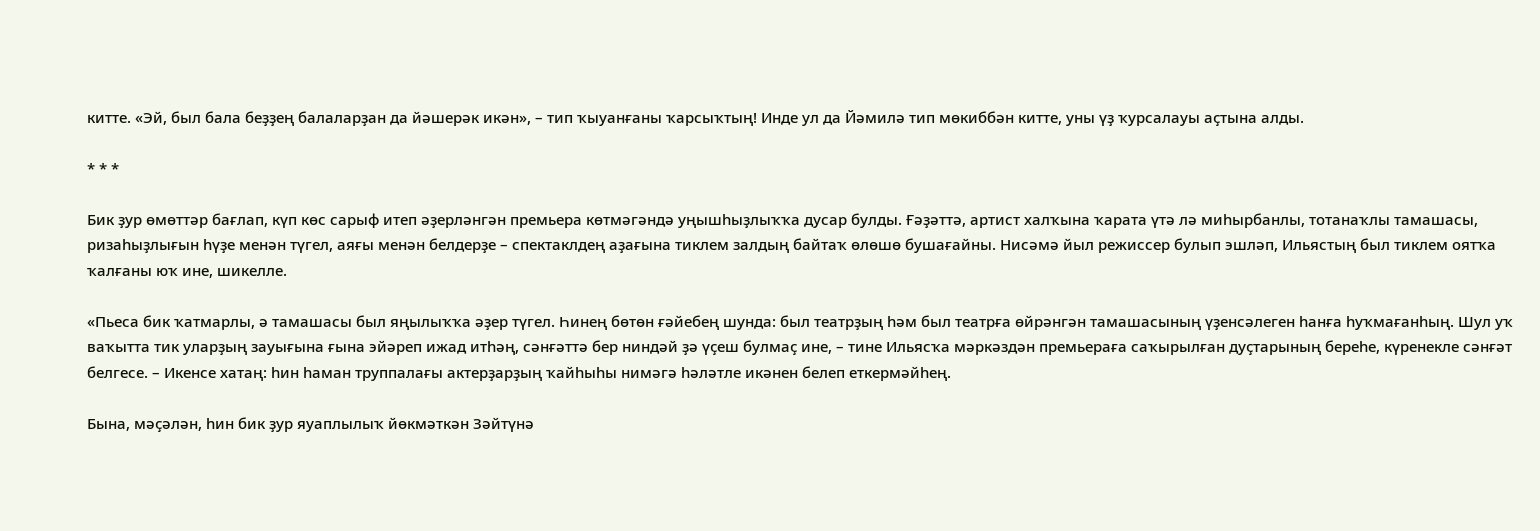китте. «Эй, был бала беҙҙең балаларҙан да йәшерәк икән», – тип ҡыуанғаны ҡарсыҡтың! Инде ул да Йәмилә тип мөкиббән китте, уны үҙ ҡурсалауы аҫтына алды.

* * *

Бик ҙур өмөттәр бағлап, күп көс сарыф итеп әҙерләнгән премьера көтмәгәндә уңышһыҙлыҡҡа дусар булды. Ғәҙәттә, артист халҡына ҡарата үтә лә миһырбанлы, тотанаҡлы тамашасы, ризаһыҙлығын һүҙе менән түгел, аяғы менән белдерҙе – спектаклдең аҙағына тиклем залдың байтаҡ өлөшө бушағайны. Нисәмә йыл режиссер булып эшләп, Ильястың был тиклем оятҡа ҡалғаны юҡ ине, шикелле.

«Пьеса бик ҡатмарлы, ә тамашасы был яңылыҡҡа әҙер түгел. Һинең бөтөн ғәйебең шунда: был театрҙың һәм был театрға өйрәнгән тамашасының үҙенсәлеген һанға һуҡмағанһың. Шул уҡ ваҡытта тик уларҙың зауығына ғына эйәреп ижад итһәң, сәнғәттә бер ниндәй ҙә үҫеш булмаҫ ине, – тине Ильясҡа мәркәздән премьераға саҡырылған дуҫтарының береһе, күренекле сәнғәт белгесе. – Икенсе хатаң: һин һаман труппалағы актерҙарҙың ҡайһыһы нимәгә һәләтле икәнен белеп еткермәйһең.

Бына, мәҫәлән, һин бик ҙур яуаплылыҡ йөкмәткән Зәйтүнә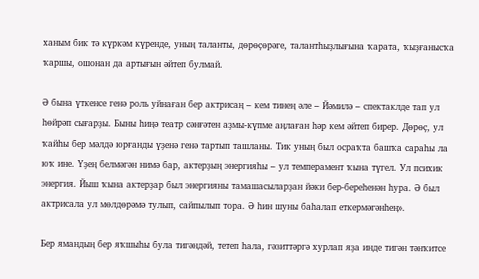ханым бик тә күркәм күренде, уның таланты, дөрөҫөрәге, талантһыҙлығына ҡарата, ҡыҙғанысҡа ҡаршы, ошонан да артығын әйтеп булмай.

Ә бына үткенсе генә роль уйнаған бер актрисаң – кем тинең әле – Йәмилә – спектаклде тап ул һөйрәп сығарҙы. Быны һиңә театр сәнғәтен аҙмы-күпме аңлаған һәр кем әйтеп бирер. Дөрөҫ, ул ҡайһы бер мәлдә юрғанды үҙенә генә тартып ташланы. Тик уның был осраҡта башҡа сараһы ла юҡ ине. Үҙең белмәгән нимә бар, актерҙың энергияһы – ул темперамент ҡына түгел. Ул психик энергия. Йыш ҡына актерҙар был энергияны тамашасыларҙан йәки бер-береһенән һура. Ә был актрисала ул мөлдөрәмә тулып, сайпылып тора. Ә һин шуны баһалап еткермәгәнһең».

Бер ямандың бер яҡшыһы була тигәндәй, тетеп һала, гәзиттәргә хурлап яҙа инде тигән тәнҡитсе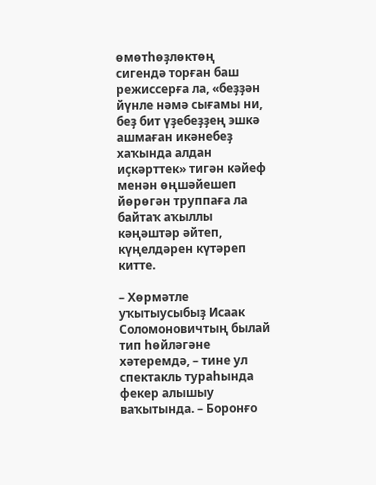өмөтһөҙлөктөң сигендә торған баш режиссерға ла, «беҙҙән йүнле нәмә сығамы ни, беҙ бит үҙебеҙҙең эшкә ашмаған икәнебеҙ хаҡында алдан иҫкәрттек» тигән кәйеф менән өңшәйешеп йөрөгән труппаға ла байтаҡ аҡыллы кәңәштәр әйтеп, күңелдәрен күтәреп китте.

– Хөрмәтле уҡытыусыбыҙ Исаак Соломоновичтың былай тип һөйләгәне хәтеремдә, – тине ул спектакль тураһында фекер алышыу ваҡытында. – Боронғо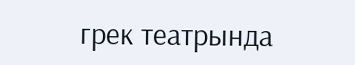грек театрында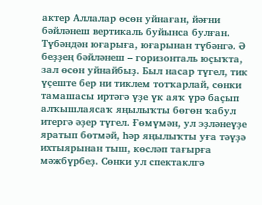актер Аллалар өсөн уйнаған, йәғни бәйләнеш вертикаль буйынса булған. Түбәндән юғарыға, юғарынан түбәнгә. Ә беҙҙең бәйләнеш – горизонталь юҫыҡта, зал өсөн уйнайбыҙ. Был насар түгел, тик үҫеште бер ни тиклем тотҡарлай, сөнки тамашасы иртәгә үҙе үк аяҡ үрә баҫып алҡышлаясаҡ яңылыҡты бөгөн ҡабул итергә әҙер түгел. Ғөмүмән, ул эҙләнеүҙе яратып бөтмәй, һәр яңылыҡты уға тәүҙә ихтыярынан тыш, көсләп тағырға мәжбүрбеҙ. Сөнки ул спектаклгә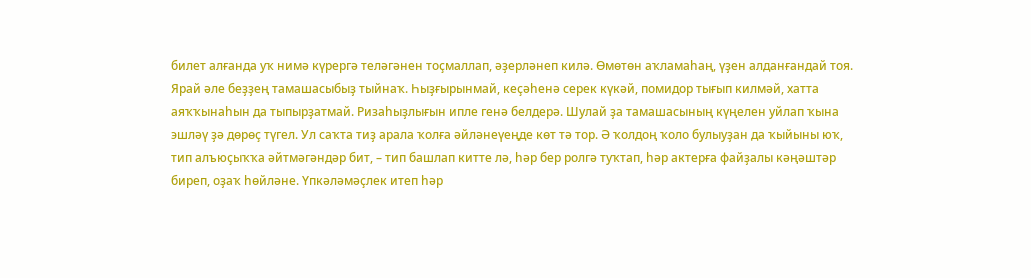билет алғанда уҡ нимә күрергә теләгәнен тоҫмаллап, әҙерләнеп килә. Өмөтөн аҡламаһаң, үҙен алданғандай тоя. Ярай әле беҙҙең тамашасыбыҙ тыйнаҡ. Һыҙғырынмай, кеҫәһенә серек күкәй, помидор тығып килмәй, хатта аяҡҡынаһын да тыпырҙатмай. Ризаһыҙлығын ипле генә белдерә. Шулай ҙа тамашасының күңелен уйлап ҡына эшләү ҙә дөрөҫ түгел. Ул саҡта тиҙ арала ҡолға әйләнеүеңде көт тә тор. Ә ҡолдоң ҡоло булыуҙан да ҡыйыны юҡ, тип алъюҫыҡҡа әйтмәгәндәр бит, – тип башлап китте лә, һәр бер ролгә туҡтап, һәр актерға файҙалы кәңәштәр биреп, оҙаҡ һөйләне. Үпкәләмәҫлек итеп һәр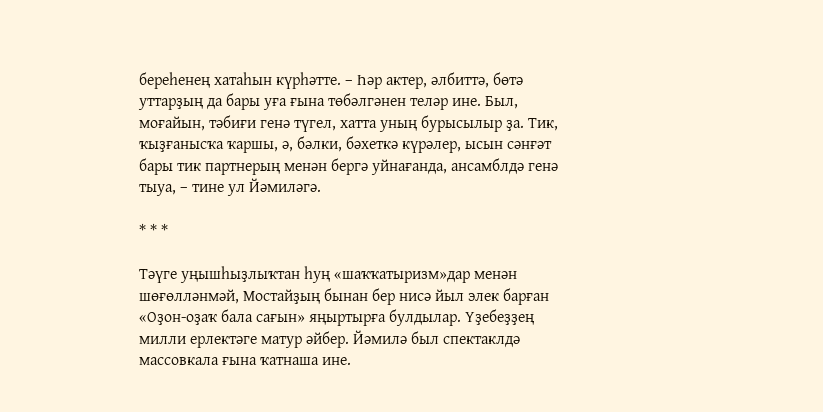береһенең хатаһын күрһәтте. – Һәр актер, әлбиттә, бөтә уттарҙың да бары уға ғына төбәлгәнен теләр ине. Был, моғайын, тәбиғи генә түгел, хатта уның бурысылыр ҙа. Тик, ҡыҙғанысҡа ҡаршы, ә, бәлки, бәхеткә күрәлер, ысын сәнғәт бары тик партнерың менән бергә уйнағанда, ансамблдә генә тыуа, – тине ул Йәмиләгә.

* * *

Тәүге уңышһыҙлыҡтан һуң «шаҡҡатыризм»дар менән шөғөлләнмәй, Мостайҙың бынан бер нисә йыл элек барған «Оҙон-оҙаҡ бала сағын» яңыртырға булдылар. Үҙебеҙҙең милли ерлектәге матур әйбер. Йәмилә был спектаклдә массовкала ғына ҡатнаша ине.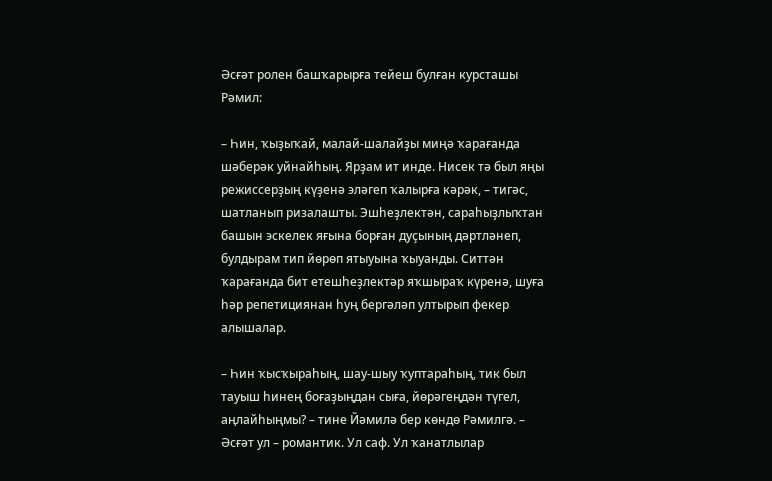Әсғәт ролен башҡарырға тейеш булған курсташы Рәмил:

– Һин, ҡыҙыҡай, малай-шалайҙы миңә ҡарағанда шәберәк уйнайһың. Ярҙам ит инде. Нисек тә был яңы режиссерҙың күҙенә эләгеп ҡалырға кәрәк, – тигәс, шатланып ризалашты. Эшһеҙлектән, сараһыҙлыҡтан башын эскелек яғына борған дуҫының дәртләнеп, булдырам тип йөрөп ятыуына ҡыуанды. Ситтән ҡарағанда бит етешһеҙлектәр яҡшыраҡ күренә, шуға һәр репетициянан һуң бергәләп ултырып фекер алышалар.

– Һин ҡысҡыраһың, шау-шыу ҡуптараһың, тик был тауыш һинең боғаҙыңдан сыға, йөрәгеңдән түгел, аңлайһыңмы? – тине Йәмилә бер көндө Рәмилгә. – Әсғәт ул – романтик. Ул саф. Ул ҡанатлылар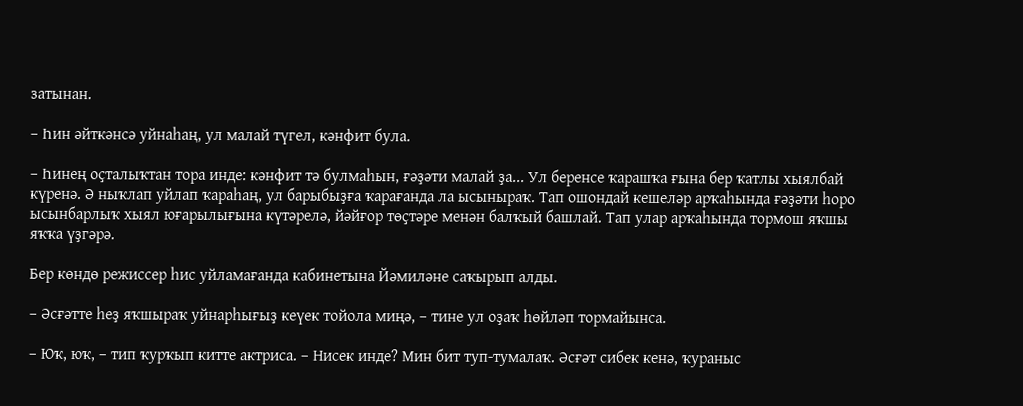затынан.

– Һин әйткәнсә уйнаһаң, ул малай түгел, кәнфит була.

– Һинең оҫталыҡтан тора инде: кәнфит тә булмаһын, ғәҙәти малай ҙа... Ул беренсе ҡарашҡа ғына бер ҡатлы хыялбай күренә. Ә ныҡлап уйлап ҡараһаң, ул барыбыҙға ҡарағанда ла ысыныраҡ. Тап ошондай кешеләр арҡаһында ғәҙәти һоро ысынбарлыҡ хыял юғарылығына күтәрелә, йәйғор төҫтәре менән балҡый башлай. Тап улар арҡаһында тормош яҡшы яҡҡа үҙгәрә.

Бер көндө режиссер һис уйламағанда кабинетына Йәмиләне саҡырып алды.

– Әсғәтте һеҙ яҡшыраҡ уйнарһығыҙ кеүек тойола миңә, – тине ул оҙаҡ һөйләп тормайынса.

– Юҡ, юҡ, – тип ҡурҡып китте актриса. – Нисек инде? Мин бит туп-тумалаҡ. Әсғәт сибек кенә, ҡураныс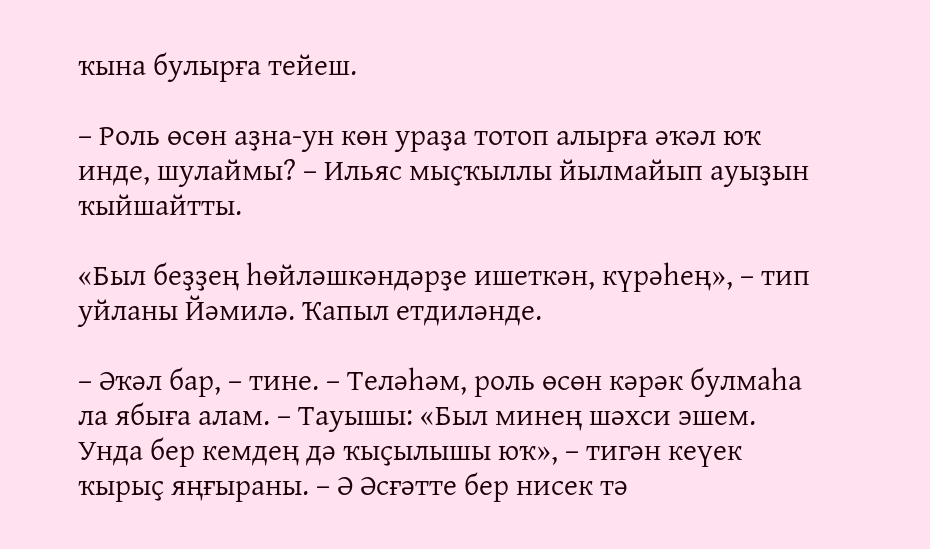ҡына булырға тейеш.

– Роль өсөн аҙна-ун көн ураҙа тотоп алырға әҡәл юҡ инде, шулаймы? – Ильяс мыҫҡыллы йылмайып ауыҙын ҡыйшайтты.

«Был беҙҙең һөйләшкәндәрҙе ишеткән, күрәһең», – тип уйланы Йәмилә. Ҡапыл етдиләнде.

– Әҡәл бар, – тине. – Теләһәм, роль өсөн кәрәк булмаһа ла ябыға алам. – Тауышы: «Был минең шәхси эшем. Унда бер кемдең дә ҡыҫылышы юҡ», – тигән кеүек ҡырыҫ яңғыраны. – Ә Әсғәтте бер нисек тә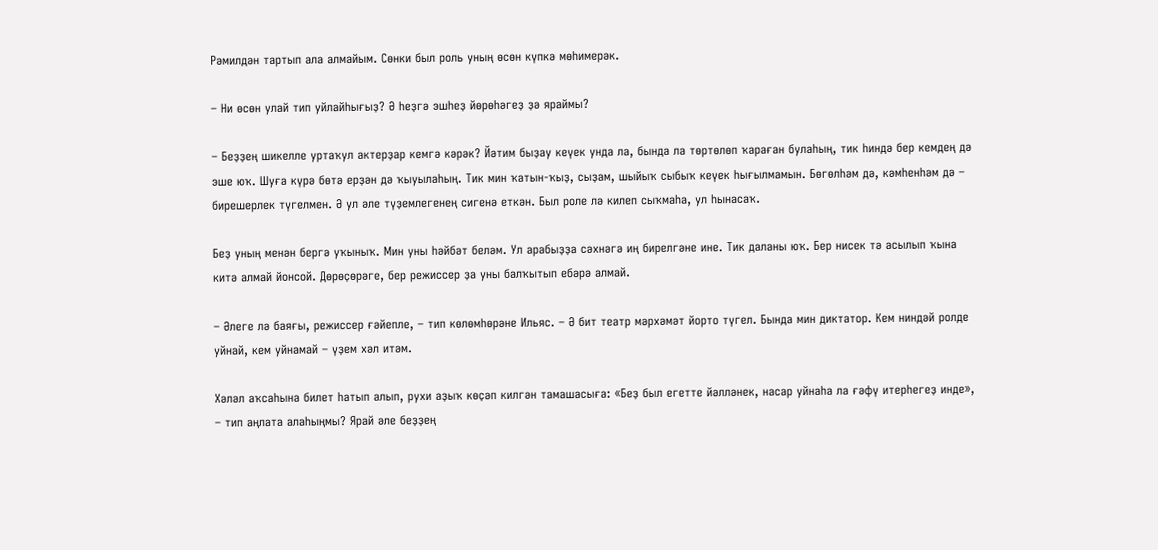Рәмилдән тартып ала алмайым. Сөнки был роль уның өсөн күпкә мөһимерәк.

– Ни өсөн улай тип уйлайһығыҙ? Ә һеҙгә эшһеҙ йөрөһәгеҙ ҙә яраймы?

– Беҙҙең шикелле уртаҡул актерҙар кемгә кәрәк? Йәтим быҙау кеүек унда ла, бында ла төртөлөп ҡараған булаһың, тик һиндә бер кемдең дә эше юҡ. Шуға күрә бөтә ерҙән дә ҡыуылаһың. Тик мин ҡатын-ҡыҙ, сыҙам, шыйыҡ сыбыҡ кеүек һығылмамын. Бөгөлһәм дә, кәмһенһәм дә – бирешерлек түгелмен. Ә ул әле түҙемлегенең сигенә еткән. Был роле лә килеп сыҡмаһа, ул һынасаҡ.

Беҙ уның менән бергә уҡыныҡ. Мин уны һәйбәт беләм. Ул арабыҙҙа сәхнәгә иң бирелгәне ине. Тик даланы юҡ. Бер нисек тә асылып ҡына китә алмай йонсой. Дөрөҫөрәге, бер режиссер ҙа уны балҡытып ебәрә алмай.

– Әлеге лә баяғы, режиссер ғәйепле, – тип көлөмһөрәне Ильяс. – Ә бит театр мәрхәмәт йорто түгел. Бында мин диктатор. Кем ниндәй ролде уйнай, кем уйнамай – үҙем хәл итәм.

Хәләл аҡсаһына билет һатып алып, рухи аҙыҡ көҫәп килгән тамашасыға: «Беҙ был егетте йәлләнек, насар уйнаһа ла ғәфү итерһегеҙ инде», – тип аңлата алаһыңмы? Ярай әле беҙҙең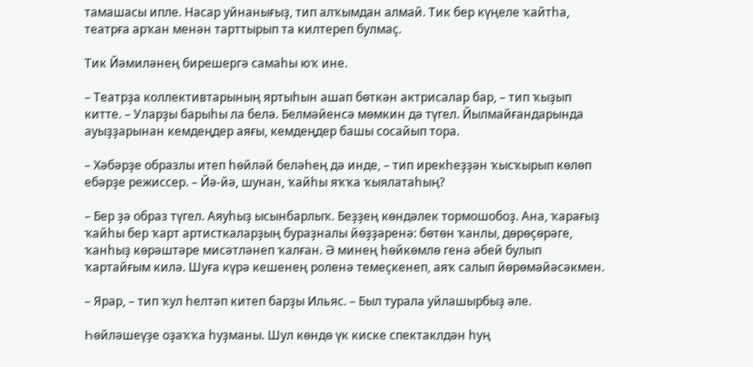тамашасы ипле. Насар уйнанығыҙ, тип алҡымдан алмай. Тик бер күңеле ҡайтһа, театрға арҡан менән тарттырып та килтереп булмаҫ.

Тик Йәмиләнең бирешергә самаһы юҡ ине.

– Театрҙа коллективтарының яртыһын ашап бөткән актрисалар бар, – тип ҡыҙып китте. – Уларҙы барыһы ла белә. Белмәйенсә мөмкин дә түгел. Йылмайғандарында ауыҙҙарынан кемдеңдер аяғы, кемдеңдер башы сосайып тора.

– Хәбәрҙе образлы итеп һөйләй беләһең дә инде, – тип ирекһеҙҙән ҡысҡырып көлөп ебәрҙе режиссер. – Йә-йә, шунан, ҡайһы яҡҡа ҡыялатаһың?

– Бер ҙә образ түгел. Аяуһыҙ ысынбарлыҡ. Беҙҙең көндәлек тормошобоҙ. Ана, ҡарағыҙ ҡайһы бер ҡарт артисткаларҙың бураҙналы йөҙҙәренә: бөтөн ҡанлы, дөрөҫөрәге, ҡанһыҙ көрәштәре мисәтләнеп ҡалған. Ә минең һөйкөмлө генә әбей булып ҡартайғым килә. Шуға күрә кешенең роленә темеҫкенеп, аяҡ салып йөрөмәйәсәкмен.

– Ярар, – тип ҡул һелтәп китеп барҙы Ильяс. – Был турала уйлашырбыҙ әле.

Һөйләшеүҙе оҙаҡҡа һуҙманы. Шул көндө үк киске спектаклдән һуң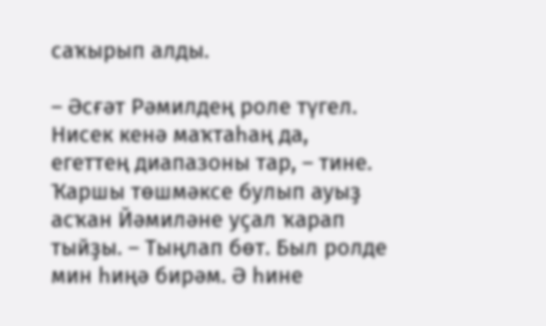саҡырып алды.

– Әсғәт Рәмилдең роле түгел. Нисек кенә маҡтаһаң да, егеттең диапазоны тар, – тине. Ҡаршы төшмәксе булып ауыҙ асҡан Йәмиләне уҫал ҡарап тыйҙы. – Тыңлап бөт. Был ролде мин һиңә бирәм. Ә һине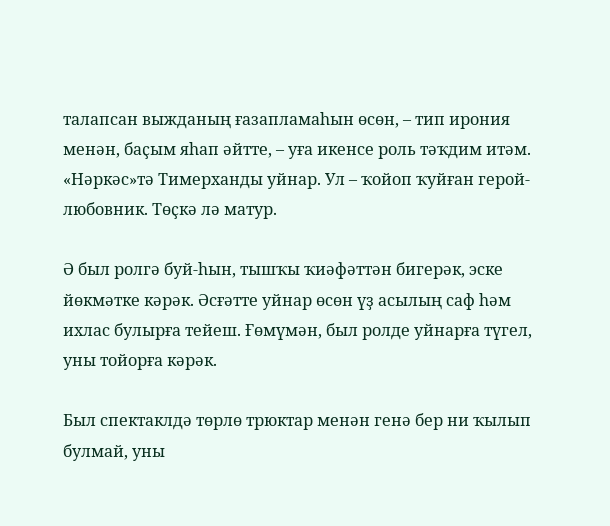талапсан выжданың ғазапламаһын өсөн, – тип ирония менән, баҫым яһап әйтте, – уға икенсе роль тәҡдим итәм. «Нәркәс»тә Тимерханды уйнар. Ул – ҡойоп ҡуйған герой-любовник. Төҫкә лә матур.

Ә был ролгә буй-һын, тышҡы ҡиәфәттән бигерәк, эске йөкмәтке кәрәк. Әсғәтте уйнар өсөн үҙ асылың саф һәм ихлас булырға тейеш. Ғөмүмән, был ролде уйнарға түгел, уны тойорға кәрәк.

Был спектаклдә төрлө трюктар менән генә бер ни ҡылып булмай, уны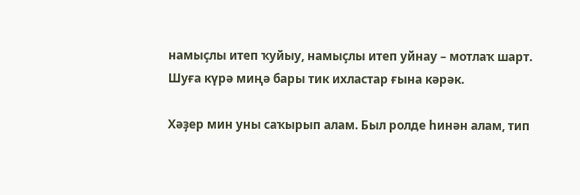намыҫлы итеп ҡуйыу, намыҫлы итеп уйнау – мотлаҡ шарт. Шуға күрә миңә бары тик ихластар ғына кәрәк.

Хәҙер мин уны саҡырып алам. Был ролде һинән алам, тип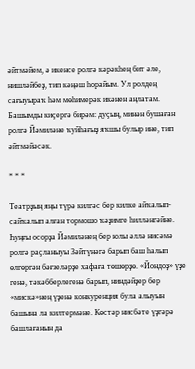әйтмәйем, ә икенсе ролгә кәрәкһең бит әле, нишләйбеҙ, тип кәңәш һорайым. Ул ролдең сағыуыраҡ һәм мөһимерәк икәнен аңлатам. Башымды киҫергә бирәм: дуҫың, минән бушаған ролгә Йәмиләне ҡуйһағыҙ яҡшы булыр ине, тип әйтмәйәсәк.

* * *

Театрҙың яңы түрә килгәс бер килке айҡалып-сайҡалып алған тормошо ҡәҙимге һилләнгәйне. Һуңғы осорҙа Йәмиләнең бер юлы әллә нисәмә ролгә раҫланыуы Зәйтүнәгә барып баш һалып өлгөргән бәғзеләрҙе хафаға төшөрҙө. «Йондоҙ» үҙе генә, тәкәбберлегенә барып, ниндәйҙер бер «мискә»нең үҙенә конкуренция була алыуын башына ла килтермәне. Көстәр нисбәте үҙгәрә башлағанын да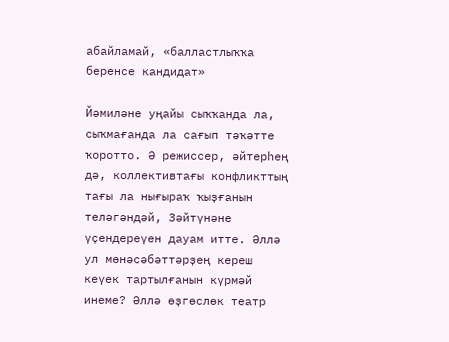абайламай, «балластлыҡҡа беренсе кандидат»

Йәмиләне уңайы сыҡҡанда ла, сыҡмағанда ла сағып тәҡәтте ҡоротто. Ә режиссер, әйтерһең дә, коллективтағы конфликттың тағы ла нығыраҡ ҡыҙғанын теләгәндәй, Зәйтүнәне үҫендереүен дауам итте. Әллә ул мөнәсәбәттәрҙең кереш кеүек тартылғанын күрмәй инеме? Әллә өҙгөслөк театр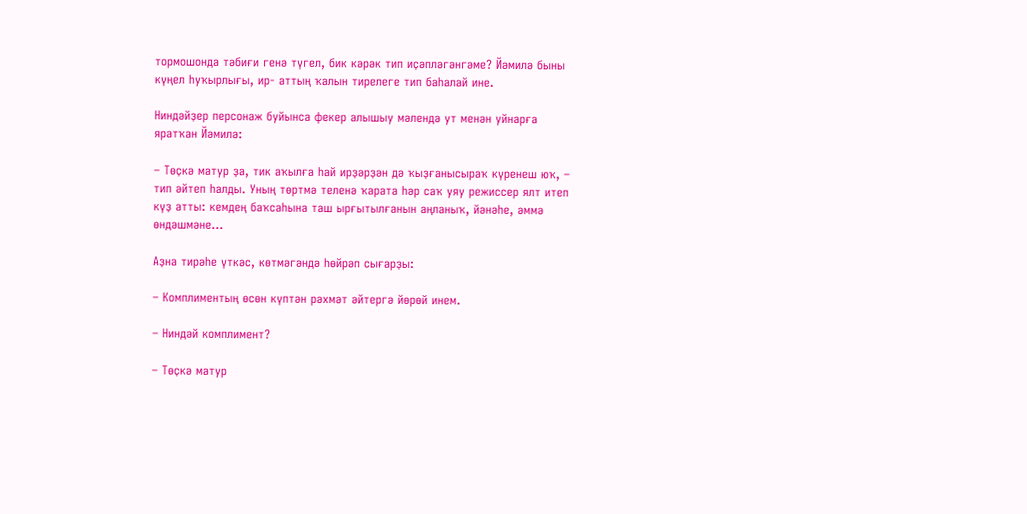тормошонда тәбиғи генә түгел, бик кәрәк тип иҫәпләгәнгәме? Йәмилә быны күңел һуҡырлығы, ир- аттың ҡалын тирелеге тип баһалай ине.

Ниндәйҙер персонаж буйынса фекер алышыу мәлендә ут менән уйнарға яратҡан Йәмилә:

– Төҫкә матур ҙа, тик аҡылға һай ирҙәрҙән дә ҡыҙғанысыраҡ күренеш юҡ, – тип әйтеп һалды. Уның төртмә теленә ҡарата һәр саҡ уяу режиссер ялт итеп күҙ атты: кемдең баҡсаһына таш ырғытылғанын аңланыҡ, йәнәһе, әммә өндәшмәне...

Аҙна тирәһе үткәс, көтмәгәндә һөйрәп сығарҙы:

– Комплиментың өсөн күптән рәхмәт әйтергә йөрөй инем.

– Ниндәй комплимент?

– Төҫкә матур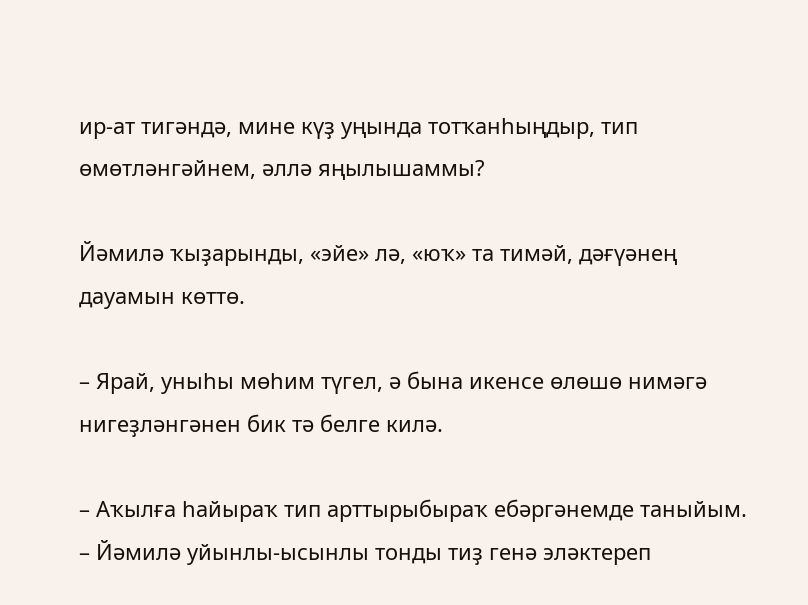ир-ат тигәндә, мине күҙ уңында тотҡанһыңдыр, тип өмөтләнгәйнем, әллә яңылышаммы?

Йәмилә ҡыҙарынды, «эйе» лә, «юҡ» та тимәй, дәғүәнең дауамын көттө.

– Ярай, уныһы мөһим түгел, ә бына икенсе өлөшө нимәгә нигеҙләнгәнен бик тә белге килә.

– Аҡылға һайыраҡ тип арттырыбыраҡ ебәргәнемде таныйым. – Йәмилә уйынлы-ысынлы тонды тиҙ генә эләктереп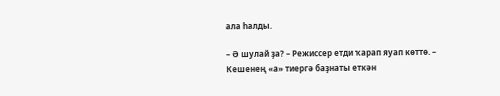ала һалды.

– Ә шулай ҙа? – Режиссер етди ҡарап яуап көттө. – Кешенең «а» тиергә баҙнаты еткән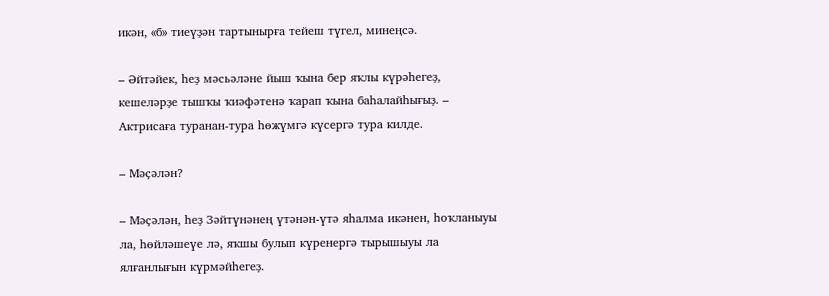икән, «б» тиеүҙән тартынырға тейеш түгел, минеңсә.

– Әйтәйек, һеҙ мәсьәләне йыш ҡына бер яҡлы күрәһегеҙ, кешеләрҙе тышҡы ҡиәфәтенә ҡарап ҡына баһалайһығыҙ. – Актрисаға туранан-тура һөжүмгә күсергә тура килде.

– Мәҫәлән?

– Мәҫәлән, һеҙ Зәйтүнәнең үтәнән-үтә яһалма икәнен, һоҡланыуы ла, һөйләшеүе лә, яҡшы булып күренергә тырышыуы ла ялғанлығын күрмәйһегеҙ.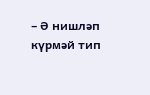– Ә нишләп күрмәй тип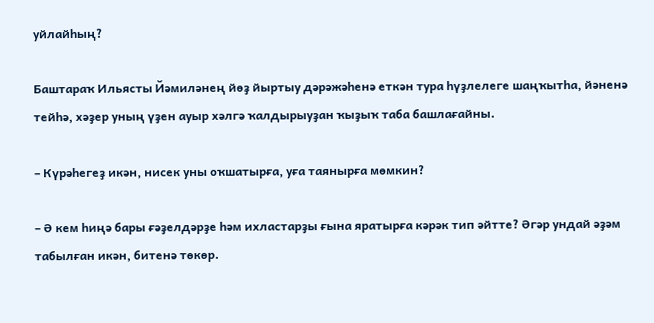уйлайһың?

Баштараҡ Ильясты Йәмиләнең йөҙ йыртыу дәрәжәһенә еткән тура һүҙлелеге шаңҡытһа, йәненә тейһә, хәҙер уның үҙен ауыр хәлгә ҡалдырыуҙан ҡыҙыҡ таба башлағайны.

– Күрәһегеҙ икән, нисек уны оҡшатырға, уға таянырға мөмкин?

– Ә кем һиңә бары ғәҙелдәрҙе һәм ихластарҙы ғына яратырға кәрәк тип әйтте? Әгәр ундай әҙәм табылған икән, битенә төкөр.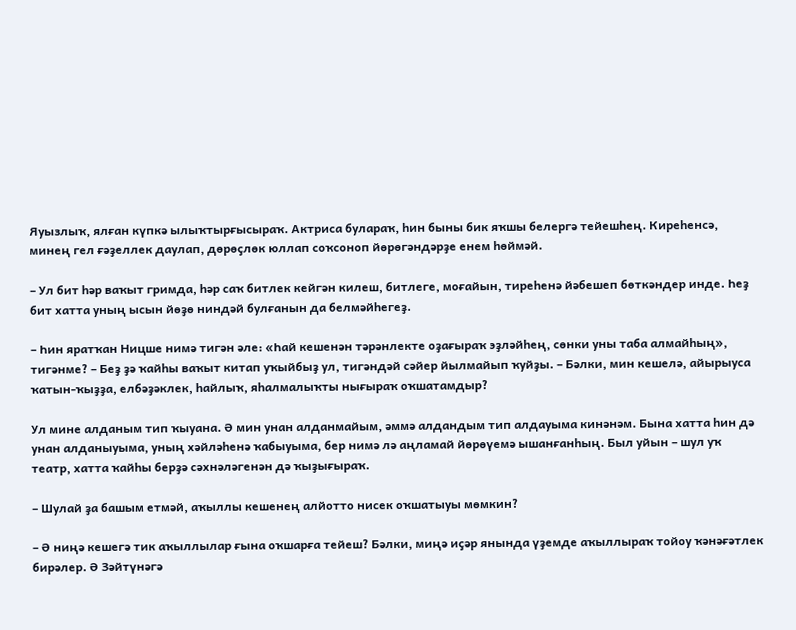Яуызлыҡ, ялған күпкә ылыҡтырғысыраҡ. Актриса булараҡ, һин быны бик яҡшы белергә тейешһең. Киреһенсә, минең гел ғәҙеллек даулап, дөрөҫлөк юллап соҡсоноп йөрөгәндәрҙе енем һөймәй.

– Ул бит һәр ваҡыт гримда, һәр саҡ битлек кейгән килеш, битлеге, моғайын, тиреһенә йәбешеп бөткәндер инде. Һеҙ бит хатта уның ысын йөҙө ниндәй булғанын да белмәйһегеҙ.

– Һин яратҡан Ницше нимә тигән әле: «Һай кешенән тәрәнлекте оҙағыраҡ эҙләйһең, сөнки уны таба алмайһың», тигәнме? – Беҙ ҙә ҡайһы ваҡыт китап уҡыйбыҙ ул, тигәндәй сәйер йылмайып ҡуйҙы. – Бәлки, мин кешелә, айырыуса ҡатын-ҡыҙҙа, елбәҙәклек, һайлыҡ, яһалмалыҡты нығыраҡ оҡшатамдыр?

Ул мине алданым тип ҡыуана. Ә мин унан алданмайым, әммә алдандым тип алдауыма кинәнәм. Бына хатта һин дә унан алданыуыма, уның хәйләһенә ҡабыуыма, бер нимә лә аңламай йөрөүемә ышанғанһың. Был уйын – шул уҡ театр, хатта ҡайһы берҙә сәхнәләгенән дә ҡыҙығыраҡ.

– Шулай ҙа башым етмәй, аҡыллы кешенең алйотто нисек оҡшатыуы мөмкин?

– Ә ниңә кешегә тик аҡыллылар ғына оҡшарға тейеш? Бәлки, миңә иҫәр янында үҙемде аҡыллыраҡ тойоу ҡәнәғәтлек бирәлер. Ә Зәйтүнәгә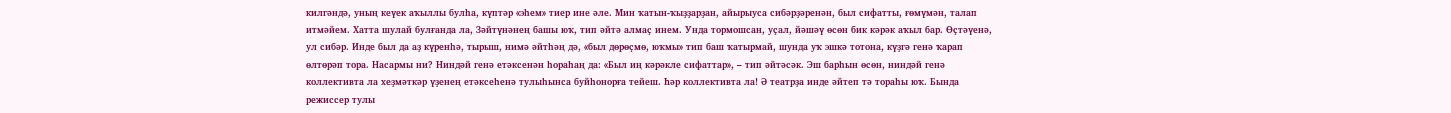килгәндә, уның кеүек аҡыллы булһа, күптәр «эһем» тиер ине әле. Мин ҡатын-ҡыҙҙарҙан, айырыуса сибәрҙәренән, был сифатты, ғөмүмән, талап итмәйем. Хатта шулай булғанда ла, Зәйтүнәнең башы юҡ, тип әйтә алмаҫ инем. Унда тормошсан, уҫал, йәшәү өсөн бик кәрәк аҡыл бар. Өҫтәүенә, ул сибәр. Инде был да аҙ күренһә, тырыш, нимә әйтһәң дә, «был дөрөҫмө, юҡмы» тип баш ҡатырмай, шунда уҡ эшкә тотона, күҙгә генә ҡарап өлтөрәп тора. Насармы ни? Ниндәй генә етәксенән һораһаң да: «Был иң кәрәкле сифаттар», – тип әйтәсәк. Эш барһын өсөн, ниндәй генә коллективта ла хеҙмәткәр үҙенең етәксеһенә тулыһынса буйһонорға тейеш. Һәр коллективта ла! Ә театрҙа инде әйтеп тә тораһы юҡ. Бында режиссер тулы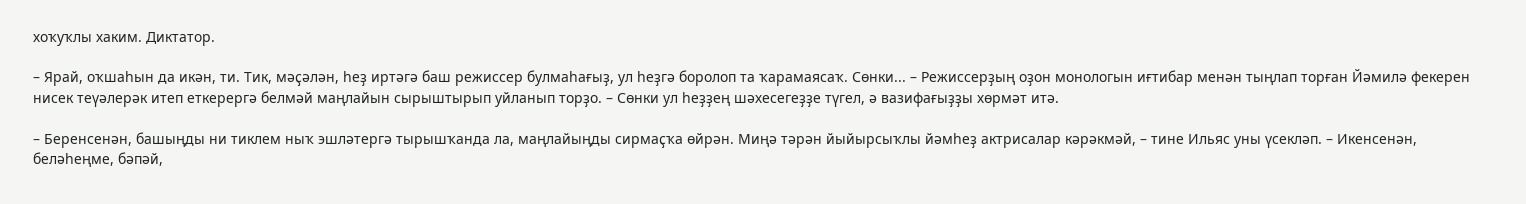хоҡуҡлы хаким. Диктатор.

– Ярай, оҡшаһын да икән, ти. Тик, мәҫәлән, һеҙ иртәгә баш режиссер булмаһағыҙ, ул һеҙгә боролоп та ҡарамаясаҡ. Сөнки... – Режиссерҙың оҙон монологын иғтибар менән тыңлап торған Йәмилә фекерен нисек теүәлерәк итеп еткерергә белмәй маңлайын сырыштырып уйланып торҙо. – Сөнки ул һеҙҙең шәхесегеҙҙе түгел, ә вазифағыҙҙы хөрмәт итә.

– Беренсенән, башыңды ни тиклем ныҡ эшләтергә тырышҡанда ла, маңлайыңды сирмаҫҡа өйрән. Миңә тәрән йыйырсыҡлы йәмһеҙ актрисалар кәрәкмәй, – тине Ильяс уны үсекләп. – Икенсенән, беләһеңме, бәпәй,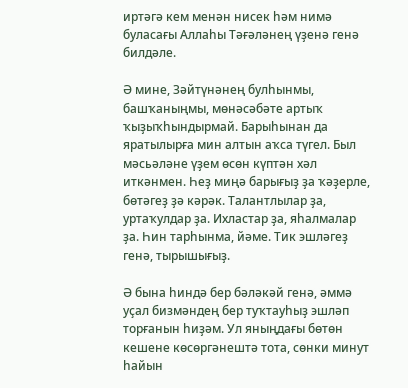иртәгә кем менән нисек һәм нимә буласағы Аллаһы Тәғәләнең үҙенә генә билдәле.

Ә мине, Зәйтүнәнең булһынмы, башҡаныңмы, мөнәсәбәте артыҡ ҡыҙыҡһындырмай. Барыһынан да яратылырға мин алтын аҡса түгел. Был мәсьәләне үҙем өсөн күптән хәл иткәнмен. Һеҙ миңә барығыҙ ҙа ҡәҙерле, бөтәгеҙ ҙә кәрәк. Талантлылар ҙа, уртаҡулдар ҙа. Ихластар ҙа, яһалмалар ҙа. Һин тарһынма, йәме. Тик эшләгеҙ генә, тырышығыҙ.

Ә бына һиндә бер бәләкәй генә, әммә уҫал бизмәндең бер туҡтауһыҙ эшләп торғанын һиҙәм. Ул яныңдағы бөтөн кешене көсөргәнештә тота, сөнки минут һайын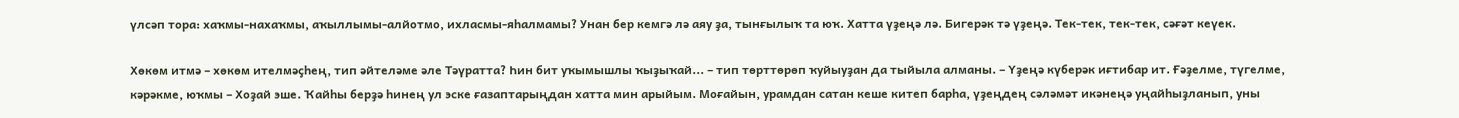үлсәп тора: хаҡмы-нахаҡмы, аҡыллымы-алйотмо, ихласмы-яһалмамы? Унан бер кемгә лә аяу ҙа, тынғылыҡ та юҡ. Хатта үҙеңә лә. Бигерәк тә үҙеңә. Тек-тек, тек-тек, сәғәт кеүек.

Хөкөм итмә – хөкөм ителмәҫһең, тип әйтеләме әле Тәүратта? Һин бит уҡымышлы ҡыҙыҡай... – тип төрттөрөп ҡуйыуҙан да тыйыла алманы. – Үҙеңә күберәк иғтибар ит. Ғәҙелме, түгелме, кәрәкме, юҡмы – Хоҙай эше. Ҡайһы берҙә һинең ул эске ғазаптарыңдан хатта мин арыйым. Моғайын, урамдан сатан кеше китеп барһа, үҙеңдең сәләмәт икәнеңә уңайһыҙланып, уны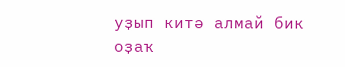уҙып китә алмай бик оҙаҡ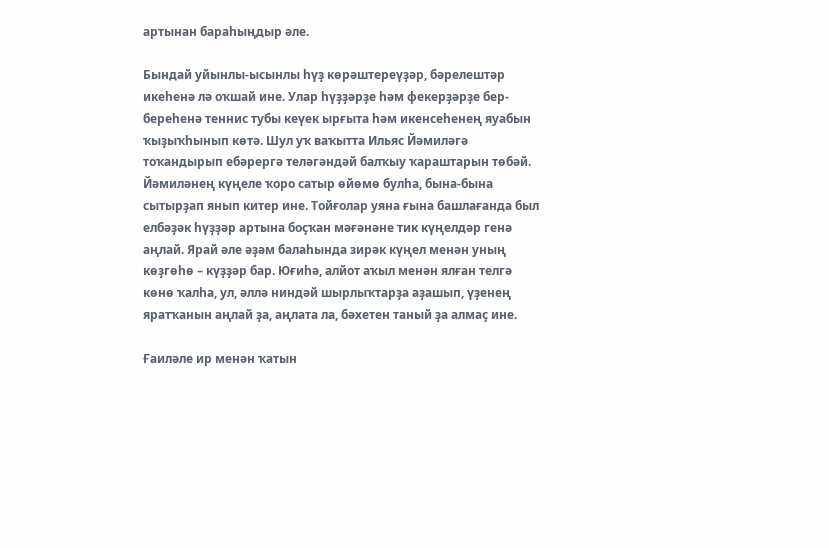артынан бараһыңдыр әле.

Бындай уйынлы-ысынлы һүҙ көрәштереүҙәр, бәрелештәр икеһенә лә оҡшай ине. Улар һүҙҙәрҙе һәм фекерҙәрҙе бер-береһенә теннис тубы кеүек ырғыта һәм икенсеһенең яуабын ҡыҙыҡһынып көтә. Шул уҡ ваҡытта Ильяс Йәмиләгә тоҡандырып ебәрергә теләгәндәй балҡыу ҡараштарын төбәй. Йәмиләнең күңеле ҡоро сатыр өйөмө булһа, бына-бына сытырҙап янып китер ине. Тойғолар уяна ғына башлағанда был елбәҙәк һүҙҙәр артына боҫҡан мәғәнәне тик күңелдәр генә аңлай. Ярай әле әҙәм балаһында зирәк күңел менән уның көҙгөһө – күҙҙәр бар. Юғиһә, алйот аҡыл менән ялған телгә көнө ҡалһа, ул, әллә ниндәй шырлыҡтарҙа аҙашып, үҙенең яратҡанын аңлай ҙа, аңлата ла, бәхетен таный ҙа алмаҫ ине.

Ғаиләле ир менән ҡатын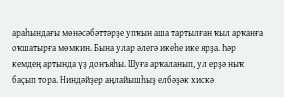араһындағы мөнәсәбәттәрҙе упҡын аша тартылған ҡыл арҡанға оҡшатырға мөмкин. Бына улар әлегә икеһе ике ярҙа. Һәр кемдең артында үҙ донъяһы. Шуға арҡаланып, ул ерҙә ныҡ баҫып тора. Ниндәйҙер аңлайышһыҙ елбәҙәк хискә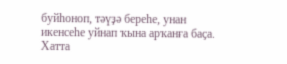буйһоноп, тәүҙә береһе, унан икенсеһе уйнап ҡына арҡанға баҫа. Хатта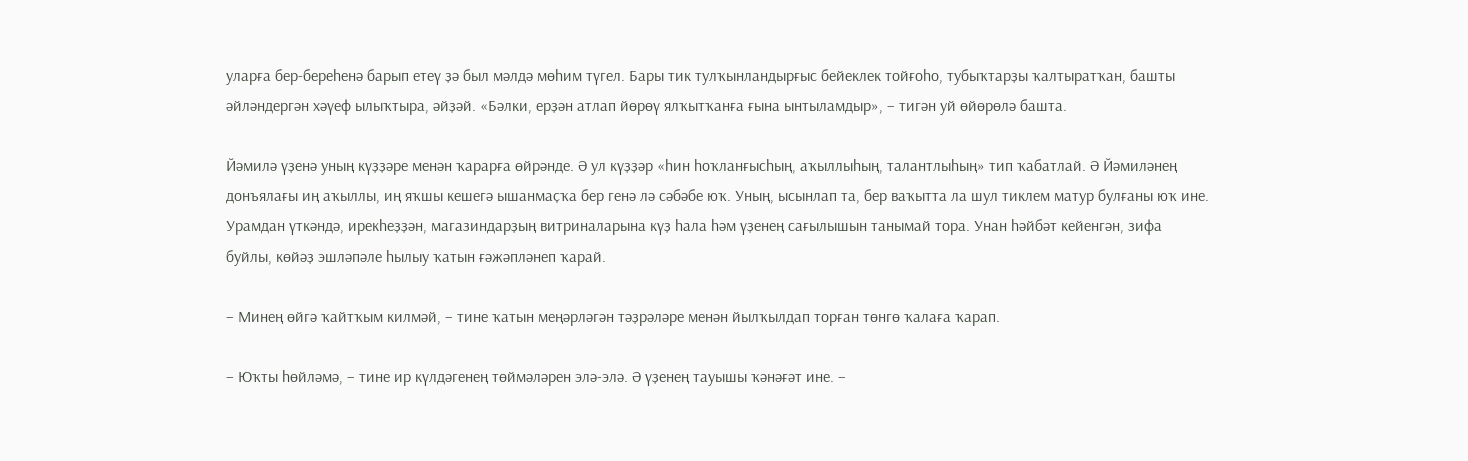уларға бер-береһенә барып етеү ҙә был мәлдә мөһим түгел. Бары тик тулҡынландырғыс бейеклек тойғоһо, тубыҡтарҙы ҡалтыратҡан, башты әйләндергән хәүеф ылыҡтыра, әйҙәй. «Бәлки, ерҙән атлап йөрөү ялҡытҡанға ғына ынтыламдыр», – тигән уй өйөрөлә башта.

Йәмилә үҙенә уның күҙҙәре менән ҡарарға өйрәнде. Ә ул күҙҙәр «һин һоҡланғысһың, аҡыллыһың, талантлыһың» тип ҡабатлай. Ә Йәмиләнең донъялағы иң аҡыллы, иң яҡшы кешегә ышанмаҫҡа бер генә лә сәбәбе юҡ. Уның, ысынлап та, бер ваҡытта ла шул тиклем матур булғаны юҡ ине. Урамдан үткәндә, ирекһеҙҙән, магазиндарҙың витриналарына күҙ һала һәм үҙенең сағылышын танымай тора. Унан һәйбәт кейенгән, зифа буйлы, көйәҙ эшләпәле һылыу ҡатын ғәжәпләнеп ҡарай.

– Минең өйгә ҡайтҡым килмәй, – тине ҡатын меңәрләгән тәҙрәләре менән йылҡылдап торған төнгө ҡалаға ҡарап.

– Юҡты һөйләмә, – тине ир күлдәгенең төймәләрен элә-элә. Ә үҙенең тауышы ҡәнәғәт ине. –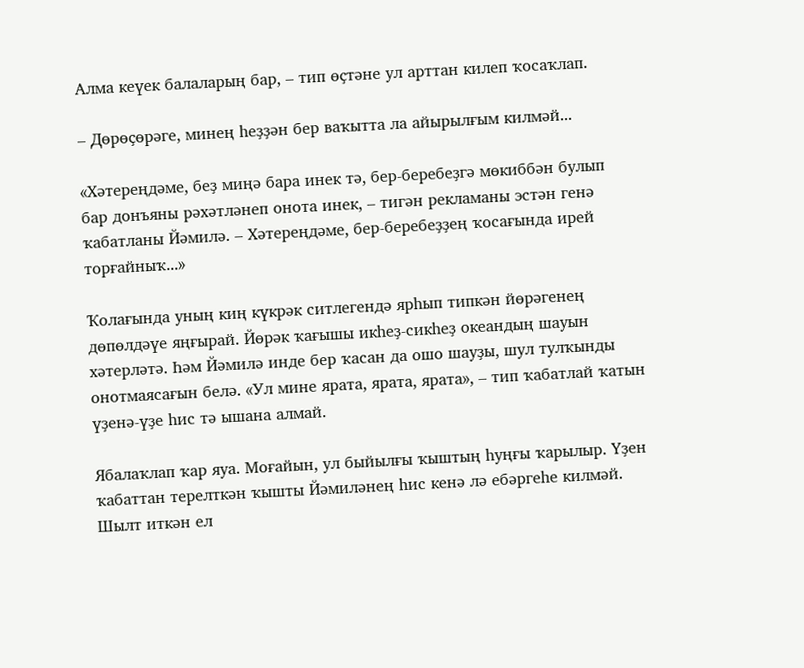Алма кеүек балаларың бар, – тип өҫтәне ул арттан килеп ҡосаҡлап.

– Дөрөҫөрәге, минең һеҙҙән бер ваҡытта ла айырылғым килмәй...

«Хәтереңдәме, беҙ миңә бара инек тә, бер-беребеҙгә мөкиббән булып бар донъяны рәхәтләнеп онота инек, – тигән рекламаны эстән генә ҡабатланы Йәмилә. – Хәтереңдәме, бер-беребеҙҙең ҡосағында ирей торғайныҡ...»

Ҡолағында уның киң күкрәк ситлегендә ярһып типкән йөрәгенең дөпөлдәүе яңғырай. Йөрәк ҡағышы икһеҙ-сикһеҙ океандың шауын хәтерләтә. Һәм Йәмилә инде бер ҡасан да ошо шауҙы, шул тулҡынды онотмаясағын белә. «Ул мине ярата, ярата, ярата», – тип ҡабатлай ҡатын үҙенә-үҙе һис тә ышана алмай.

Ябалаҡлап ҡар яуа. Моғайын, ул быйылғы ҡыштың һуңғы ҡарылыр. Үҙен ҡабаттан терелткән ҡышты Йәмиләнең һис кенә лә ебәргеһе килмәй. Шылт иткән ел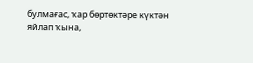булмағас, ҡар бөртөктәре күктән яйлап ҡына,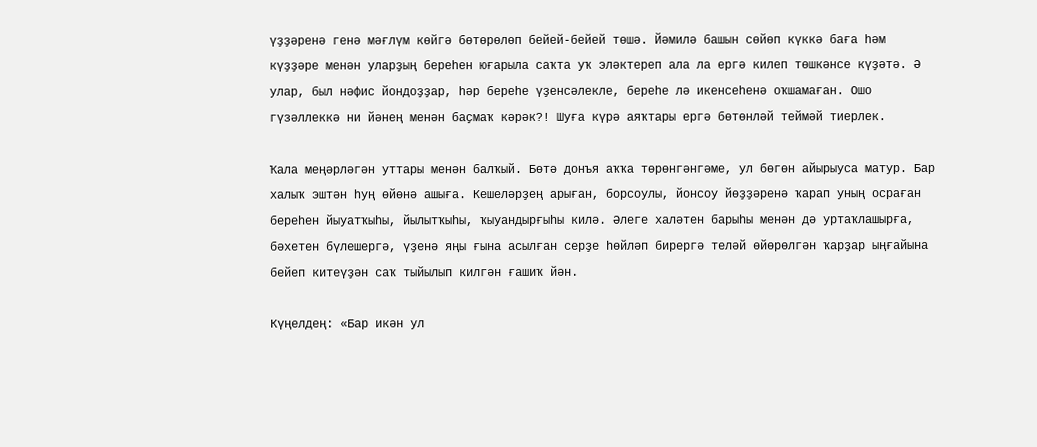үҙҙәренә генә мәғлүм көйгә бөтөрөлөп бейей-бейей төшә. Йәмилә башын сөйөп күккә баға һәм күҙҙәре менән уларҙың береһен юғарыла саҡта уҡ эләктереп ала ла ергә килеп төшкәнсе күҙәтә. Ә улар, был нәфис йондоҙҙар, һәр береһе үҙенсәлекле, береһе лә икенсеһенә оҡшамаған. Ошо гүзәллеккә ни йәнең менән баҫмаҡ кәрәк?! Шуға күрә аяҡтары ергә бөтөнләй теймәй тиерлек.

Ҡала меңәрләгән уттары менән балҡый. Бөтә донъя аҡҡа төрөнгәнгәме, ул бөгөн айырыуса матур. Бар халыҡ эштән һуң өйөнә ашыға. Кешеләрҙең арыған, борсоулы, йонсоу йөҙҙәренә ҡарап уның осраған береһен йыуатҡыһы, йылытҡыһы, ҡыуандырғыһы килә. Әлеге халәтен барыһы менән дә уртаҡлашырға, бәхетен бүлешергә, үҙенә яңы ғына асылған серҙе һөйләп бирергә теләй өйөрөлгән ҡарҙар ыңғайына бейеп китеүҙән саҡ тыйылып килгән ғашиҡ йән.

Күңелдең: «Бар икән ул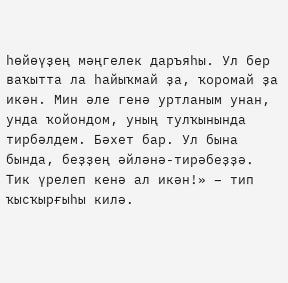һөйөүҙең мәңгелек даръяһы. Ул бер ваҡытта ла һайыҡмай ҙа, ҡоромай ҙа икән. Мин әле генә уртланым унан, унда ҡойондом, уның тулҡынында тирбәлдем. Бәхет бар. Ул бына бында, беҙҙең әйләнә-тирәбеҙҙә. Тик үрелеп кенә ал икән!» – тип ҡысҡырғыһы килә.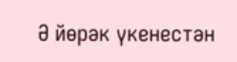Ә йөрәк үкенестән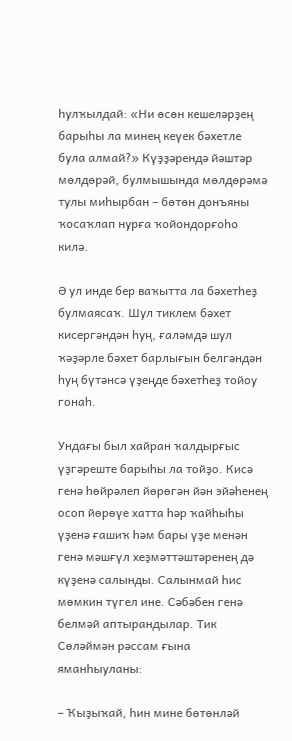һулҡылдай: «Ни өсөн кешеләрҙең барыһы ла минең кеүек бәхетле була алмай?» Күҙҙәрендә йәштәр мөлдөрәй, булмышында мөлдөрәмә тулы миһырбан – бөтөн донъяны ҡосаҡлап нурға ҡойондорғоһо килә.

Ә ул инде бер ваҡытта ла бәхетһеҙ булмаясаҡ. Шул тиклем бәхет кисергәндән һуң, ғаләмдә шул ҡәҙәрле бәхет барлығын белгәндән һуң бүтәнсә үҙеңде бәхетһеҙ тойоу гонаһ.

Ундағы был хайран ҡалдырғыс үҙгәреште барыһы ла тойҙо. Кисә генә һөйрәлеп йөрөгән йән эйәһенең осоп йөрөүе хатта һәр ҡайһыһы үҙенә ғашиҡ һәм бары үҙе менән генә мәшғүл хеҙмәттәштәренең дә күҙенә салынды. Салынмай һис мөмкин түгел ине. Сәбәбен генә белмәй аптырандылар. Тик Сөләймән рәссам ғына яманһыуланы:

– Ҡыҙыҡай, һин мине бөтөнләй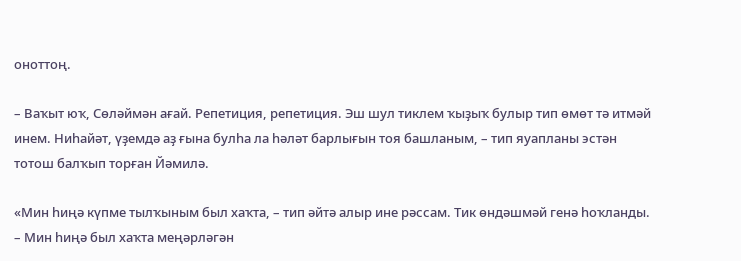оноттоң.

– Ваҡыт юҡ, Сөләймән ағай. Репетиция, репетиция. Эш шул тиклем ҡыҙыҡ булыр тип өмөт тә итмәй инем. Ниһайәт, үҙемдә аҙ ғына булһа ла һәләт барлығын тоя башланым, – тип яуапланы эстән тотош балҡып торған Йәмилә.

«Мин һиңә күпме тылҡыным был хаҡта, – тип әйтә алыр ине рәссам. Тик өндәшмәй генә һоҡланды. – Мин һиңә был хаҡта меңәрләгән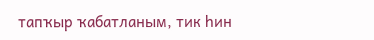тапҡыр ҡабатланым, тик һин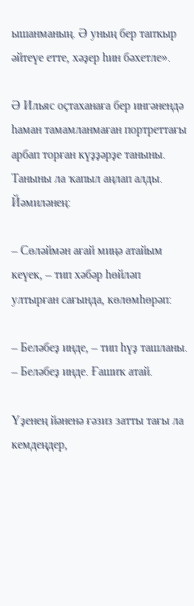ышанманың. Ә уның бер тапҡыр әйтеүе етте, хәҙер һин бәхетле».

Ә Ильяс оҫтаханаға бер ингәнендә һаман тамамланмаған портреттағы арбап торған күҙҙәрҙе таныны. Таныны ла ҡапыл аңлап алды. Йәмиләнең:

– Сөләймән ағай миңә атайым кеүек, – тип хәбәр һөйләп ултырған сағында, көлөмһөрәп:

– Беләбеҙ инде, – тип һүҙ ташланы. – Беләбеҙ инде. Ғашиҡ атай.

Үҙенең йәненә ғәзиз затты тағы ла кемдеңдер,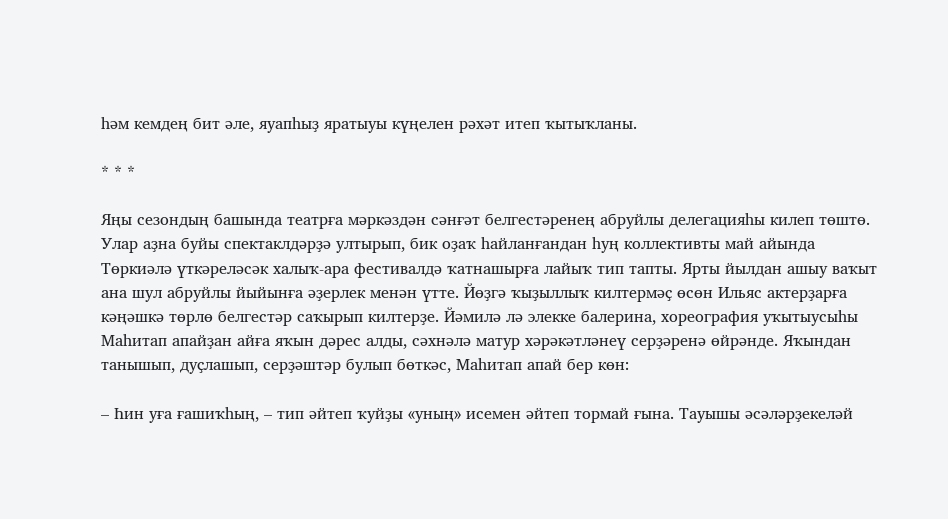һәм кемдең бит әле, яуапһыҙ яратыуы күңелен рәхәт итеп ҡытыҡланы.

* * *

Яңы сезондың башында театрға мәркәздән сәнғәт белгестәренең абруйлы делегацияһы килеп төштө. Улар аҙна буйы спектаклдәрҙә ултырып, бик оҙаҡ һайланғандан һуң коллективты май айында Төркиәлә үткәреләсәк халыҡ-ара фестивалдә ҡатнашырға лайыҡ тип тапты. Ярты йылдан ашыу ваҡыт ана шул абруйлы йыйынға әҙерлек менән үтте. Йөҙгә ҡыҙыллыҡ килтермәҫ өсөн Ильяс актерҙарға кәңәшкә төрлө белгестәр саҡырып килтерҙе. Йәмилә лә элекке балерина, хореография уҡытыусыһы Маһитап апайҙан айға яҡын дәрес алды, сәхнәлә матур хәрәкәтләнеү серҙәренә өйрәнде. Яҡындан танышып, дуҫлашып, серҙәштәр булып бөткәс, Маһитап апай бер көн:

– Һин уға ғашиҡһың, – тип әйтеп ҡуйҙы «уның» исемен әйтеп тормай ғына. Тауышы әсәләрҙекеләй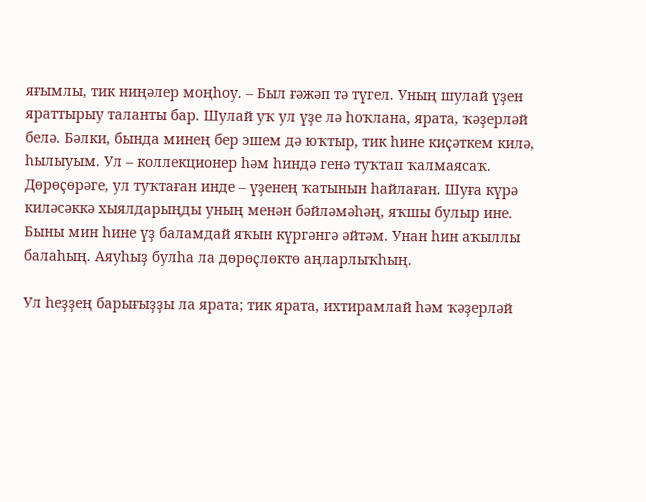яғымлы, тик ниңәлер моңһоу. – Был ғәжәп тә түгел. Уның шулай үҙен яраттырыу таланты бар. Шулай уҡ ул үҙе лә һоҡлана, ярата, ҡәҙерләй белә. Бәлки, бында минең бер эшем дә юҡтыр, тик һине киҫәткем килә, һылыуым. Ул – коллекционер һәм һиндә генә туҡтап ҡалмаясаҡ. Дөрөҫөрәге, ул туҡтаған инде – үҙенең ҡатынын һайлаған. Шуға күрә киләсәккә хыялдарыңды уның менән бәйләмәһәң, яҡшы булыр ине. Быны мин һине үҙ баламдай яҡын күргәнгә әйтәм. Унан һин аҡыллы балаһың. Аяуһыҙ булһа ла дөрөҫлөктө аңларлыҡһың.

Ул һеҙҙең барығыҙҙы ла ярата; тик ярата, ихтирамлай һәм ҡәҙерләй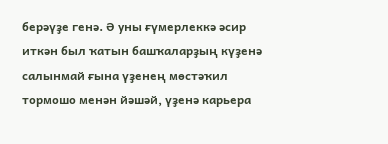берәүҙе генә. Ә уны ғүмерлеккә әсир иткән был ҡатын башҡаларҙың күҙенә салынмай ғына үҙенең мөстәҡил тормошо менән йәшәй, үҙенә карьера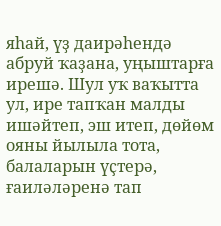яһай, үҙ даирәһендә абруй ҡаҙана, уңыштарға ирешә. Шул уҡ ваҡытта ул, ире тапҡан малды ишәйтеп, эш итеп, дөйөм ояны йылыла тота, балаларын үҫтерә, ғаиләләренә тап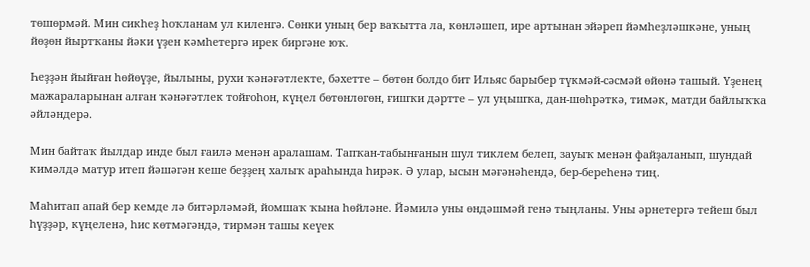төшөрмәй. Мин сикһеҙ һоҡланам ул киленгә. Сөнки уның бер ваҡытта ла, көнләшеп, ире артынан эйәреп йәмһеҙләшкәне, уның йөҙөн йыртҡаны йәки үҙен кәмһетергә ирек биргәне юҡ.

Һеҙҙән йыйған һөйөүҙе, йылыны, рухи ҡәнәғәтлекте, бәхетте – бөтөн болдо бит Ильяс барыбер түкмәй-сәсмәй өйөнә ташый. Үҙенең мажараларынан алған ҡәнәғәтлек тойғоһон, күңел бөтөнлөгөн, ғишҡи дәртте – ул уңышҡа, дан-шөһрәткә, тимәк, матди байлыҡҡа әйләндерә.

Мин байтаҡ йылдар инде был ғаилә менән аралашам. Тапҡан-табынғанын шул тиклем белеп, зауыҡ менән файҙаланып, шундай кимәлдә матур итеп йәшәгән кеше беҙҙең халыҡ араһында һирәк. Ә улар, ысын мәғәнәһендә, бер-береһенә тиң.

Маһитап апай бер кемде лә битәрләмәй, йомшаҡ ҡына һөйләне. Йәмилә уны өндәшмәй генә тыңланы. Уны әрнетергә тейеш был һүҙҙәр, күңеленә, һис көтмәгәндә, тирмән ташы кеүек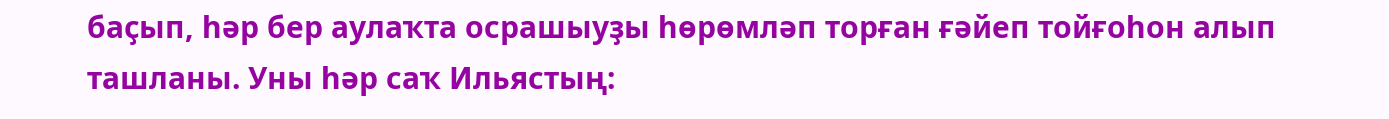баҫып, һәр бер аулаҡта осрашыуҙы һөрөмләп торған ғәйеп тойғоһон алып ташланы. Уны һәр саҡ Ильястың: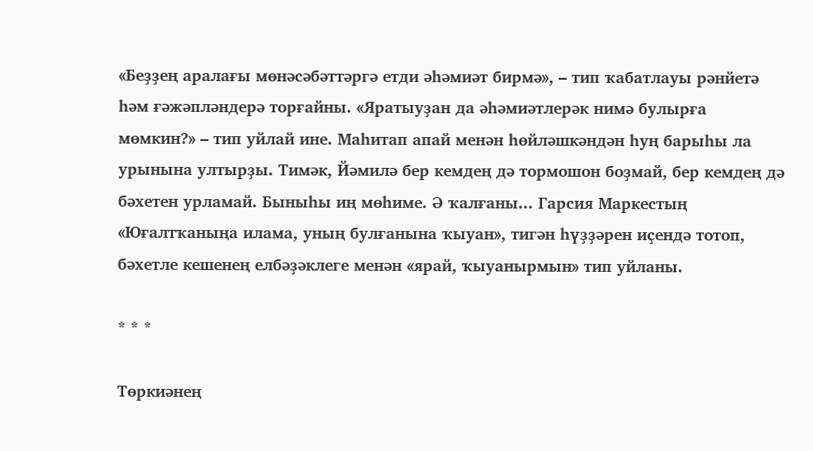«Беҙҙең аралағы мөнәсәбәттәргә етди әһәмиәт бирмә», – тип ҡабатлауы рәнйетә һәм ғәжәпләндерә торғайны. «Яратыуҙан да әһәмиәтлерәк нимә булырға мөмкин?» – тип уйлай ине. Маһитап апай менән һөйләшкәндән һуң барыһы ла урынына ултырҙы. Тимәк, Йәмилә бер кемдең дә тормошон боҙмай, бер кемдең дә бәхетен урламай. Быныһы иң мөһиме. Ә ҡалғаны... Гарсия Маркестың «Юғалтҡаныңа илама, уның булғанына ҡыуан», тигән һүҙҙәрен иҫендә тотоп, бәхетле кешенең елбәҙәклеге менән «ярай, ҡыуанырмын» тип уйланы.

* * *

Төркиәнең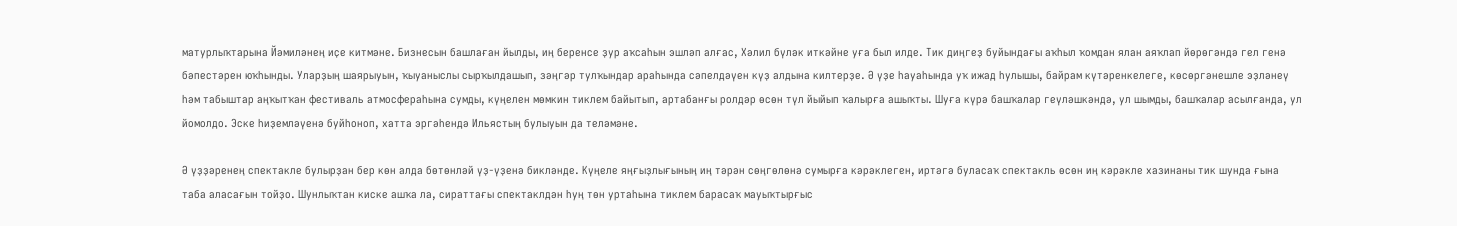матурлыҡтарына Йәмиләнең иҫе китмәне. Бизнесын башлаған йылды, иң беренсе ҙур аҡсаһын эшләп алғас, Хәлил бүләк иткәйне уға был илде. Тик диңгеҙ буйындағы аҡһыл ҡомдан ялан аяҡлап йөрөгәндә гел генә бәпестәрен юҡһынды. Уларҙың шаярыуын, ҡыуаныслы сырҡылдашып, зәңгәр тулҡындар араһында сәпелдәүен күҙ алдына килтерҙе. Ә үҙе һауаһында уҡ ижад һулышы, байрам күтәренкелеге, көсөргәнешле эҙләнеү һәм табыштар аңҡытҡан фестиваль атмосфераһына сумды, күңелен мөмкин тиклем байытып, артабанғы ролдәр өсөн түл йыйып ҡалырға ашыҡты. Шуға күрә башҡалар геүләшкәндә, ул шымды, башҡалар асылғанда, ул йомолдо. Эске һиҙемләүенә буйһоноп, хатта эргәһендә Ильястың булыуын да теләмәне.

Ә үҙҙәренең спектакле булырҙан бер көн алда бөтөнләй үҙ-үҙенә бикләнде. Күңеле яңғыҙлығының иң тәрән сөңгөлөнә сумырға кәрәклеген, иртәгә буласаҡ спектакль өсөн иң кәрәкле хазинаны тик шунда ғына таба аласағын тойҙо. Шунлыҡтан киске ашҡа ла, сираттағы спектаклдән һуң төн уртаһына тиклем барасаҡ мауыҡтырғыс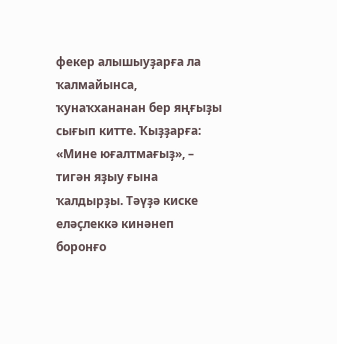фекер алышыуҙарға ла ҡалмайынса, ҡунаҡхананан бер яңғыҙы сығып китте. Ҡыҙҙарға: «Мине юғалтмағыҙ», – тигән яҙыу ғына ҡалдырҙы. Тәүҙә киске еләҫлеккә кинәнеп боронғо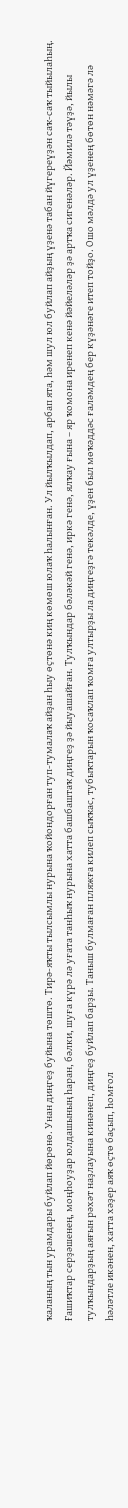ҡаланың тын урамдары буйлап йөрөнө. Унан диңгеҙ буйына төштө. Тирә-яҡты тылсымлы нурына ҡойондорған туп-тумалаҡ айҙан һыу өҫтөнә киң көмөш юлаҡ һалынған. Ул йылҡылдап, арбап ята, һәм шул юл буйлап айҙың үҙенә табан йүгереүҙән саҡ-саҡ тыйылаһың. Ғашиҡтар серҙәшенең, моңһоуҙар юлдашының һаран, бәлки, шуға күрә лә уғата танһыҡ нурына хатта башбаштаҡ диңгеҙ ҙә йыуашайған. Тулҡындар бәләкәй генә, иркә генә, ялҡау ғына – яр ҡомона иренеп кенә йәйеләләр ҙә артҡа сигенәләр. Йәмилә тәүҙә, йылы тулҡындарҙың аяғын рәхәт наҙлауына кинәнеп, диңгеҙ буйлап барҙы. Таныш булмаған пляжға килеп сыҡҡас, тубыҡтарын ҡосаҡлап ҡомға ултырҙы ла диңгеҙгә текәлде, үҙен был мөҡәддәс ғаләмдең бер күҙәнәге итеп тойҙо. Ошо мәлдә ул үҙенең бөтөн нәмәгә лә һәләтле икәнен, хатта хәҙер аяҡ өҫтө баҫып, һомғол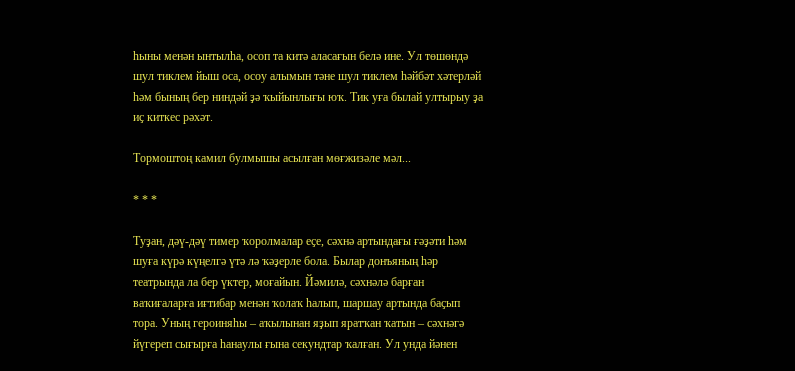һыны менән ынтылһа, осоп та китә аласағын белә ине. Ул төшөндә шул тиклем йыш оса, осоу алымын тәне шул тиклем һәйбәт хәтерләй һәм бының бер ниндәй ҙә ҡыйынлығы юҡ. Тик уға былай ултырыу ҙа иҫ киткес рәхәт.

Тормоштоң камил булмышы асылған мөғжизәле мәл...

* * *

Туҙан, дәү-дәү тимер ҡоролмалар еҫе, сәхнә артындағы ғәҙәти һәм шуға күрә күңелгә үтә лә ҡәҙерле бола. Былар донъяның һәр театрында ла бер үктер, моғайын. Йәмилә, сәхнәлә барған ваҡиғаларға иғтибар менән ҡолаҡ һалып, шаршау артында баҫып тора. Уның героиняһы – аҡылынан яҙып яратҡан ҡатын – сәхнәгә йүгереп сығырға һанаулы ғына секундтар ҡалған. Ул унда йәнен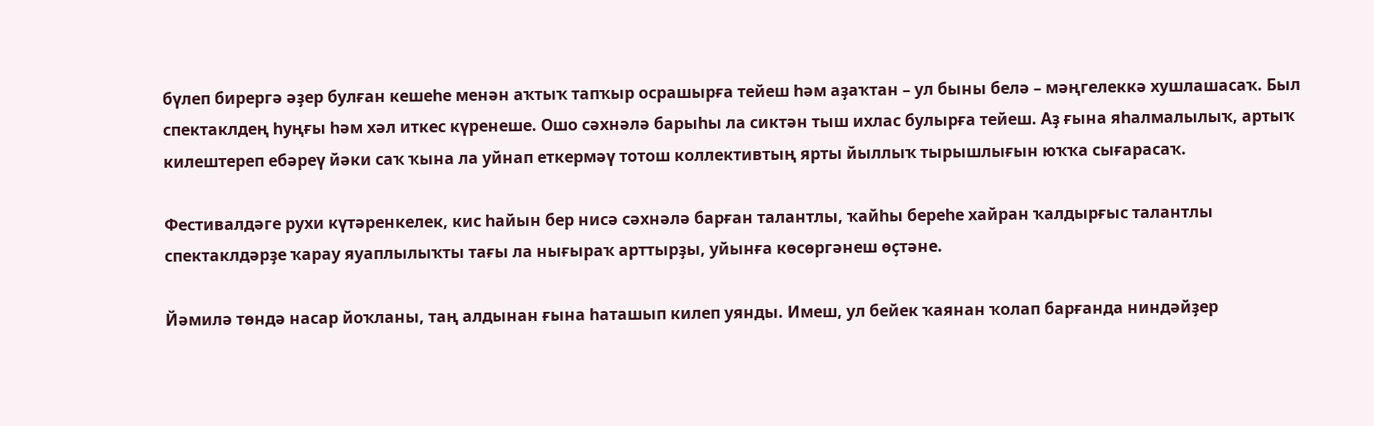бүлеп бирергә әҙер булған кешеһе менән аҡтыҡ тапҡыр осрашырға тейеш һәм аҙаҡтан – ул быны белә – мәңгелеккә хушлашасаҡ. Был спектаклдең һуңғы һәм хәл иткес күренеше. Ошо сәхнәлә барыһы ла сиктән тыш ихлас булырға тейеш. Аҙ ғына яһалмалылыҡ, артыҡ килештереп ебәреү йәки саҡ ҡына ла уйнап еткермәү тотош коллективтың ярты йыллыҡ тырышлығын юҡҡа сығарасаҡ.

Фестивалдәге рухи күтәренкелек, кис һайын бер нисә сәхнәлә барған талантлы, ҡайһы береһе хайран ҡалдырғыс талантлы спектаклдәрҙе ҡарау яуаплылыҡты тағы ла нығыраҡ арттырҙы, уйынға көсөргәнеш өҫтәне.

Йәмилә төндә насар йоҡланы, таң алдынан ғына һаташып килеп уянды. Имеш, ул бейек ҡаянан ҡолап барғанда ниндәйҙер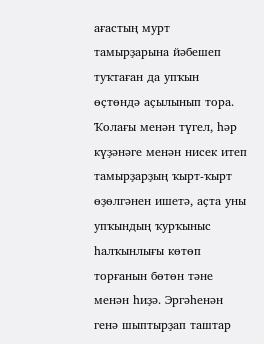ағастың мурт тамырҙарына йәбешеп туҡтаған да упҡын өҫтөндә аҫылынып тора. Ҡолағы менән түгел, һәр күҙәнәге менән нисек итеп тамырҙарҙың ҡырт-ҡырт өҙөлгәнен ишетә, аҫта уны упҡындың ҡурҡыныс һалҡынлығы көтөп торғанын бөтөн тәне менән һиҙә. Эргәһенән генә шыптырҙап таштар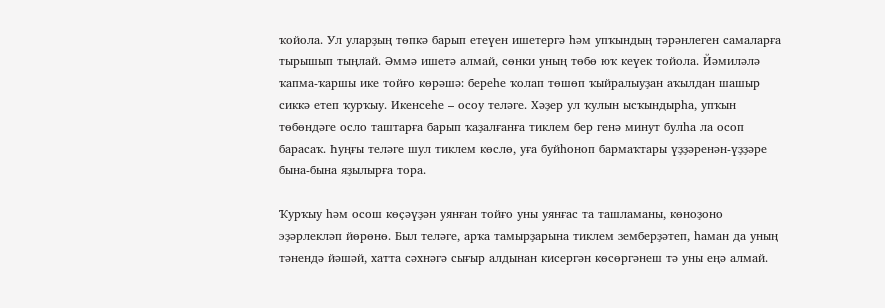ҡойола. Ул уларҙың төпкә барып етеүен ишетергә һәм упҡындың тәрәнлеген самаларға тырышып тыңлай. Әммә ишетә алмай, сөнки уның төбө юҡ кеүек тойола. Йәмиләлә ҡапма-ҡаршы ике тойғо көрәшә: береһе ҡолап төшөп ҡыйралыуҙан аҡылдан шашыр сиккә етеп ҡурҡыу. Икенсеһе – осоу теләге. Хәҙер ул ҡулын ысҡындырһа, упҡын төбөндәге осло таштарға барып ҡаҙалғанға тиклем бер генә минут булһа ла осоп барасаҡ. Һуңғы теләге шул тиклем көслө, уға буйһоноп бармаҡтары үҙҙәренән-үҙҙәре бына-бына яҙылырға тора.

Ҡурҡыу һәм осош көҫәүҙән уянған тойғо уны уянғас та ташламаны, көноҙоно эҙәрлекләп йөрөнө. Был теләге, арҡа тамырҙарына тиклем земберҙәтеп, һаман да уның тәнендә йәшәй, хатта сәхнәгә сығыр алдынан кисергән көсөргәнеш тә уны еңә алмай.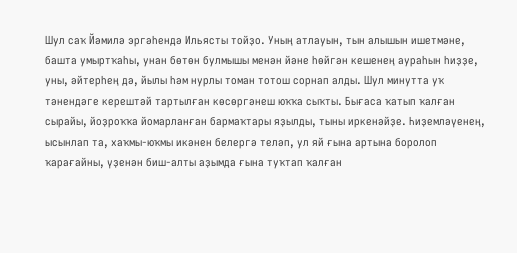Шул саҡ Йәмилә эргәһендә Ильясты тойҙо. Уның атлауын, тын алышын ишетмәне, башта умыртҡаһы, унан бөтөн булмышы менән йәне һөйгән кешенең аураһын һиҙҙе, уны, әйтерһең дә, йылы һәм нурлы томан тотош сорнап алды. Шул минутта уҡ тәнендәге керештәй тартылған көсөргәнеш юҡҡа сыҡты. Бығаса ҡатып ҡалған сырайы, йоҙроҡҡа йомарланған бармаҡтары яҙылды, тыны иркенәйҙе. Һиҙемләүенең, ысынлап та, хаҡмы-юҡмы икәнен белергә теләп, ул яй ғына артына боролоп ҡарағайны, үҙенән биш-алты аҙымда ғына туҡтап ҡалған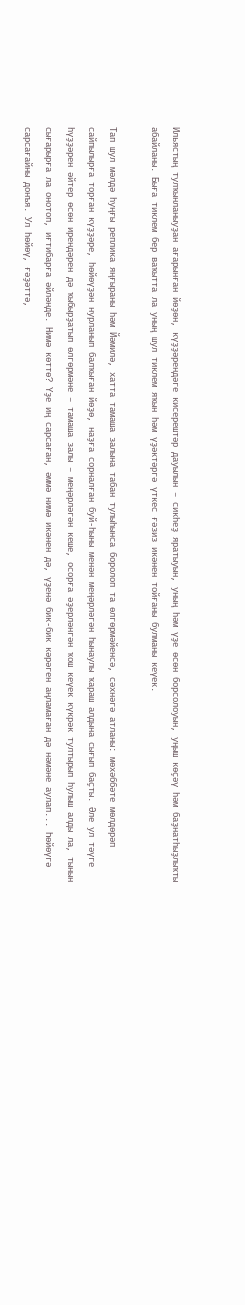Ильястың тулҡынланыуҙан ағарынған йөҙөн, күҙҙәрендәге кисерештәр дауылын – сикһеҙ яратыуын, уның һәм үҙе өсөн борсолоуын, уңыш көҫәү һәм баҙнатһыҙлыҡты абайланы. Быға тиклем бер ваҡытта ла уның шул тиклем яҡын һәм үҙәктәргә үткес ғәзиз икәнен тойғаны булманы кеүек.

Тап шул мәлдә һуңғы реплика яңғыраны һәм Йәмилә, хатта тамаша залына табан тулыһынса боролоп та өлгөрмәйенсә, сәхнәгә атланы: мөхәббәте мөлдөрәп сайпылырға торған күҙҙәре, һөйөүҙән нурланып балҡыған йөҙө, наҙға сорналған буй-һыны менән меңәрләгән һынаулы ҡараш алдына сығып баҫты. Әле ул тәүге һүҙҙәрен әйтер өсөн ирендәрен дә ҡыбырҙатып өлгөрмәне – тамаша залы – меңәрләгән кеше, осорға әҙерләнгән ҡош кеүек күкрәк тултырып һулыш алды ла, тынын сығарырға ла онотоп, иғтибарға әйләнде. Нимә көттө? Үҙе иң сарсаған, әммә нимә икәнен дә, үҙенә бик-бик кәрәген аңламаған дә нәмәне аулап... Һөйөүгә сарсағайны донъя. Ул һөйөү, ғәҙәттә,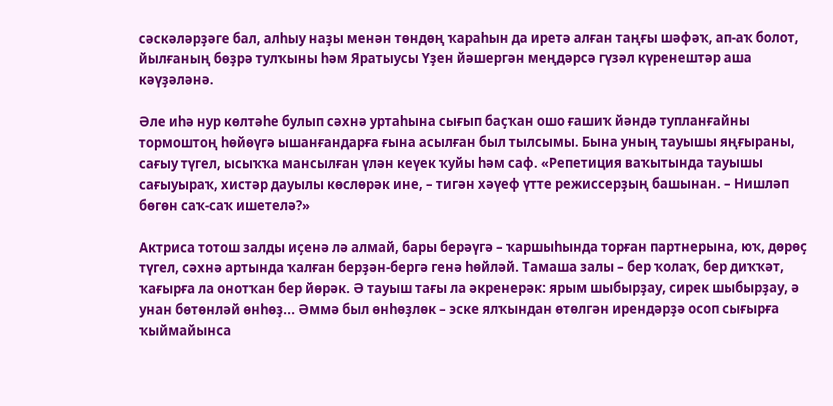сәскәләрҙәге бал, алһыу наҙы менән төндөң ҡараһын да иретә алған таңғы шәфәҡ, ап-аҡ болот, йылғаның бөҙрә тулҡыны һәм Яратыусы Үҙен йәшергән меңдәрсә гүзәл күренештәр аша кәүҙәләнә.

Әле иһә нур көлтәһе булып сәхнә уртаһына сығып баҫҡан ошо ғашиҡ йәндә тупланғайны тормоштоң һөйөүгә ышанғандарға ғына асылған был тылсымы. Бына уның тауышы яңғыраны, сағыу түгел, ысыҡҡа мансылған үлән кеүек ҡуйы һәм саф. «Репетиция ваҡытында тауышы сағыуыраҡ, хистәр дауылы көслөрәк ине, – тигән хәүеф үтте режиссерҙың башынан. – Нишләп бөгөн саҡ-саҡ ишетелә?»

Актриса тотош залды иҫенә лә алмай, бары берәүгә – ҡаршыһында торған партнерына, юҡ, дөрөҫ түгел, сәхнә артында ҡалған берҙән-бергә генә һөйләй. Тамаша залы – бер ҡолаҡ, бер диҡҡәт, ҡағырға ла онотҡан бер йөрәк. Ә тауыш тағы ла әкренерәк: ярым шыбырҙау, сирек шыбырҙау, ә унан бөтөнләй өнһөҙ... Әммә был өнһөҙлөк – эске ялҡындан өтөлгән ирендәрҙә осоп сығырға ҡыймайынса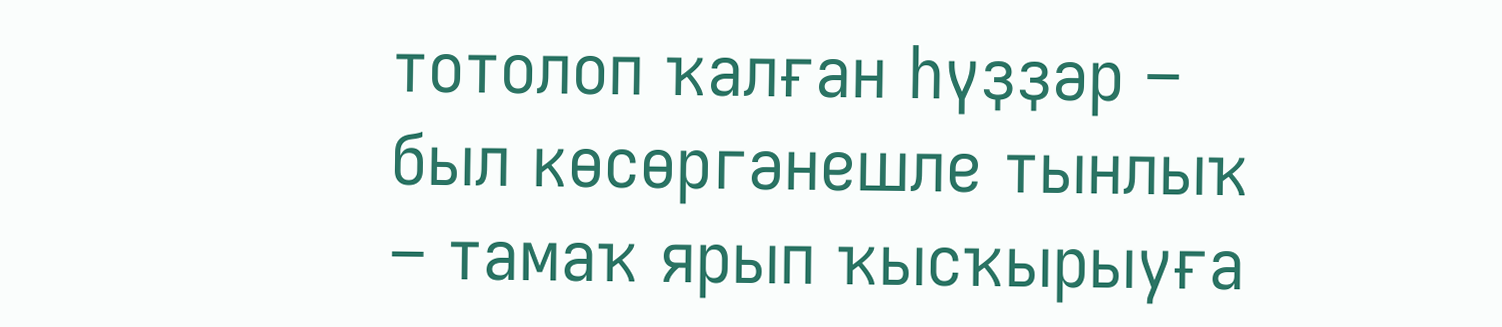тотолоп ҡалған һүҙҙәр – был көсөргәнешле тынлыҡ – тамаҡ ярып ҡысҡырыуға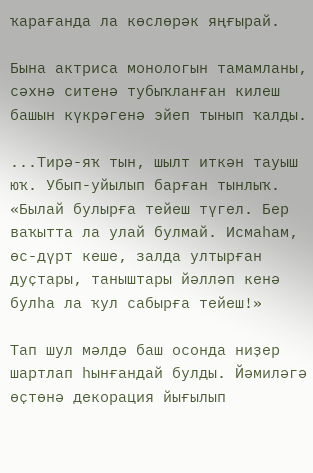ҡарағанда ла көслөрәк яңғырай.

Бына актриса монологын тамамланы, сәхнә ситенә тубыҡланған килеш башын күкрәгенә эйеп тынып ҡалды.

...Тирә-яҡ тын, шылт иткән тауыш юҡ. Убып-уйылып барған тынлыҡ. «Былай булырға тейеш түгел. Бер ваҡытта ла улай булмай. Исмаһам, өс-дүрт кеше, залда ултырған дуҫтары, таныштары йәлләп кенә булһа ла ҡул сабырға тейеш!»

Тап шул мәлдә баш осонда ниҙер шартлап һынғандай булды. Йәмиләгә өҫтөнә декорация йығылып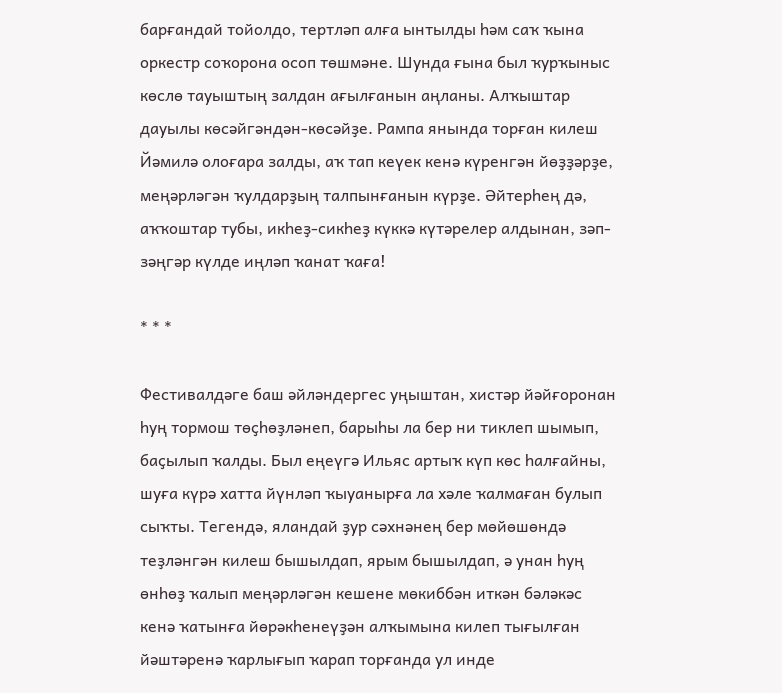барғандай тойолдо, тертләп алға ынтылды һәм саҡ ҡына оркестр соҡорона осоп төшмәне. Шунда ғына был ҡурҡыныс көслө тауыштың залдан ағылғанын аңланы. Алҡыштар дауылы көсәйгәндән-көсәйҙе. Рампа янында торған килеш Йәмилә олоғара залды, аҡ тап кеүек кенә күренгән йөҙҙәрҙе, меңәрләгән ҡулдарҙың талпынғанын күрҙе. Әйтерһең дә, аҡҡоштар тубы, икһеҙ-сикһеҙ күккә күтәрелер алдынан, зәп-зәңгәр күлде иңләп ҡанат ҡаға!

* * *

Фестивалдәге баш әйләндергес уңыштан, хистәр йәйғоронан һуң тормош төҫһөҙләнеп, барыһы ла бер ни тиклеп шымып, баҫылып ҡалды. Был еңеүгә Ильяс артыҡ күп көс һалғайны, шуға күрә хатта йүнләп ҡыуанырға ла хәле ҡалмаған булып сыҡты. Тегендә, яландай ҙур сәхнәнең бер мөйөшөндә теҙләнгән килеш бышылдап, ярым бышылдап, ә унан һуң өнһөҙ ҡалып меңәрләгән кешене мөкиббән иткән бәләкәс кенә ҡатынға йөрәкһенеүҙән алҡымына килеп тығылған йәштәренә ҡарлығып ҡарап торғанда ул инде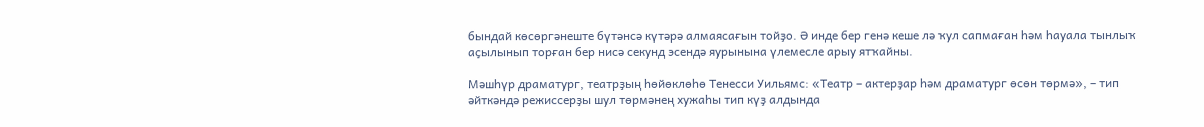бындай көсөргәнеште бүтәнсә күтәрә алмаясағын тойҙо. Ә инде бер генә кеше лә ҡул сапмаған һәм һауала тынлыҡ аҫылынып торған бер нисә секунд эсендә яурынына үлемесле арыу ятҡайны.

Мәшһүр драматург, театрҙың һөйөклөһө Тенесси Уильямс: «Театр – актерҙар һәм драматург өсөн төрмә», – тип әйткәндә режиссерҙы шул төрмәнең хужаһы тип күҙ алдында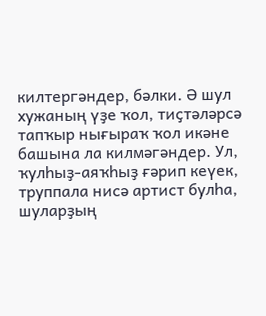килтергәндер, бәлки. Ә шул хужаның үҙе ҡол, тиҫтәләрсә тапҡыр нығыраҡ ҡол икәне башына ла килмәгәндер. Ул, ҡулһыҙ-аяҡһыҙ ғәрип кеүек, труппала нисә артист булһа, шуларҙың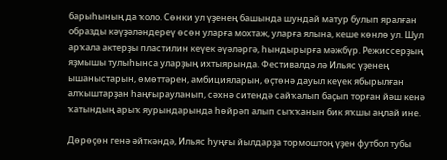барыһының да ҡоло. Сөнки ул үҙенең башында шундай матур булып яралған образды кәүҙәләндереү өсөн уларға мохтаж, уларға ялына, кеше көнлө ул. Шул арҡала актерҙы пластилин кеүек әүәләргә, һындырырға мәжбүр. Режиссерҙың яҙмышы тулыһынса уларҙың ихтыярында. Фестивалдә лә Ильяс үҙенең ышаныстарын, өмөттәрен, амбицияларын, өҫтөнә дауыл кеүек ябырылған алҡыштарҙан һаңғырауланып, сәхнә ситендә сайҡалып баҫып торған йәш кенә ҡатындың арыҡ яурындарында һөйрәп алып сыҡҡанын бик яҡшы аңлай ине.

Дөрөҫөн генә әйткәндә, Ильяс һуңғы йылдарҙа тормоштоң үҙен футбол тубы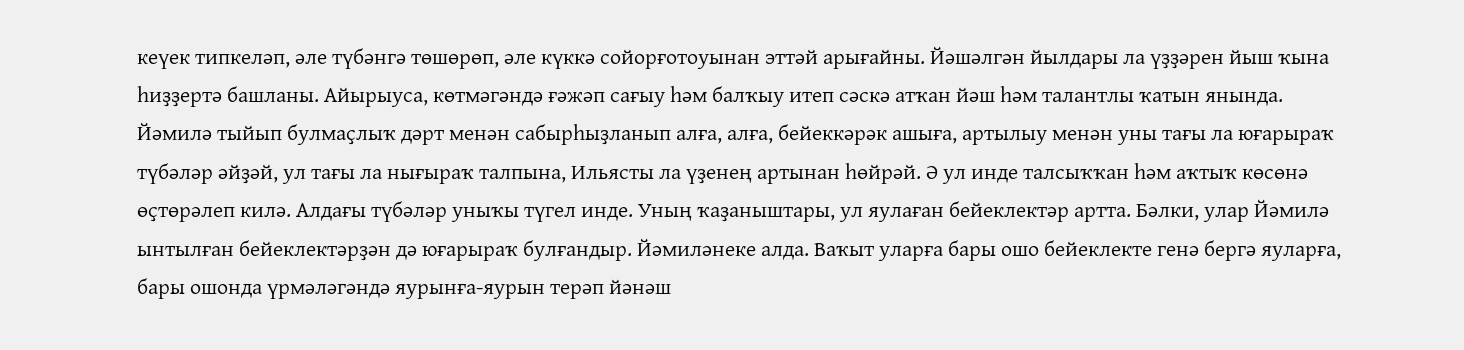кеүек типкеләп, әле түбәнгә төшөрөп, әле күккә сойорғотоуынан эттәй арығайны. Йәшәлгән йылдары ла үҙҙәрен йыш ҡына һиҙҙертә башланы. Айырыуса, көтмәгәндә ғәжәп сағыу һәм балҡыу итеп сәскә атҡан йәш һәм талантлы ҡатын янында. Йәмилә тыйып булмаҫлыҡ дәрт менән сабырһыҙланып алға, алға, бейеккәрәк ашыға, артылыу менән уны тағы ла юғарыраҡ түбәләр әйҙәй, ул тағы ла нығыраҡ талпына, Ильясты ла үҙенең артынан һөйрәй. Ә ул инде талсыҡҡан һәм аҡтыҡ көсөнә өҫтөрәлеп килә. Алдағы түбәләр уныҡы түгел инде. Уның ҡаҙаныштары, ул яулаған бейеклектәр артта. Бәлки, улар Йәмилә ынтылған бейеклектәрҙән дә юғарыраҡ булғандыр. Йәмиләнеке алда. Ваҡыт уларға бары ошо бейеклекте генә бергә яуларға, бары ошонда үрмәләгәндә яурынға-яурын терәп йәнәш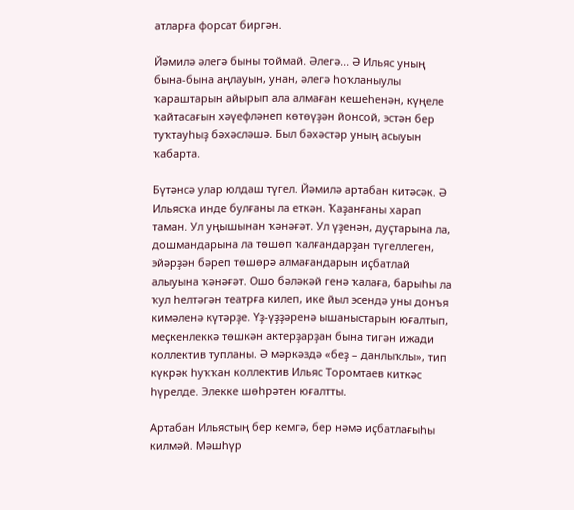атларға форсат биргән.

Йәмилә әлегә быны тоймай. Әлегә... Ә Ильяс уның бына-бына аңлауын, унан, әлегә һоҡланыулы ҡараштарын айырып ала алмаған кешеһенән, күңеле ҡайтасағын хәүефләнеп көтөүҙән йонсой, эстән бер туҡтауһыҙ бәхәсләшә. Был бәхәстәр уның асыуын ҡабарта.

Бүтәнсә улар юлдаш түгел. Йәмилә артабан китәсәк. Ә Ильясҡа инде булғаны ла еткән. Ҡаҙанғаны харап таман. Ул уңышынан ҡәнәғәт. Ул үҙенән, дуҫтарына ла, дошмандарына ла төшөп ҡалғандарҙан түгеллеген, эйәрҙән бәреп төшөрә алмағандарын иҫбатлай алыуына ҡәнәғәт. Ошо бәләкәй генә ҡалаға, барыһы ла ҡул һелтәгән театрға килеп, ике йыл эсендә уны донъя кимәленә күтәрҙе. Үҙ-үҙҙәренә ышаныстарын юғалтып, меҫкенлеккә төшкән актерҙарҙан бына тигән ижади коллектив тупланы. Ә мәркәздә «беҙ – данлыҡлы», тип күкрәк һуҡҡан коллектив Ильяс Торомтаев киткәс һүрелде. Элекке шөһрәтен юғалтты.

Артабан Ильястың бер кемгә, бер нәмә иҫбатлағыһы килмәй. Мәшһүр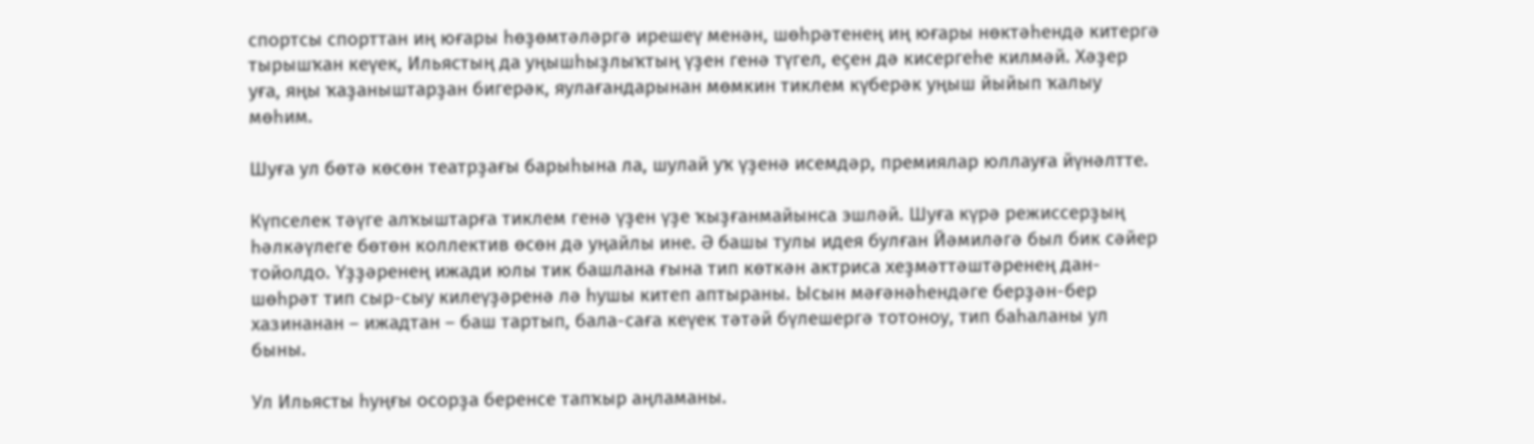спортсы спорттан иң юғары һөҙөмтәләргә ирешеү менән, шөһрәтенең иң юғары нөктәһендә китергә тырышҡан кеүек, Ильястың да уңышһыҙлыҡтың үҙен генә түгел, еҫен дә кисергеһе килмәй. Хәҙер уға, яңы ҡаҙаныштарҙан бигерәк, яулағандарынан мөмкин тиклем күберәк уңыш йыйып ҡалыу мөһим.

Шуға ул бөтә көсөн театрҙағы барыһына ла, шулай уҡ үҙенә исемдәр, премиялар юллауға йүнәлтте.

Күпселек тәүге алҡыштарға тиклем генә үҙен үҙе ҡыҙғанмайынса эшләй. Шуға күрә режиссерҙың һәлкәүлеге бөтөн коллектив өсөн дә уңайлы ине. Ә башы тулы идея булған Йәмиләгә был бик сәйер тойолдо. Үҙҙәренең ижади юлы тик башлана ғына тип көткән актриса хеҙмәттәштәренең дан-шөһрәт тип сыр-сыу килеүҙәренә лә һушы китеп аптыраны. Ысын мәғәнәһендәге берҙән-бер хазинанан – ижадтан – баш тартып, бала-саға кеүек тәтәй бүлешергә тотоноу, тип баһаланы ул быны.

Ул Ильясты һуңғы осорҙа беренсе тапҡыр аңламаны.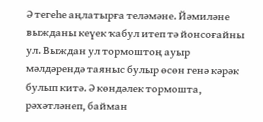Ә тегеһе аңлатырға теләмәне. Йәмиләне выжданы кеүек ҡабул итеп тә йонсоғайны ул. Выждан ул тормоштоң ауыр мәлдәрендә таяныс булыр өсөн генә кәрәк булып китә. Ә көндәлек тормошта, рәхәтләнеп, байман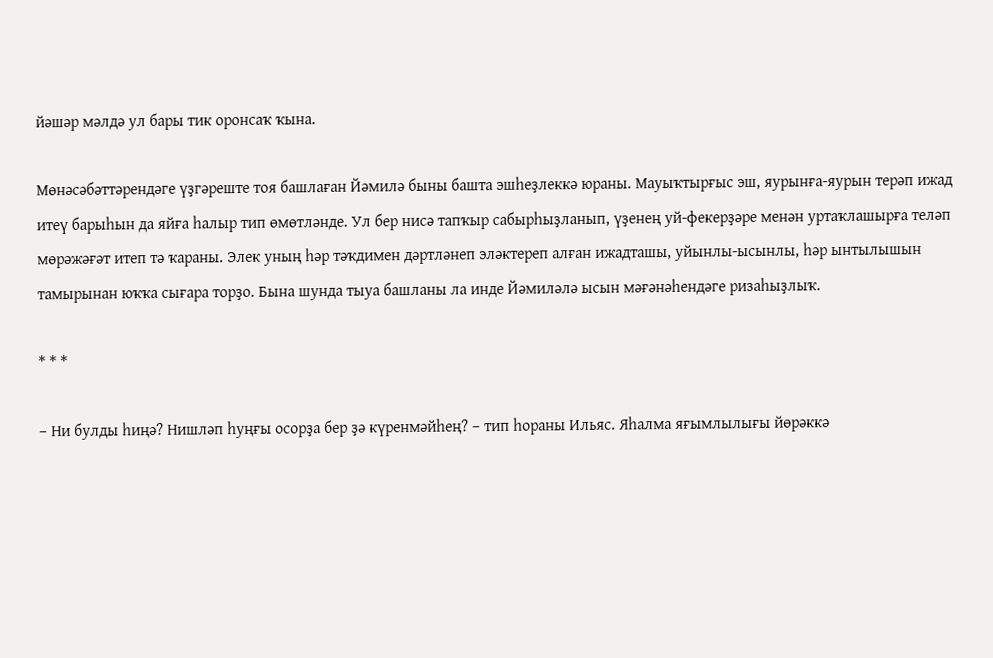йәшәр мәлдә ул бары тик оронсаҡ ҡына.

Мөнәсәбәттәрендәге үҙгәреште тоя башлаған Йәмилә быны башта эшһеҙлеккә юраны. Мауыҡтырғыс эш, яурынға-яурын терәп ижад итеү барыһын да яйға һалыр тип өмөтләнде. Ул бер нисә тапҡыр сабырһыҙланып, үҙенең уй-фекерҙәре менән уртаҡлашырға теләп мөрәжәғәт итеп тә ҡараны. Элек уның һәр тәҡдимен дәртләнеп эләктереп алған ижадташы, уйынлы-ысынлы, һәр ынтылышын тамырынан юҡҡа сығара торҙо. Бына шунда тыуа башланы ла инде Йәмиләлә ысын мәғәнәһендәге ризаһыҙлыҡ.

* * *

– Ни булды һиңә? Нишләп һуңғы осорҙа бер ҙә күренмәйһең? – тип һораны Ильяс. Яһалма яғымлылығы йөрәккә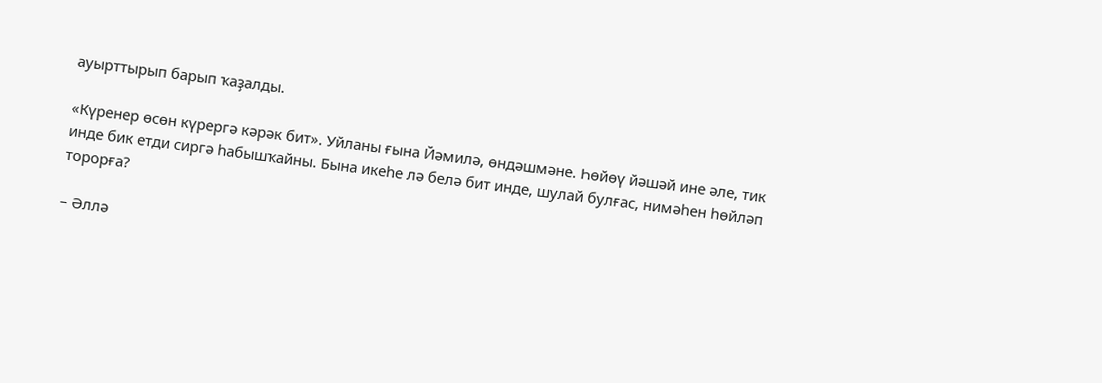ауырттырып барып ҡаҙалды.

«Күренер өсөн күрергә кәрәк бит». Уйланы ғына Йәмилә, өндәшмәне. Һөйөү йәшәй ине әле, тик инде бик етди сиргә һабышҡайны. Бына икеһе лә белә бит инде, шулай булғас, нимәһен һөйләп торорға?

– Әллә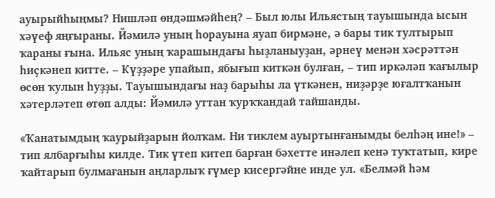ауырыйһыңмы? Нишләп өндәшмәйһең? – Был юлы Ильястың тауышында ысын хәүеф яңғыраны. Йәмилә уның һорауына яуап бирмәне, ә бары тик тултырып ҡараны ғына. Ильяс уның ҡарашындағы һыҙланыуҙан, әрнеү менән хәсрәттән һиҫкәнеп китте. – Күҙҙәре упайып, ябығып киткән булған, – тип иркәләп ҡағылыр өсөн ҡулын һуҙҙы. Тауышындағы наҙ барыһы ла үткәнен, ниҙәрҙе юғалтҡанын хәтерләтеп өтөп алды: Йәмилә уттан ҡурҡҡандай тайшанды.

«Ҡанатымдың ҡаурыйҙарын йолҡам. Ни тиклем ауыртынғанымды белһәң ине!» – тип ялбарғыһы килде. Тик үтеп китеп барған бәхетте инәлеп кенә туҡтатып, кире ҡайтарып булмағанын аңларлыҡ ғүмер кисергәйне инде ул. «Белмәй һәм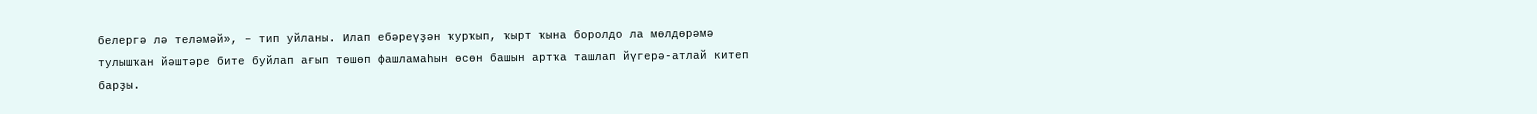белергә лә теләмәй», – тип уйланы. Илап ебәреүҙән ҡурҡып, ҡырт ҡына боролдо ла мөлдөрәмә тулышҡан йәштәре бите буйлап ағып төшөп фашламаһын өсөн башын артҡа ташлап йүгерә-атлай китеп барҙы.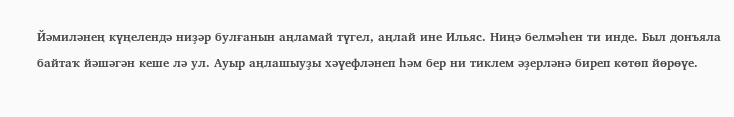Йәмиләнең күңелендә ниҙәр булғанын аңламай түгел, аңлай ине Ильяс. Ниңә белмәһен ти инде. Был донъяла байтаҡ йәшәгән кеше лә ул. Ауыр аңлашыуҙы хәүефләнеп һәм бер ни тиклем әҙерләнә биреп көтөп йөрөүе.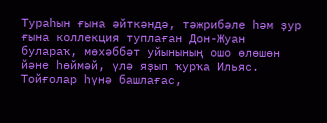Тураһын ғына әйткәндә, тәжрибәле һәм ҙур ғына коллекция туплаған Дон-Жуан булараҡ, мөхәббәт уйынының ошо өлөшөн йәне һөймәй, үлә яҙып ҡурҡа Ильяс. Тойғолар һүнә башлағас,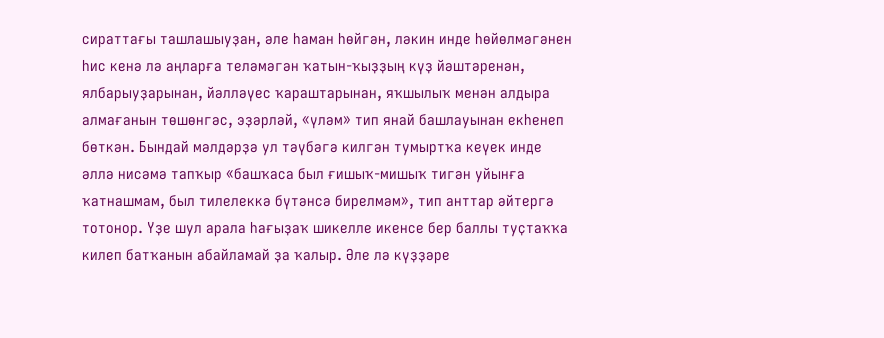сираттағы ташлашыуҙан, әле һаман һөйгән, ләкин инде һөйөлмәгәнен һис кенә лә аңларға теләмәгән ҡатын-ҡыҙҙың күҙ йәштәренән, ялбарыуҙарынан, йәлләүес ҡараштарынан, яҡшылыҡ менән алдыра алмағанын төшөнгәс, эҙәрләй, «үләм» тип янай башлауынан екһенеп бөткән. Бындай мәлдәрҙә ул тәүбәгә килгән тумыртҡа кеүек инде әллә нисәмә тапҡыр «башҡаса был ғишыҡ-мишыҡ тигән уйынға ҡатнашмам, был тилелеккә бүтәнсә бирелмәм», тип анттар әйтергә тотонор. Үҙе шул арала һағыҙаҡ шикелле икенсе бер баллы туҫтаҡҡа килеп батҡанын абайламай ҙа ҡалыр. Әле лә күҙҙәре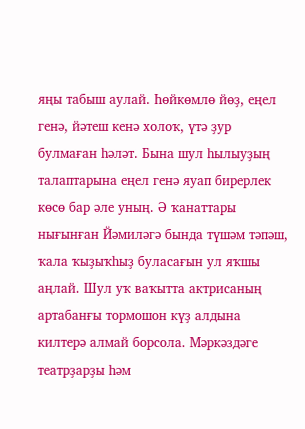яңы табыш аулай. Һөйкөмлө йөҙ, еңел генә, йәтеш кенә холоҡ, үтә ҙур булмаған һәләт. Бына шул һылыуҙың талаптарына еңел генә яуап бирерлек көсө бар әле уның. Ә ҡанаттары нығынған Йәмиләгә бында түшәм тәпәш, ҡала ҡыҙыҡһыҙ буласағын ул яҡшы аңлай. Шул уҡ ваҡытта актрисаның артабанғы тормошон күҙ алдына килтерә алмай борсола. Мәркәздәге театрҙарҙы һәм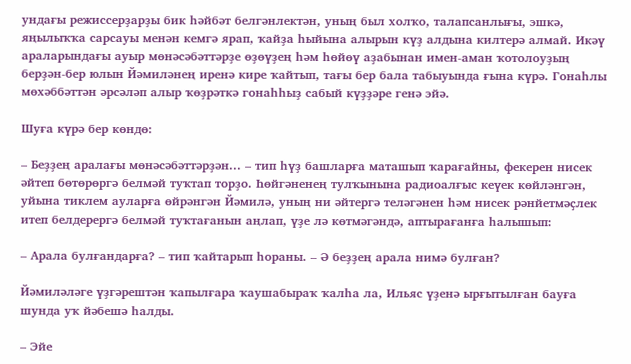ундағы режиссерҙарҙы бик һәйбәт белгәнлектән, уның был холҡо, талапсанлығы, эшкә, яңылыҡҡа сарсауы менән кемгә ярап, ҡайҙа һыйына алырын күҙ алдына килтерә алмай. Икәү араларындағы ауыр мөнәсәбәттәрҙе өҙөүҙең һәм һөйөү аҙабынан имен-аман ҡотолоуҙың берҙән-бер юлын Йәмиләнең иренә кире ҡайтып, тағы бер бала табыуында ғына күрә. Гонаһлы мөхәббәттән әрсәләп алыр ҡөҙрәткә гонаһһыҙ сабый күҙҙәре генә эйә.

Шуға күрә бер көндө:

– Беҙҙең аралағы мөнәсәбәттәрҙән... – тип һүҙ башларға маташып ҡарағайны, фекерен нисек әйтеп бөтөрөргә белмәй туҡтап торҙо. Һөйгәненең тулҡынына радиоалғыс кеүек көйләнгән, уйына тиклем ауларға өйрәнгән Йәмилә, уның ни әйтергә теләгәнен һәм нисек рәнйетмәҫлек итеп белдерергә белмәй туҡтағанын аңлап, үҙе лә көтмәгәндә, аптырағанға һалышып:

– Арала булғандарға? – тип ҡайтарып һораны. – Ә беҙҙең арала нимә булған?

Йәмиләләге үҙгәрештән ҡапылғара ҡаушабыраҡ ҡалһа ла, Ильяс үҙенә ырғытылған бауға шунда уҡ йәбешә һалды.

– Эйе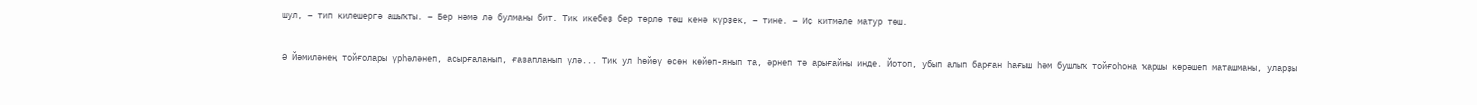шул, – тип килешергә ашыҡты. – Бер нәмә лә булманы бит. Тик икебеҙ бер төрлө төш кенә күрҙек, – тине. – Иҫ китмәле матур төш.

Ә Йәмиләнең тойғолары үрһәләнеп, асырғаланып, ғазапланып үлә... Тик ул һөйөү өсөн көйөп-янып та, әрнеп тә арығайны инде. Йотоп, убып алып барған һағыш һәм бушлыҡ тойғоһона ҡаршы көрәшеп маташманы, уларҙы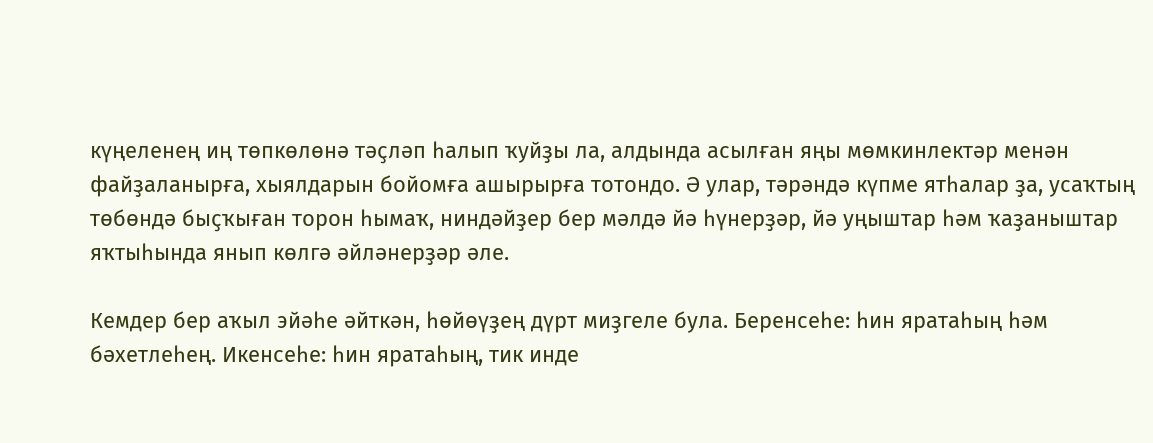күңеленең иң төпкөлөнә тәҫләп һалып ҡуйҙы ла, алдында асылған яңы мөмкинлектәр менән файҙаланырға, хыялдарын бойомға ашырырға тотондо. Ә улар, тәрәндә күпме ятһалар ҙа, усаҡтың төбөндә быҫҡыған торон һымаҡ, ниндәйҙер бер мәлдә йә һүнерҙәр, йә уңыштар һәм ҡаҙаныштар яҡтыһында янып көлгә әйләнерҙәр әле.

Кемдер бер аҡыл эйәһе әйткән, һөйөүҙең дүрт миҙгеле була. Беренсеһе: һин яратаһың һәм бәхетлеһең. Икенсеһе: һин яратаһың, тик инде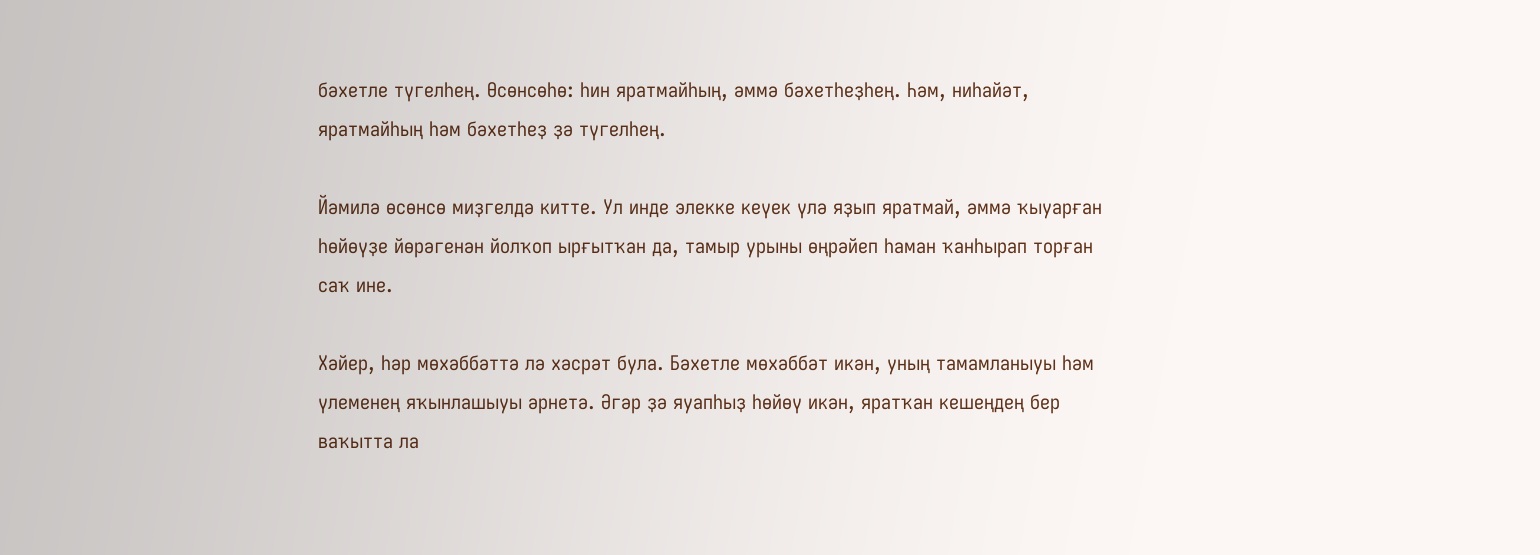бәхетле түгелһең. Өсөнсөһө: һин яратмайһың, әммә бәхетһеҙһең. Һәм, ниһайәт, яратмайһың һәм бәхетһеҙ ҙә түгелһең.

Йәмилә өсөнсө миҙгелдә китте. Ул инде элекке кеүек үлә яҙып яратмай, әммә ҡыуарған һөйөүҙе йөрәгенән йолҡоп ырғытҡан да, тамыр урыны өңрәйеп һаман ҡанһырап торған саҡ ине.

Хәйер, һәр мөхәббәттә лә хәсрәт була. Бәхетле мөхәббәт икән, уның тамамланыуы һәм үлеменең яҡынлашыуы әрнетә. Әгәр ҙә яуапһыҙ һөйөү икән, яратҡан кешеңдең бер ваҡытта ла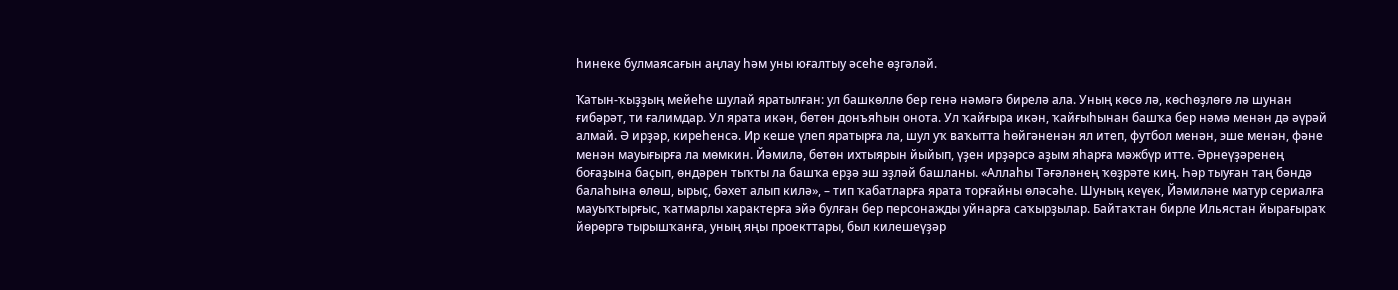һинеке булмаясағын аңлау һәм уны юғалтыу әсеһе өҙгәләй.

Ҡатын-ҡыҙҙың мейеһе шулай яратылған: ул башкөллө бер генә нәмәгә бирелә ала. Уның көсө лә, көсһөҙлөгө лә шунан ғибәрәт, ти ғалимдар. Ул ярата икән, бөтөн донъяһын онота. Ул ҡайғыра икән, ҡайғыһынан башҡа бер нәмә менән дә әүрәй алмай. Ә ирҙәр, киреһенсә. Ир кеше үлеп яратырға ла, шул уҡ ваҡытта һөйгәненән ял итеп, футбол менән, эше менән, фәне менән мауығырға ла мөмкин. Йәмилә, бөтөн ихтыярын йыйып, үҙен ирҙәрсә аҙым яһарға мәжбүр итте. Әрнеүҙәренең боғаҙына баҫып, өндәрен тыҡты ла башҡа ерҙә эш эҙләй башланы. «Аллаһы Тәғәләнең ҡөҙрәте киң. Һәр тыуған таң бәндә балаһына өлөш, ырыҫ, бәхет алып килә», – тип ҡабатларға ярата торғайны өләсәһе. Шуның кеүек, Йәмиләне матур сериалға мауыҡтырғыс, ҡатмарлы характерға эйә булған бер персонажды уйнарға саҡырҙылар. Байтаҡтан бирле Ильястан йырағыраҡ йөрөргә тырышҡанға, уның яңы проекттары, был килешеүҙәр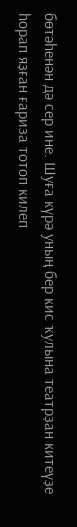бөтәһенән дә сер ине. Шуға күрә уның бер кис ҡулына театрҙан китеүҙе һорап яҙған ғариза тотоп килеп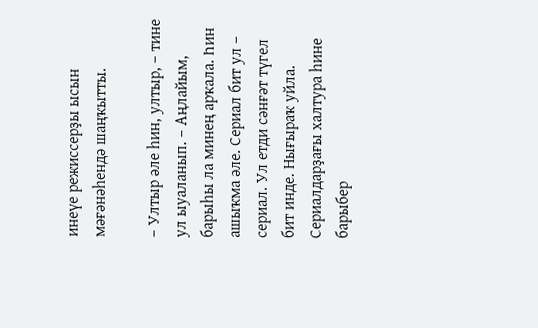инеүе режиссерҙы ысын мәғәнәһендә шаңҡытты.

– Ултыр әле һин, ултыр, – тине ул ыуаланып. – Аңлайым, барыһы ла минең арҡала. Һин ашыҡма әле. Сериал бит ул – сериал. Ул етди сәнғәт түгел бит инде. Нығыраҡ уйла. Сериалдарҙағы халтура һине барыбер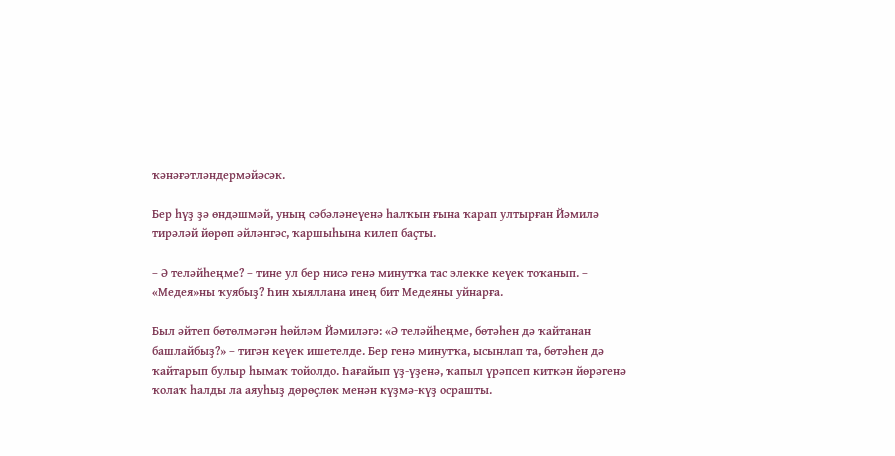ҡәнәғәтләндермәйәсәк.

Бер һүҙ ҙә өндәшмәй, уның сәбәләнеүенә һалҡын ғына ҡарап ултырған Йәмилә тирәләй йөрөп әйләнгәс, ҡаршыһына килеп баҫты.

– Ә теләйһеңме? – тине ул бер нисә генә минутҡа тас элекке кеүек тоҡанып. – «Медея»ны ҡуябыҙ? Һин хыяллана инең бит Медеяны уйнарға.

Был әйтеп бөтөлмәгән һөйләм Йәмиләгә: «Ә теләйһеңме, бөтәһен дә ҡайтанан башлайбыҙ?» – тигән кеүек ишетелде. Бер генә минутҡа, ысынлап та, бөтәһен дә ҡайтарып булыр һымаҡ тойолдо. Һағайып үҙ-үҙенә, ҡапыл үрәпсеп киткән йөрәгенә ҡолаҡ һалды ла аяуһыҙ дөрөҫлөк менән күҙмә-күҙ осрашты.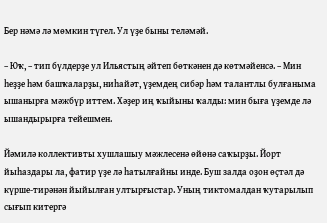Бер нәмә лә мөмкин түгел. Ул үҙе быны теләмәй.

– Юҡ, – тип бүлдерҙе ул Ильястың әйтеп бөткәнен дә көтмәйенсә. – Мин һеҙҙе һәм башҡаларҙы, ниһайәт, үҙемдең сибәр һәм талантлы булғаныма ышанырға мәжбүр иттем. Хәҙер иң ҡыйыны ҡалды: мин быға үҙемде лә ышандырырға тейешмен.

Йәмилә коллективты хушлашыу мәжлесенә өйөнә саҡырҙы. Йорт йыһаздары ла, фатир үҙе лә һатылғайны инде. Буш залда оҙон өҫтәл дә күрше-тирәнән йыйылған ултырғыстар. Уның тиктомалдан ҡутарылып сығып китергә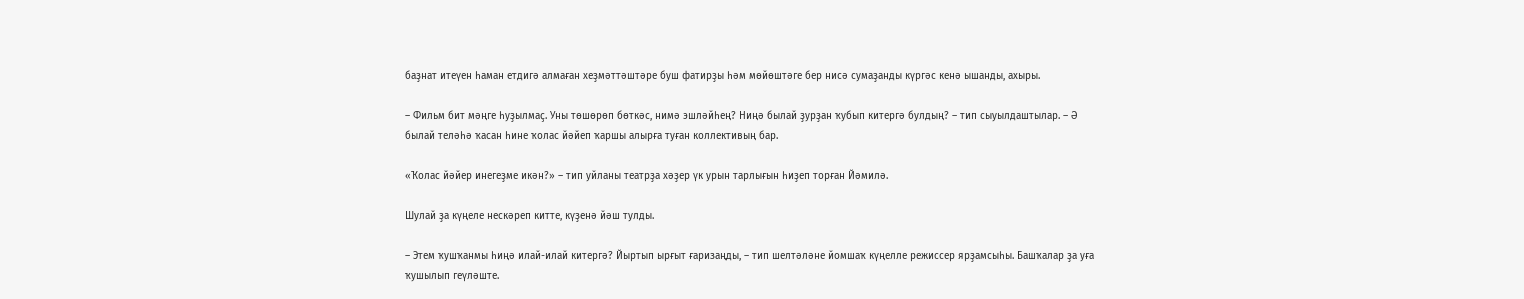баҙнат итеүен һаман етдигә алмаған хеҙмәттәштәре буш фатирҙы һәм мөйөштәге бер нисә сумаҙанды күргәс кенә ышанды, ахыры.

– Фильм бит мәңге һуҙылмаҫ. Уны төшөрөп бөткәс, нимә эшләйһең? Ниңә былай ҙурҙан ҡубып китергә булдың? – тип сыуылдаштылар. – Ә былай теләһә ҡасан һине ҡолас йәйеп ҡаршы алырға туған коллективың бар.

«Ҡолас йәйер инегеҙме икән?» – тип уйланы театрҙа хәҙер үк урын тарлығын һиҙеп торған Йәмилә.

Шулай ҙа күңеле нескәреп китте, күҙенә йәш тулды.

– Этем ҡушҡанмы һиңә илай-илай китергә? Йыртып ырғыт ғаризаңды, – тип шелтәләне йомшаҡ күңелле режиссер ярҙамсыһы. Башҡалар ҙа уға ҡушылып геүләште.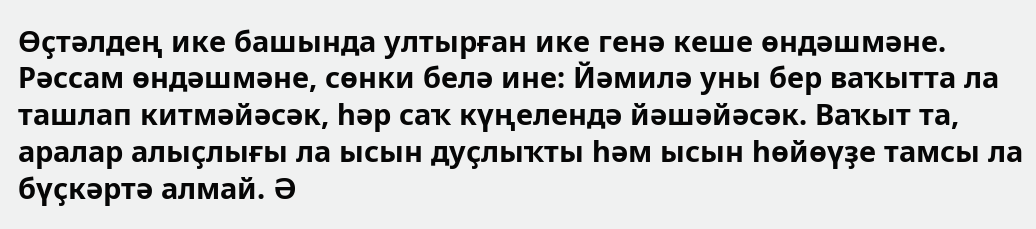Өҫтәлдең ике башында ултырған ике генә кеше өндәшмәне. Рәссам өндәшмәне, сөнки белә ине: Йәмилә уны бер ваҡытта ла ташлап китмәйәсәк, һәр саҡ күңелендә йәшәйәсәк. Ваҡыт та, аралар алыҫлығы ла ысын дуҫлыҡты һәм ысын һөйөүҙе тамсы ла бүҫкәртә алмай. Ә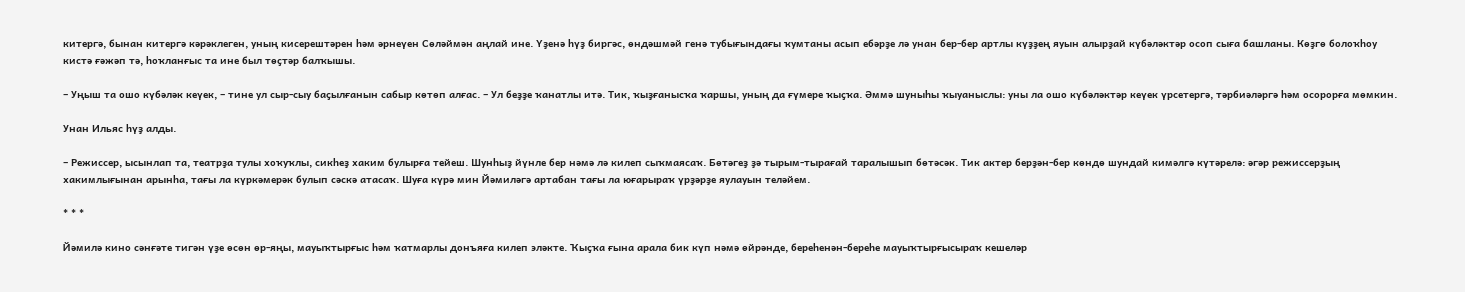китергә, бынан китергә кәрәклеген, уның кисерештәрен һәм әрнеүен Сөләймән аңлай ине. Үҙенә һүҙ биргәс, өндәшмәй генә тубығындағы ҡумтаны асып ебәрҙе лә унан бер-бер артлы күҙҙең яуын алырҙай күбәләктәр осоп сыға башланы. Көҙгө болоҡһоу кистә ғәжәп тә, һоҡланғыс та ине был төҫтәр балҡышы.

– Уңыш та ошо күбәләк кеүек, – тине ул сыр-сыу баҫылғанын сабыр көтөп алғас. – Ул беҙҙе ҡанатлы итә. Тик, ҡыҙғанысҡа ҡаршы, уның да ғүмере ҡыҫҡа. Әммә шуныһы ҡыуаныслы: уны ла ошо күбәләктәр кеүек үрсетергә, тәрбиәләргә һәм осорорға мөмкин.

Унан Ильяс һүҙ алды.

– Режиссер, ысынлап та, театрҙа тулы хоҡуҡлы, сикһеҙ хаким булырға тейеш. Шунһыҙ йүнле бер нәмә лә килеп сыҡмаясаҡ. Бөтәгеҙ ҙә тырым-тырағай таралышып бөтәсәк. Тик актер берҙән-бер көндө шундай кимәлгә күтәрелә: әгәр режиссерҙың хакимлығынан арынһа, тағы ла күркәмерәк булып сәскә атасаҡ. Шуға күрә мин Йәмиләгә артабан тағы ла юғарыраҡ үрҙәрҙе яулауын теләйем.

* * *

Йәмилә кино сәнғәте тигән үҙе өсөн өр-яңы, мауыҡтырғыс һәм ҡатмарлы донъяға килеп эләкте. Ҡыҫҡа ғына арала бик күп нәмә өйрәнде, береһенән-береһе мауыҡтырғысыраҡ кешеләр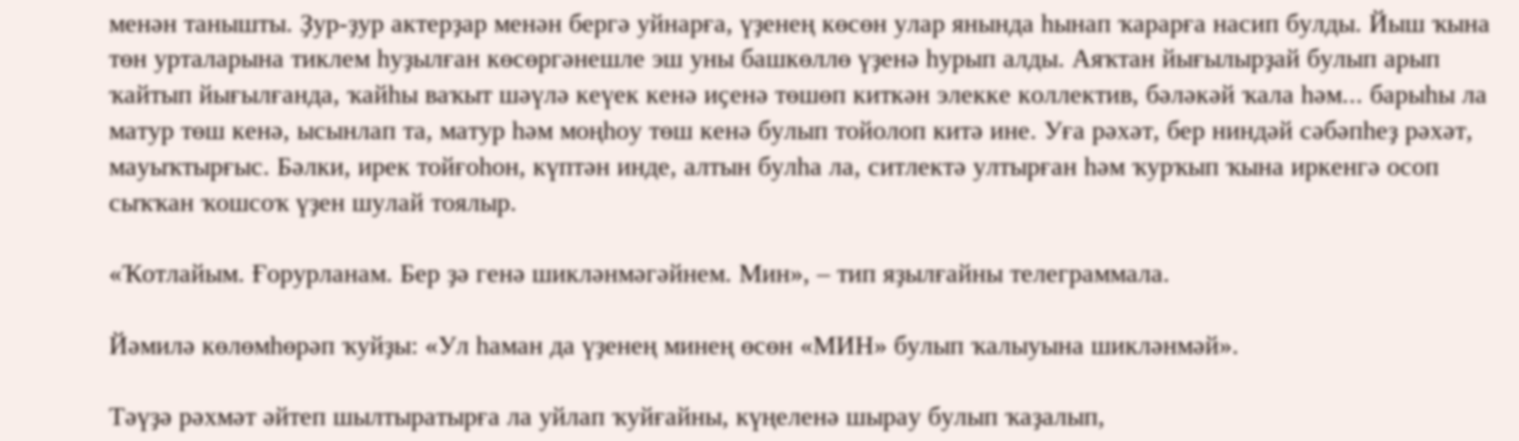менән танышты. Ҙур-ҙур актерҙар менән бергә уйнарға, үҙенең көсөн улар янында һынап ҡарарға насип булды. Йыш ҡына төн урталарына тиклем һуҙылған көсөргәнешле эш уны башкөллө үҙенә һурып алды. Аяҡтан йығылырҙай булып арып ҡайтып йығылғанда, ҡайһы ваҡыт шәүлә кеүек кенә иҫенә төшөп киткән элекке коллектив, бәләкәй ҡала һәм... барыһы ла матур төш кенә, ысынлап та, матур һәм моңһоу төш кенә булып тойолоп китә ине. Уға рәхәт, бер ниндәй сәбәпһеҙ рәхәт, мауыҡтырғыс. Бәлки, ирек тойғоһон, күптән инде, алтын булһа ла, ситлектә ултырған һәм ҡурҡып ҡына иркенгә осоп сыҡҡан ҡошсоҡ үҙен шулай тоялыр.

«Ҡотлайым. Ғорурланам. Бер ҙә генә шикләнмәгәйнем. Мин», – тип яҙылғайны телеграммала.

Йәмилә көлөмһөрәп ҡуйҙы: «Ул һаман да үҙенең минең өсөн «МИН» булып ҡалыуына шикләнмәй».

Тәүҙә рәхмәт әйтеп шылтыратырға ла уйлап ҡуйғайны, күңеленә шырау булып ҡаҙалып,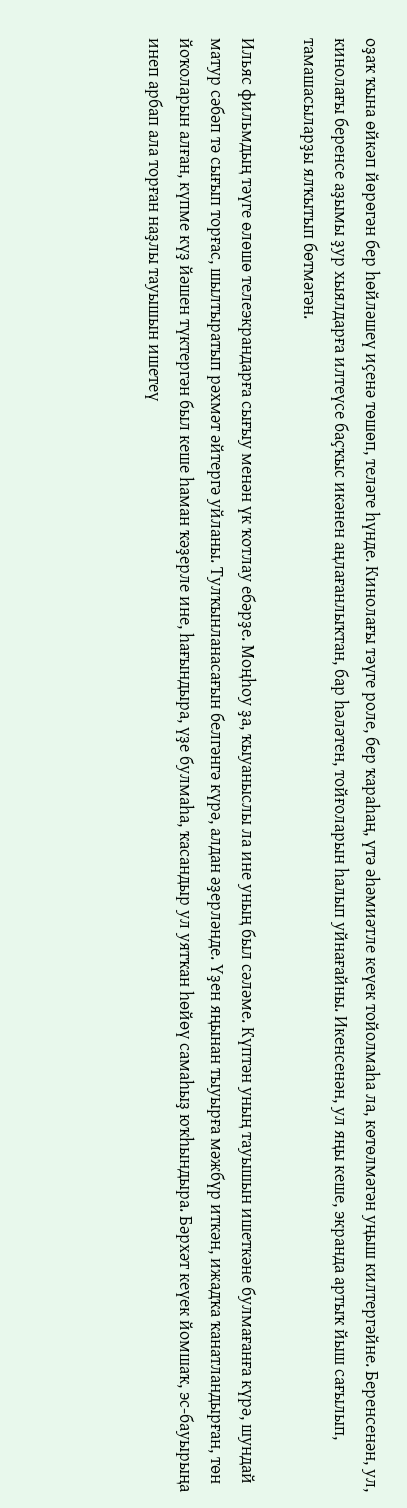оҙаҡ ҡына өйкәп йөрөгән бер һөйләшеү иҫенә төшөп, теләге һүнде. Кинолағы тәүге роле, бер ҡараһаң, үтә әһәмиәтле кеүек тойолмаһа ла, көтөлмәгән уңыш килтергәйне. Беренсенән, ул, кинолағы беренсе аҙымы ҙур хыялдарға илтеүсе баҫҡыс икәнен аңлағанлыҡтан, бар һәләтен, тойғоларын һалып уйнағайны. Икенсенән, ул яңы кеше, экранда артыҡ йыш сағылып, тамашасыларҙы ялҡытып бөтмәгән.

Ильяс фильмдың тәүге өлөшө телеэкрандарға сығыу менән үк ҡотлау ебәрҙе. Моңһоу ҙа, ҡыуаныслы ла ине уның был сәләме. Күптән уның тауышын ишеткәне булмағанға күрә, шундай матур сәбәп тә сығып торғас, шылтыратып рәхмәт әйтергә уйланы. Тулҡынланасағын белгәнгә күрә, алдан әҙерләнде. Үҙен яңынан тыуырға мәжбүр иткән, ижадҡа ҡанатландырған, төн йоҡоларын алған, күпме күҙ йәшен түктергән был кеше һаман ҡәҙерле ине, һағындыра, үҙе булмаһа, ҡасандыр ул уятҡан һөйөү самаһыҙ юҡһындыра. Бәрхәт кеүек йомшаҡ, эс-бауырыңа инеп арбап ала торған наҙлы тауышын ишетеү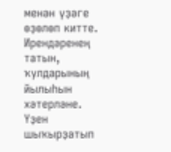менән үҙәге өҙөлөп китте. Ирендәренең татын, ҡулдарының йылыһын хәтерләне. Үҙен шыҡырҙатып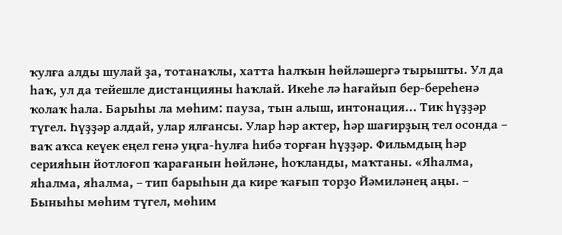ҡулға алды шулай ҙа, тотанаҡлы, хатта һалҡын һөйләшергә тырышты. Ул да һаҡ, ул да тейешле дистанцияны һаҡлай. Икеһе лә һағайып бер-береһенә ҡолаҡ һала. Барыһы ла мөһим: пауза, тын алыш, интонация... Тик һүҙҙәр түгел. Һүҙҙәр алдай, улар ялғансы. Улар һәр актер, һәр шағирҙың тел осонда – ваҡ аҡса кеүек еңел генә уңға-һулға һибә торған һүҙҙәр. Фильмдың һәр серияһын йотлоғоп ҡарағанын һөйләне, һоҡланды, маҡтаны. «Яһалма, яһалма, яһалма, – тип барыһын да кире ҡағып торҙо Йәмиләнең аңы. – Быныһы мөһим түгел, мөһим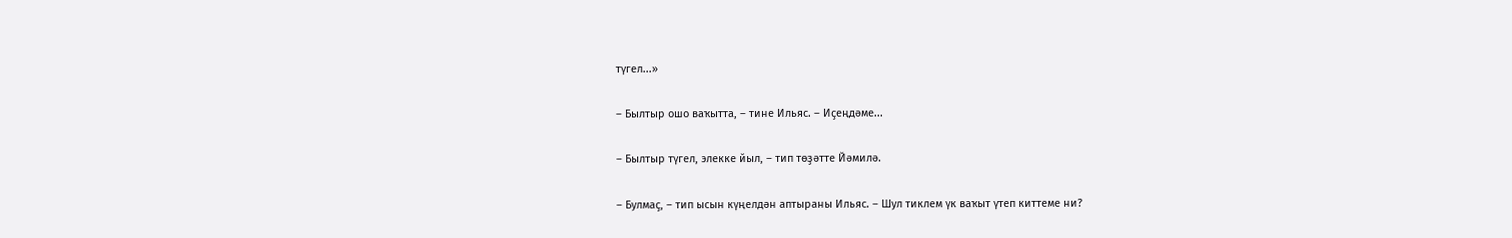түгел...»

– Былтыр ошо ваҡытта, – тине Ильяс. – Иҫеңдәме...

– Былтыр түгел, элекке йыл, – тип төҙәтте Йәмилә.

– Булмаҫ, – тип ысын күңелдән аптыраны Ильяс. – Шул тиклем үк ваҡыт үтеп киттеме ни?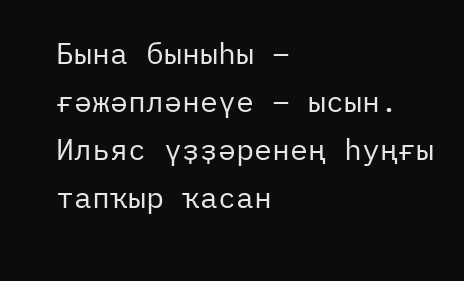Бына быныһы – ғәжәпләнеүе – ысын. Ильяс үҙҙәренең һуңғы тапҡыр ҡасан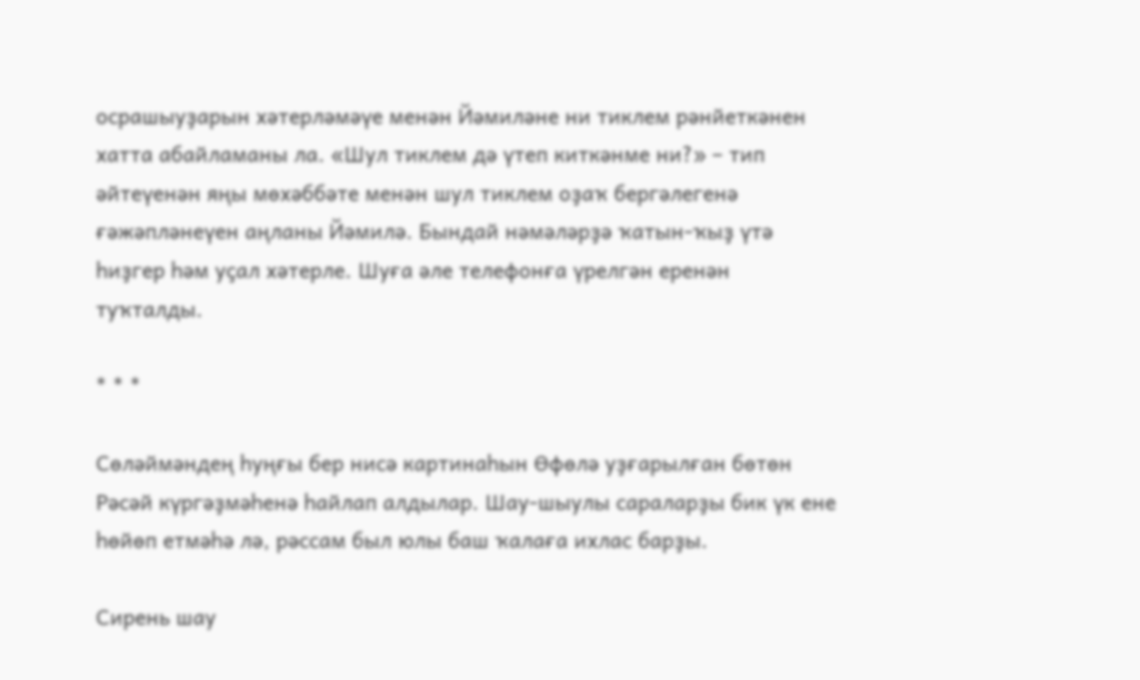осрашыуҙарын хәтерләмәүе менән Йәмиләне ни тиклем рәнйеткәнен хатта абайламаны ла. «Шул тиклем дә үтеп киткәнме ни?» – тип әйтеүенән яңы мөхәббәте менән шул тиклем оҙаҡ бергәлегенә ғәжәпләнеүен аңланы Йәмилә. Бындай нәмәләрҙә ҡатын-ҡыҙ үтә һиҙгер һәм уҫал хәтерле. Шуға әле телефонға үрелгән еренән туҡталды.

* * *

Сөләймәндең һуңғы бер нисә картинаһын Өфөлә уҙғарылған бөтөн Рәсәй күргәҙмәһенә һайлап алдылар. Шау-шыулы сараларҙы бик үк ене һөйөп етмәһә лә, рәссам был юлы баш ҡалаға ихлас барҙы.

Сирень шау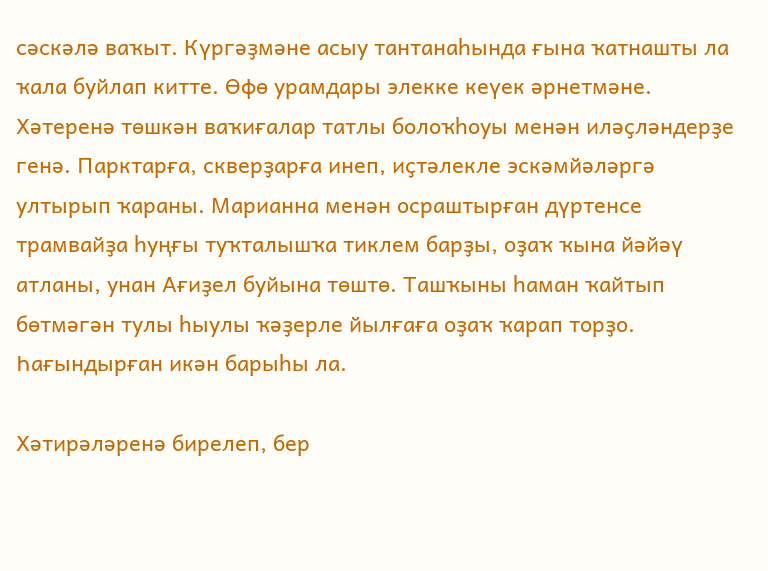сәскәлә ваҡыт. Күргәҙмәне асыу тантанаһында ғына ҡатнашты ла ҡала буйлап китте. Өфө урамдары элекке кеүек әрнетмәне. Хәтеренә төшкән ваҡиғалар татлы болоҡһоуы менән иләҫләндерҙе генә. Парктарға, скверҙарға инеп, иҫтәлекле эскәмйәләргә ултырып ҡараны. Марианна менән осраштырған дүртенсе трамвайҙа һуңғы туҡталышҡа тиклем барҙы, оҙаҡ ҡына йәйәү атланы, унан Ағиҙел буйына төштө. Ташҡыны һаман ҡайтып бөтмәгән тулы һыулы ҡәҙерле йылғаға оҙаҡ ҡарап торҙо. Һағындырған икән барыһы ла.

Хәтирәләренә бирелеп, бер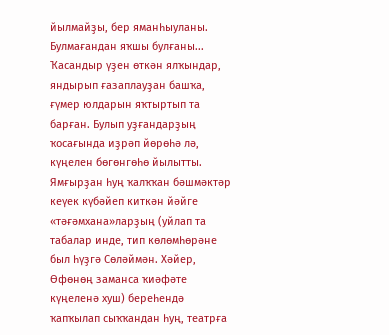йылмайҙы, бер яманһыуланы. Булмағандан яҡшы булғаны... Ҡасандыр үҙен өткән ялҡындар, яндырып ғазаплауҙан башҡа, ғүмер юлдарын яҡтыртып та барған. Булып уҙғандарҙың ҡосағында иҙрәп йөрөһә лә, күңелен бөгөнгөһө йылытты. Ямғырҙан һуң ҡалҡҡан бәшмәктәр кеүек күбәйеп киткән йәйге «тәғәмхана»ларҙың (уйлап та табалар инде, тип көлөмһөрәне был һүҙгә Сөләймән. Хәйер, Өфөнөң заманса ҡиәфәте күңеленә хуш) береһендә ҡапҡылап сыҡҡандан һуң, театрға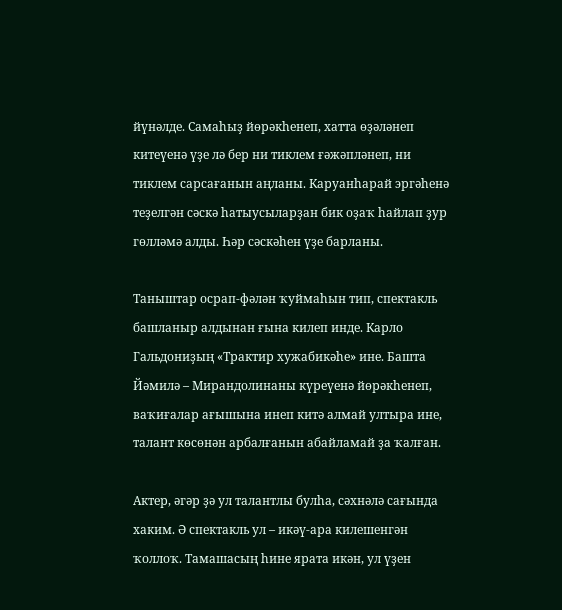йүнәлде. Самаһыҙ йөрәкһенеп, хатта өҙәләнеп китеүенә үҙе лә бер ни тиклем ғәжәпләнеп, ни тиклем сарсағанын аңланы. Каруанһарай эргәһенә теҙелгән сәскә һатыусыларҙан бик оҙаҡ һайлап ҙур гөлләмә алды. Һәр сәскәһен үҙе барланы.

Таныштар осрап-фәлән ҡуймаһын тип, спектакль башланыр алдынан ғына килеп инде. Карло Гальдониҙың «Трактир хужабикәһе» ине. Башта Йәмилә – Мирандолинаны күреүенә йөрәкһенеп, ваҡиғалар ағышына инеп китә алмай ултыра ине, талант көсөнән арбалғанын абайламай ҙа ҡалған.

Актер, әгәр ҙә ул талантлы булһа, сәхнәлә сағында хаким. Ә спектакль ул – икәү-ара килешенгән ҡоллоҡ. Тамашасың һине ярата икән, ул үҙен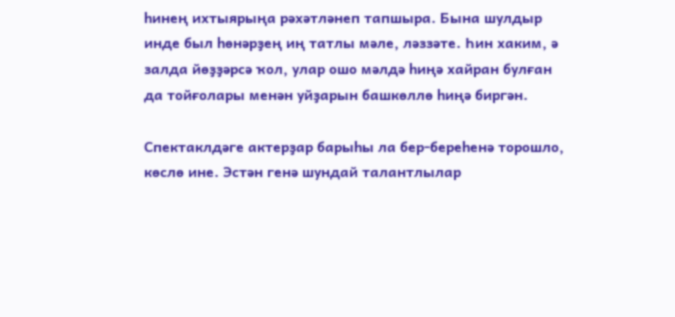һинең ихтыярыңа рәхәтләнеп тапшыра. Бына шулдыр инде был һөнәрҙең иң татлы мәле, ләззәте. Һин хаким, ә залда йөҙҙәрсә ҡол, улар ошо мәлдә һиңә хайран булған да тойғолары менән уйҙарын башкөллө һиңә биргән.

Спектаклдәге актерҙар барыһы ла бер-береһенә торошло, көслө ине. Эстән генә шундай талантлылар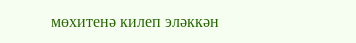мөхитенә килеп эләккән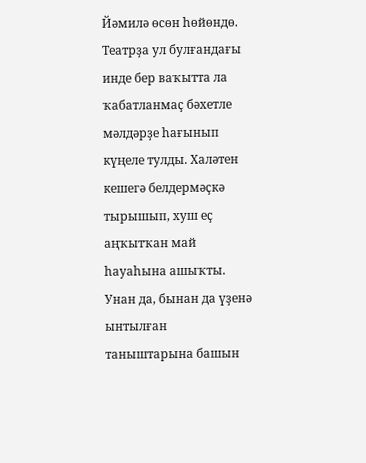Йәмилә өсөн һөйөндө. Театрҙа ул булғандағы инде бер ваҡытта ла ҡабатланмаҫ бәхетле мәлдәрҙе һағынып күңеле тулды. Халәтен кешегә белдермәҫкә тырышып, хуш еҫ аңҡытҡан май һауаһына ашыҡты. Унан да, бынан да үҙенә ынтылған таныштарына башын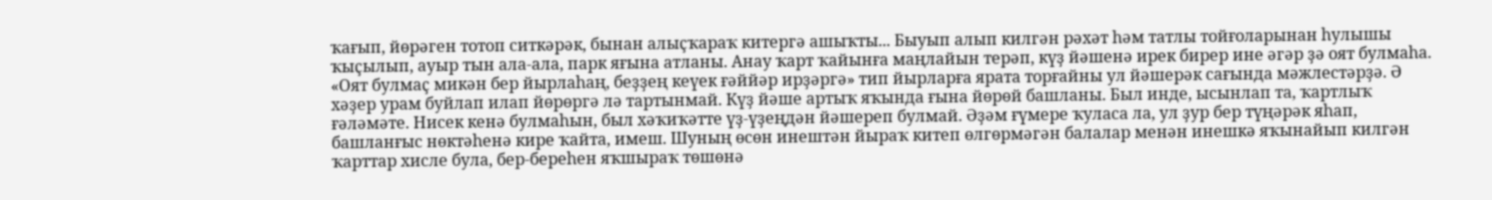ҡағып, йөрәген тотоп ситкәрәк, бынан алыҫҡараҡ китергә ашыҡты... Быуып алып килгән рәхәт һәм татлы тойғоларынан һулышы ҡыҫылып, ауыр тын ала-ала, парк яғына атланы. Анау ҡарт ҡайынға маңлайын терәп, күҙ йәшенә ирек бирер ине әгәр ҙә оят булмаһа. «Оят булмаҫ микән бер йырлаһаң, беҙҙең кеүек ғәййәр ирҙәргә» тип йырларға ярата торғайны ул йәшерәк сағында мәжлестәрҙә. Ә хәҙер урам буйлап илап йөрөргә лә тартынмай. Күҙ йәше артыҡ яҡында ғына йөрөй башланы. Был инде, ысынлап та, ҡартлыҡ ғәләмәте. Нисек кенә булмаһын, был хәҡиҡәтте үҙ-үҙеңдән йәшереп булмай. Әҙәм ғүмере ҡуласа ла, ул ҙур бер түңәрәк яһап, башланғыс нөктәһенә кире ҡайта, имеш. Шуның өсөн инештән йыраҡ китеп өлгөрмәгән балалар менән инешкә яҡынайып килгән ҡарттар хисле була, бер-береһен яҡшыраҡ төшөнә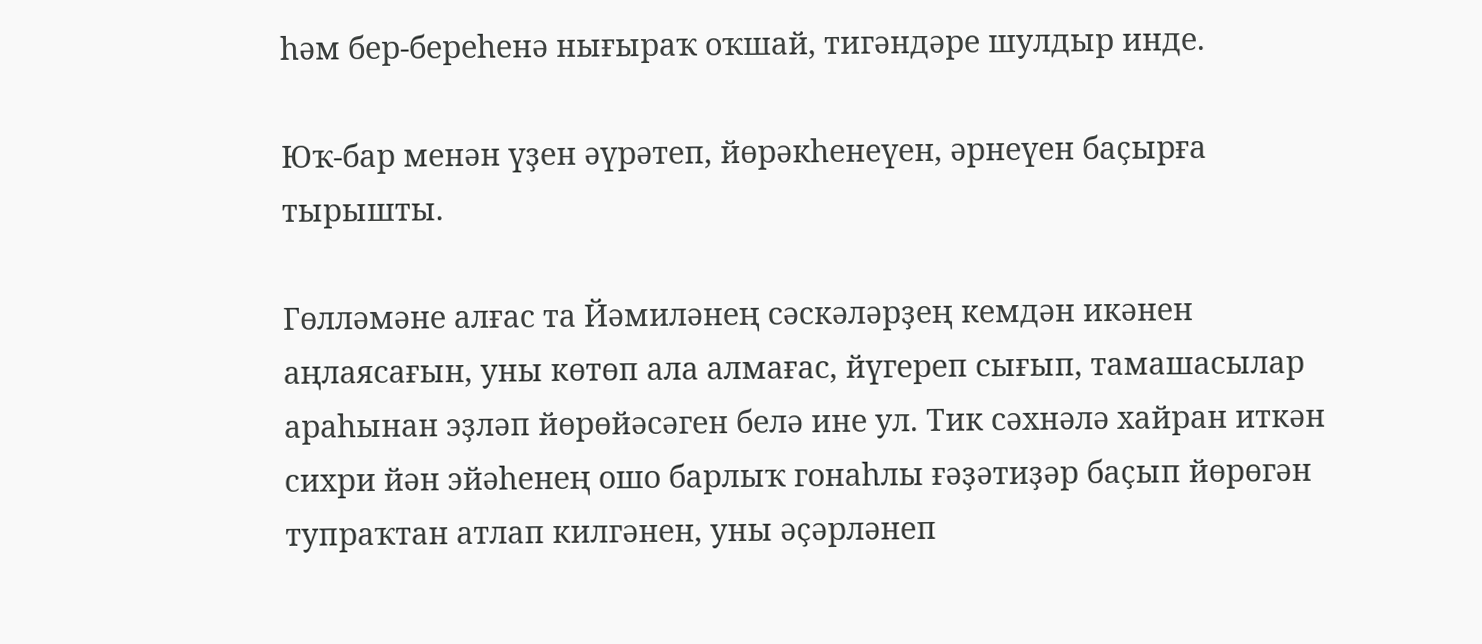һәм бер-береһенә нығыраҡ оҡшай, тигәндәре шулдыр инде.

Юҡ-бар менән үҙен әүрәтеп, йөрәкһенеүен, әрнеүен баҫырға тырышты.

Гөлләмәне алғас та Йәмиләнең сәскәләрҙең кемдән икәнен аңлаясағын, уны көтөп ала алмағас, йүгереп сығып, тамашасылар араһынан эҙләп йөрөйәсәген белә ине ул. Тик сәхнәлә хайран иткән сихри йән эйәһенең ошо барлыҡ гонаһлы ғәҙәтиҙәр баҫып йөрөгән тупраҡтан атлап килгәнен, уны әҫәрләнеп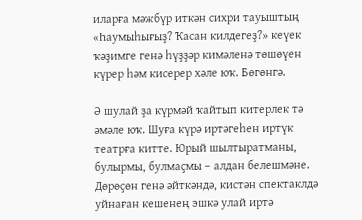иларға мәжбүр иткән сихри тауыштың «Һаумыһығыҙ? Ҡасан килдегеҙ?» кеүек ҡәҙимге генә һүҙҙәр кимәленә төшөүен күрер һәм кисерер хәле юҡ. Бөгөнгә.

Ә шулай ҙа күрмәй ҡайтып китерлек тә әмәле юҡ. Шуға күрә иртәгеһен иртүк театрға китте. Юрый шылтыратманы, булырмы, булмаҫмы – алдан белешмәне. Дөрөҫөн генә әйткәндә, кистән спектаклдә уйнаған кешенең эшкә улай иртә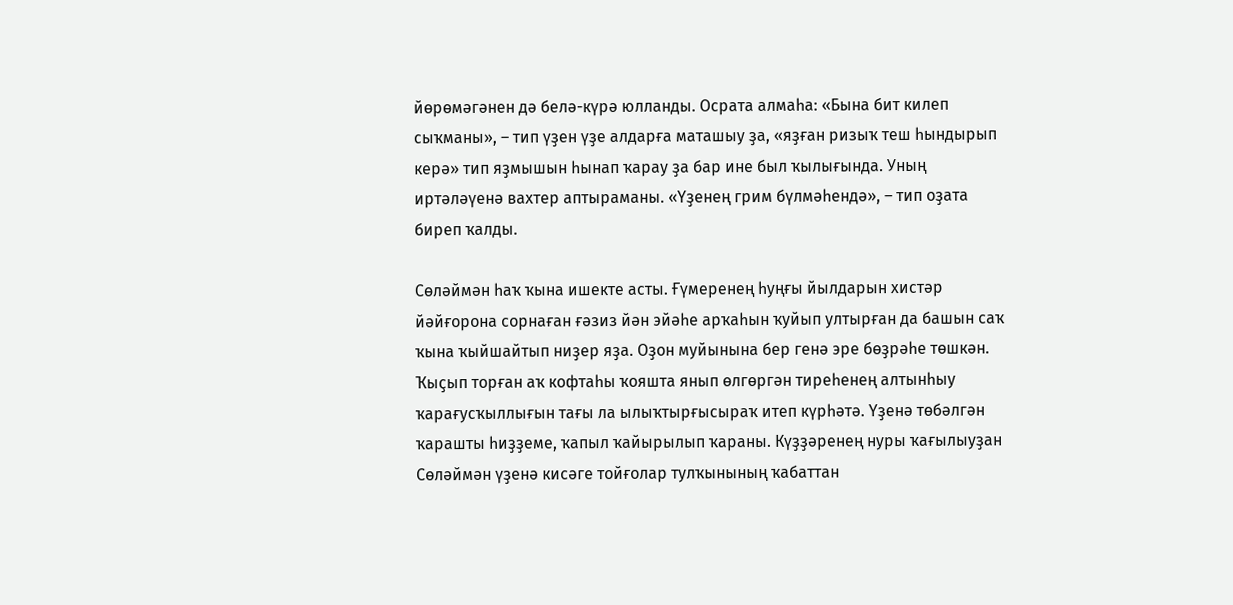йөрөмәгәнен дә белә-күрә юлланды. Осрата алмаһа: «Бына бит килеп сыҡманы», – тип үҙен үҙе алдарға маташыу ҙа, «яҙған ризыҡ теш һындырып керә» тип яҙмышын һынап ҡарау ҙа бар ине был ҡылығында. Уның иртәләүенә вахтер аптыраманы. «Үҙенең грим бүлмәһендә», – тип оҙата биреп ҡалды.

Сөләймән һаҡ ҡына ишекте асты. Ғүмеренең һуңғы йылдарын хистәр йәйғорона сорнаған ғәзиз йән эйәһе арҡаһын ҡуйып ултырған да башын саҡ ҡына ҡыйшайтып ниҙер яҙа. Оҙон муйынына бер генә эре бөҙрәһе төшкән. Ҡыҫып торған аҡ кофтаһы ҡояшта янып өлгөргән тиреһенең алтынһыу ҡарағусҡыллығын тағы ла ылыҡтырғысыраҡ итеп күрһәтә. Үҙенә төбәлгән ҡарашты һиҙҙеме, ҡапыл ҡайырылып ҡараны. Күҙҙәренең нуры ҡағылыуҙан Сөләймән үҙенә кисәге тойғолар тулҡынының ҡабаттан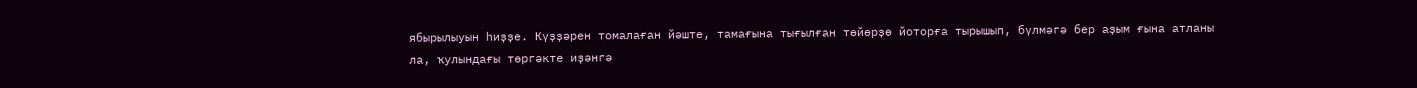ябырылыуын һиҙҙе. Күҙҙәрен томалаған йәште, тамағына тығылған төйөрҙө йоторға тырышып, бүлмәгә бер аҙым ғына атланы ла, ҡулындағы төргәкте иҙәнгә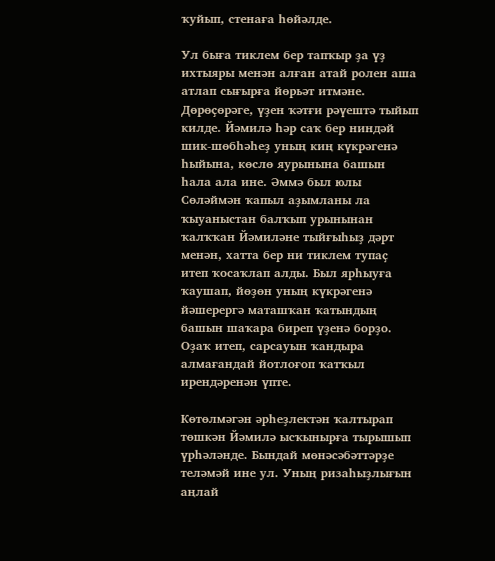ҡуйып, стенаға һөйәлде.

Ул быға тиклем бер тапҡыр ҙа үҙ ихтыяры менән алған атай ролен аша атлап сығырға йөрьәт итмәне. Дөрөҫөрәге, үҙен ҡәтғи рәүештә тыйып килде. Йәмилә һәр саҡ бер ниндәй шик-шөбһәһеҙ уның киң күкрәгенә һыйына, көслө яурынына башын һала ала ине. Әммә был юлы Сөләймән ҡапыл аҙымланы ла ҡыуаныстан балҡып урынынан ҡалҡҡан Йәмиләне тыйғыһыҙ дәрт менән, хатта бер ни тиклем тупаҫ итеп ҡосаҡлап алды. Был ярһыуға ҡаушап, йөҙөн уның күкрәгенә йәшерергә маташҡан ҡатындың башын шаҡара биреп үҙенә борҙо. Оҙаҡ итеп, сарсауын ҡандыра алмағандай йотлоғоп ҡатҡыл ирендәренән үпте.

Көтөлмәгән әрһеҙлектән ҡалтырап төшкән Йәмилә ысҡынырға тырышып үрһәләнде. Бындай мөнәсәбәттәрҙе теләмәй ине ул. Уның ризаһыҙлығын аңлай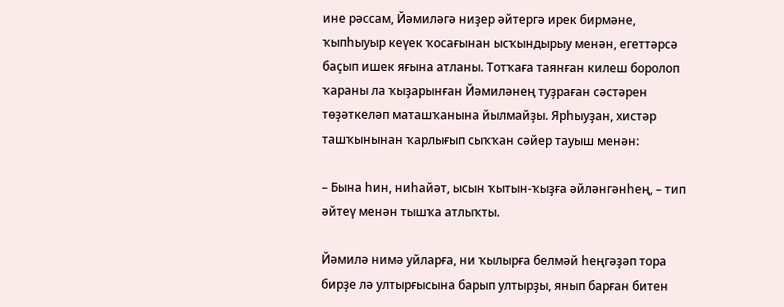ине рәссам, Йәмиләгә ниҙер әйтергә ирек бирмәне, ҡыпһыуыр кеүек ҡосағынан ысҡындырыу менән, егеттәрсә баҫып ишек яғына атланы. Тотҡаға таянған килеш боролоп ҡараны ла ҡыҙарынған Йәмиләнең туҙраған сәстәрен төҙәткеләп маташҡанына йылмайҙы. Ярһыуҙан, хистәр ташҡынынан ҡарлығып сыҡҡан сәйер тауыш менән:

– Бына һин, ниһайәт, ысын ҡытын-ҡыҙға әйләнгәнһең, – тип әйтеү менән тышҡа атлыҡты.

Йәмилә нимә уйларға, ни ҡылырға белмәй һеңгәҙәп тора бирҙе лә ултырғысына барып ултырҙы, янып барған битен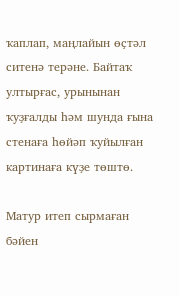ҡаплап, маңлайын өҫтәл ситенә терәне. Байтаҡ ултырғас, урынынан ҡуҙғалды һәм шунда ғына стенаға һөйәп ҡуйылған картинаға күҙе төштө.

Матур итеп сырмаған бәйен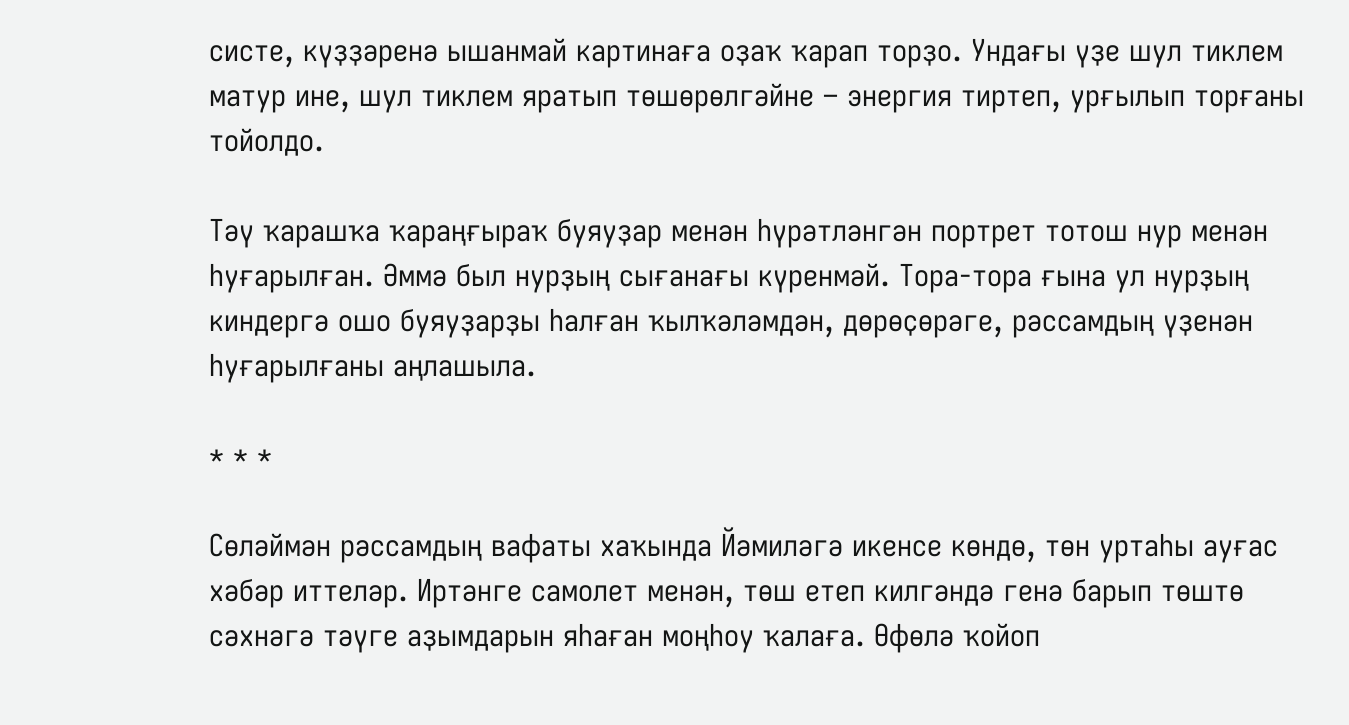систе, күҙҙәренә ышанмай картинаға оҙаҡ ҡарап торҙо. Ундағы үҙе шул тиклем матур ине, шул тиклем яратып төшөрөлгәйне – энергия тиртеп, урғылып торғаны тойолдо.

Тәү ҡарашҡа ҡараңғыраҡ буяуҙар менән һүрәтләнгән портрет тотош нур менән һуғарылған. Әммә был нурҙың сығанағы күренмәй. Тора-тора ғына ул нурҙың киндергә ошо буяуҙарҙы һалған ҡылҡәләмдән, дөрөҫөрәге, рәссамдың үҙенән һуғарылғаны аңлашыла.

* * *

Сөләймән рәссамдың вафаты хаҡында Йәмиләгә икенсе көндө, төн уртаһы ауғас хәбәр иттеләр. Иртәнге самолет менән, төш етеп килгәндә генә барып төштө сәхнәгә тәүге аҙымдарын яһаған моңһоу ҡалаға. Өфөлә ҡойоп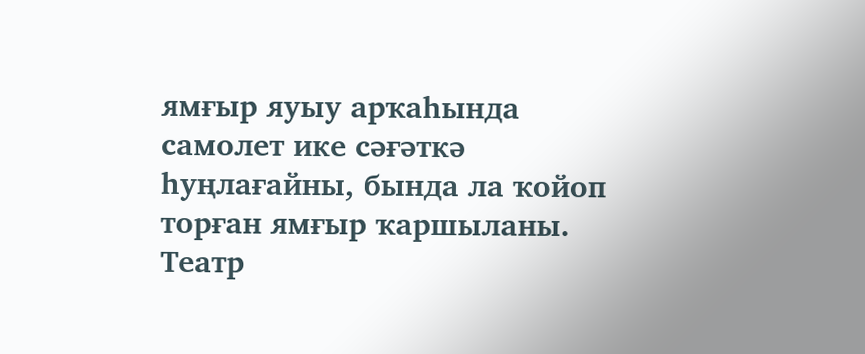ямғыр яуыу арҡаһында самолет ике сәғәткә һуңлағайны, бында ла ҡойоп торған ямғыр ҡаршыланы. Театр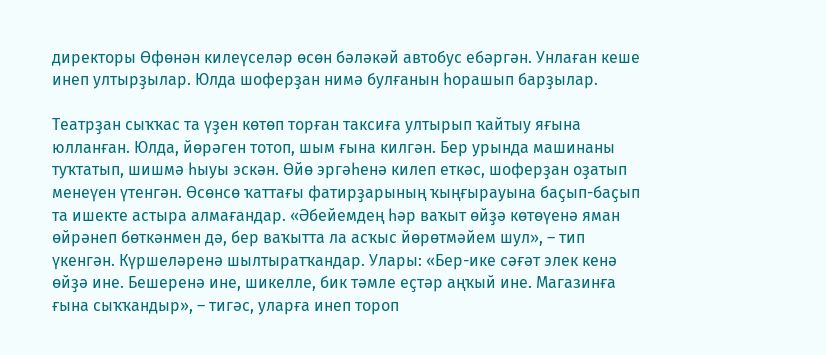директоры Өфөнән килеүселәр өсөн бәләкәй автобус ебәргән. Унлаған кеше инеп ултырҙылар. Юлда шоферҙан нимә булғанын һорашып барҙылар.

Театрҙан сыҡҡас та үҙен көтөп торған таксиға ултырып ҡайтыу яғына юлланған. Юлда, йөрәген тотоп, шым ғына килгән. Бер урында машинаны туҡтатып, шишмә һыуы эскән. Өйө эргәһенә килеп еткәс, шоферҙан оҙатып менеүен үтенгән. Өсөнсө ҡаттағы фатирҙарының ҡыңғырауына баҫып-баҫып та ишекте астыра алмағандар. «Әбейемдең һәр ваҡыт өйҙә көтөүенә яман өйрәнеп бөткәнмен дә, бер ваҡытта ла асҡыс йөрөтмәйем шул», – тип үкенгән. Күршеләренә шылтыратҡандар. Улары: «Бер-ике сәғәт элек кенә өйҙә ине. Бешеренә ине, шикелле, бик тәмле еҫтәр аңҡый ине. Магазинға ғына сыҡҡандыр», – тигәс, уларға инеп тороп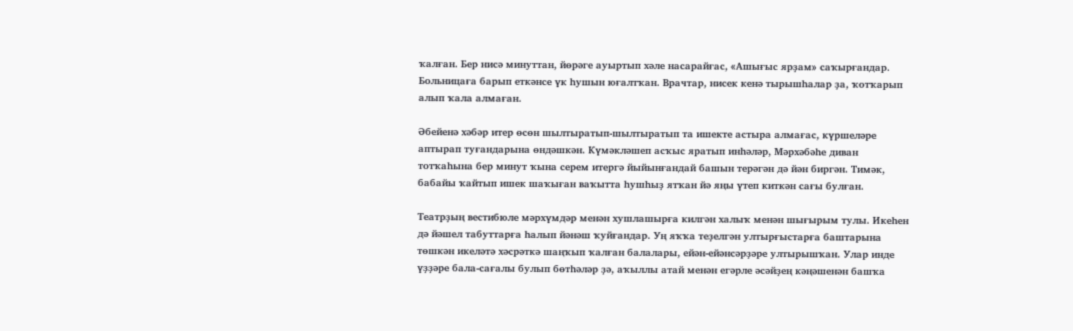ҡалған. Бер нисә минуттан, йөрәге ауыртып хәле насарайғас, «Ашығыс ярҙам» саҡырғандар. Больницаға барып еткәнсе үк һушын юғалтҡан. Врачтар, нисек кенә тырышһалар ҙа, ҡотҡарып алып ҡала алмаған.

Әбейенә хәбәр итер өсөн шылтыратып-шылтыратып та ишекте астыра алмағас, күршеләре аптырап туғандарына өндәшкән. Күмәкләшеп асҡыс яратып инһәләр, Мәрхәбәһе диван тотҡаһына бер минут ҡына серем итергә йыйынғандай башын терәгән дә йән биргән. Тимәк, бабайы ҡайтып ишек шаҡыған ваҡытта һушһыҙ ятҡан йә яңы үтеп киткән сағы булған.

Театрҙың вестибюле мәрхүмдәр менән хушлашырға килгән халыҡ менән шығырым тулы. Икеһен дә йәшел табуттарға һалып йәнәш ҡуйғандар. Уң яҡҡа теҙелгән ултырғыстарға баштарына төшкән икеләтә хәсрәткә шаңҡып ҡалған балалары, ейән-ейәнсәрҙәре ултырышҡан. Улар инде үҙҙәре бала-сағалы булып бөтһәләр ҙә, аҡыллы атай менән егәрле әсәйҙең кәңәшенән башҡа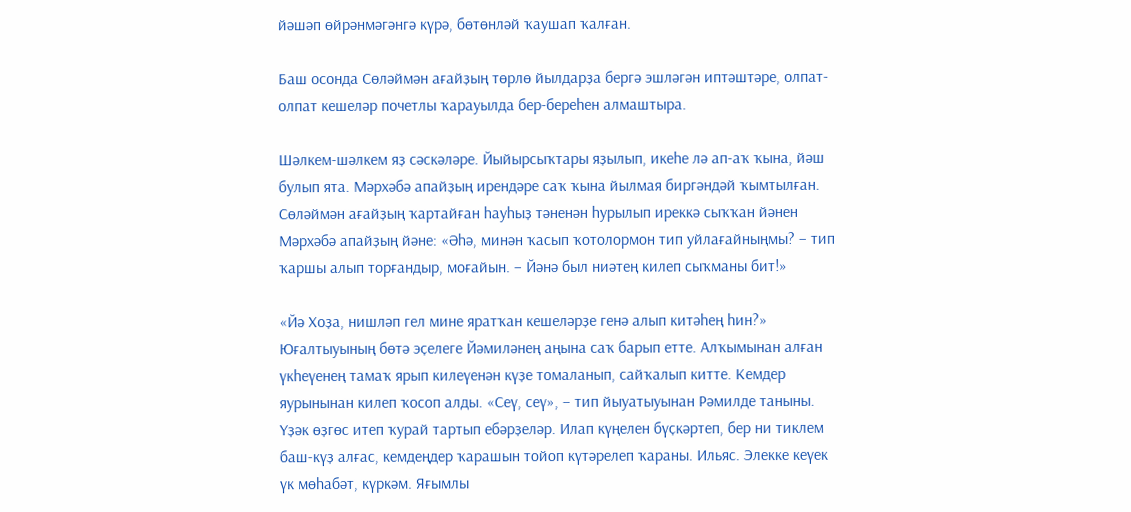йәшәп өйрәнмәгәнгә күрә, бөтөнләй ҡаушап ҡалған.

Баш осонда Сөләймән ағайҙың төрлө йылдарҙа бергә эшләгән иптәштәре, олпат-олпат кешеләр почетлы ҡарауылда бер-береһен алмаштыра.

Шәлкем-шәлкем яҙ сәскәләре. Йыйырсыҡтары яҙылып, икеһе лә ап-аҡ ҡына, йәш булып ята. Мәрхәбә апайҙың ирендәре саҡ ҡына йылмая биргәндәй ҡымтылған. Сөләймән ағайҙың ҡартайған һауһыҙ тәненән һурылып иреккә сыҡҡан йәнен Мәрхәбә апайҙың йәне: «Әһә, минән ҡасып ҡотолормон тип уйлағайныңмы? – тип ҡаршы алып торғандыр, моғайын. – Йәнә был ниәтең килеп сыҡманы бит!»

«Йә Хоҙа, нишләп гел мине яратҡан кешеләрҙе генә алып китәһең һин?» Юғалтыуының бөтә эҫелеге Йәмиләнең аңына саҡ барып етте. Алҡымынан алған үкһеүенең тамаҡ ярып килеүенән күҙе томаланып, сайҡалып китте. Кемдер яурынынан килеп ҡосоп алды. «Сеү, сеү», – тип йыуатыуынан Рәмилде таныны. Үҙәк өҙгөс итеп ҡурай тартып ебәрҙеләр. Илап күңелен бүҫкәртеп, бер ни тиклем баш-күҙ алғас, кемдеңдер ҡарашын тойоп күтәрелеп ҡараны. Ильяс. Элекке кеүек үк мөһабәт, күркәм. Яғымлы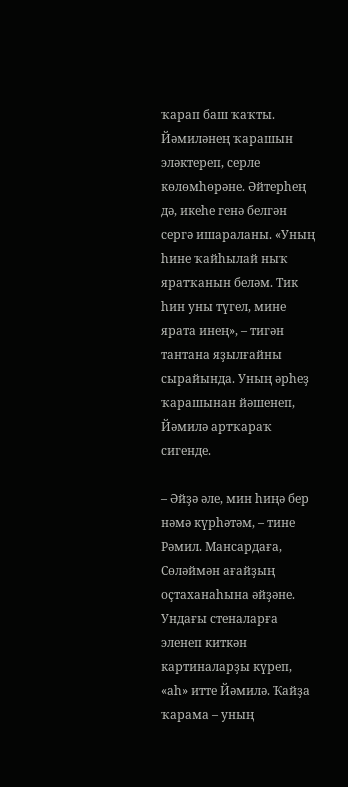ҡарап баш ҡаҡты. Йәмиләнең ҡарашын эләктереп, серле көлөмһөрәне. Әйтерһең дә, икеһе генә белгән сергә ишараланы. «Уның һине ҡайһылай ныҡ яратҡанын беләм. Тик һин уны түгел, мине ярата инең», – тигән тантана яҙылғайны сырайында. Уның әрһеҙ ҡарашынан йәшенеп, Йәмилә артҡараҡ сигенде.

– Әйҙә әле, мин һиңә бер нәмә күрһәтәм, – тине Рәмил. Мансардаға, Сөләймән ағайҙың оҫтаханаһына әйҙәне. Ундағы стеналарға эленеп киткән картиналарҙы күреп, «аһ» итте Йәмилә. Ҡайҙа ҡарама – уның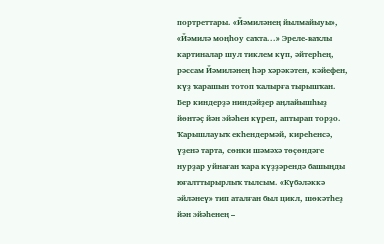портреттары. «Йәмиләнең йылмайыуы», «Йәмилә моңһоу саҡта...» Эреле-ваҡлы картиналар шул тиклем күп, әйтерһең, рәссам Йәмиләнең һәр хәрәкәтен, кәйефен, күҙ ҡарашын тотоп ҡалырға тырышҡан. Бер киндерҙә ниндәйҙер аңлайышһыҙ йөнтәҫ йән эйәһен күреп, аптырап торҙо. Ҡарышлауыҡ екһендермәй, киреһенсә, үҙенә тарта, сөнки шәмәхә төҫөндәге нурҙар уйнаған ҡара күҙҙәрендә башыңды юғалттырырлыҡ тылсым. «Күбәләккә әйләнеү» тип аталған был цикл, шөкәтһеҙ йән эйәһенең –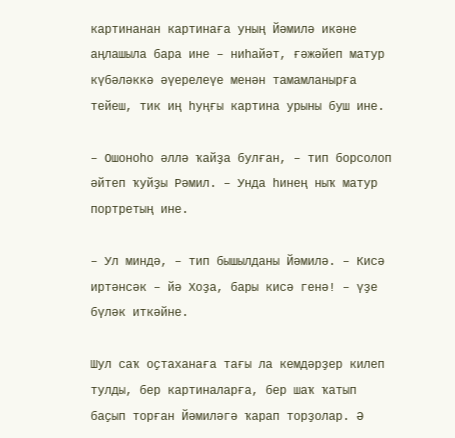картинанан картинаға уның Йәмилә икәне аңлашыла бара ине – ниһайәт, ғәжәйеп матур күбәләккә әүерелеүе менән тамамланырға тейеш, тик иң һуңғы картина урыны буш ине.

– Ошоноһо әллә ҡайҙа булған, – тип борсолоп әйтеп ҡуйҙы Рәмил. – Унда һинең ныҡ матур портретың ине.

– Ул миндә, – тип бышылданы Йәмилә. – Кисә иртәнсәк – йә Хоҙа, бары кисә генә! – үҙе бүләк иткәйне.

Шул саҡ оҫтаханаға тағы ла кемдәрҙер килеп тулды, бер картиналарға, бер шаҡ ҡатып баҫып торған Йәмиләгә ҡарап торҙолар. Ә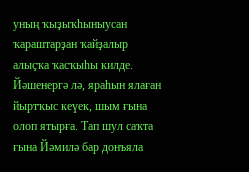уның ҡыҙыҡһыныусан ҡараштарҙан ҡайҙалыр алыҫҡа ҡасҡыһы килде. Йәшенергә лә, яраһын ялаған йыртҡыс кеүек, шым ғына олоп ятырға. Тап шул саҡта ғына Йәмилә бар донъяла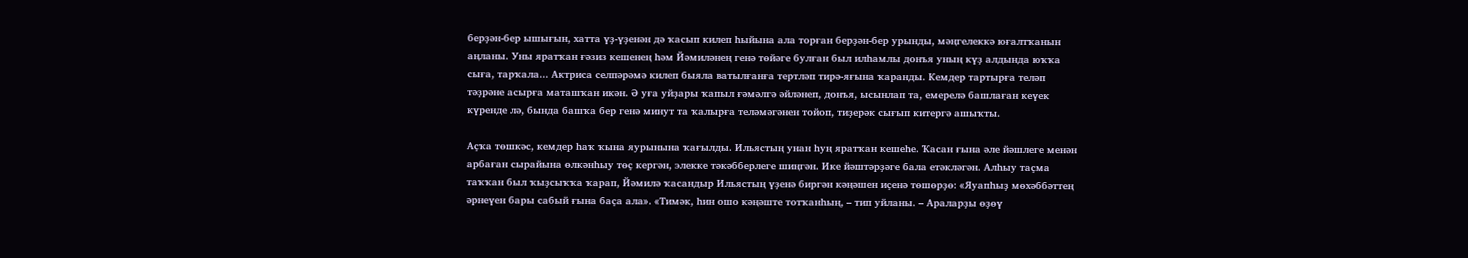берҙән-бер ышығын, хатта үҙ-үҙенән дә ҡасып килеп һыйына ала торған берҙән-бер урынды, мәңгелеккә юғалтҡанын аңланы. Уны яратҡан ғәзиз кешенең һәм Йәмиләнең генә төйәге булған был илһамлы донъя уның күҙ алдында юҡҡа сыға, тарҡала... Актриса селпәрәмә килеп быяла ватылғанға тертләп тирә-яғына ҡаранды. Кемдер тартырға теләп тәҙрәне асырға маташҡан икән. Ә уға уйҙары ҡапыл ғәмәлгә әйләнеп, донъя, ысынлап та, емерелә башлаған кеүек күренде лә, бында башҡа бер генә минут та ҡалырға теләмәгәнен тойоп, тиҙерәк сығып китергә ашыҡты.

Аҫҡа төшкәс, кемдер һаҡ ҡына яурынына ҡағылды. Ильястың унан һуң яратҡан кешеһе. Ҡасан ғына әле йәшлеге менән арбаған сырайына өлкәнһыу төҫ кергән, элекке тәкәбберлеге шиңгән. Ике йәштәрҙәге бала етәкләгән. Алһыу таҫма таҡҡан был ҡыҙсыҡҡа ҡарап, Йәмилә ҡасандыр Ильястың үҙенә биргән кәңәшен иҫенә төшөрҙө: «Яуапһыҙ мөхәббәттең әрнеүен бары сабый ғына баҫа ала». «Тимәк, һин ошо кәңәште тотҡанһың, – тип уйланы. – Араларҙы өҙөү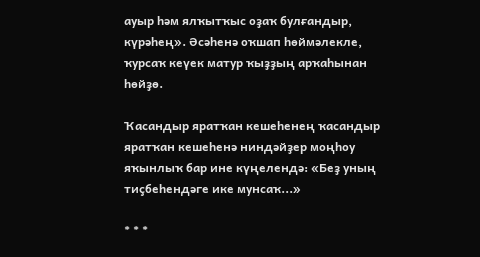ауыр һәм ялҡытҡыс оҙаҡ булғандыр, күрәһең». Әсәһенә оҡшап һөймәлекле, ҡурсаҡ кеүек матур ҡыҙҙың арҡаһынан һөйҙө.

Ҡасандыр яратҡан кешеһенең ҡасандыр яратҡан кешеһенә ниндәйҙер моңһоу яҡынлыҡ бар ине күңелендә: «Беҙ уның тиҫбеһендәге ике мунсаҡ...»

* * *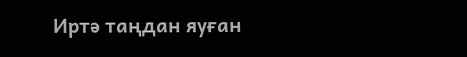Иртә таңдан яуған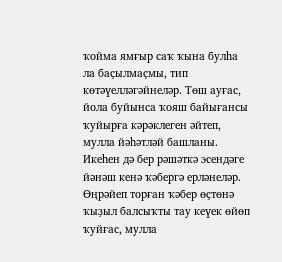ҡойма ямғыр саҡ ҡына булһа ла баҫылмаҫмы, тип көтәүелләгәйнеләр. Төш ауғас, йола буйынса ҡояш байығансы ҡуйырға кәрәклеген әйтеп, мулла йәһәтләй башланы. Икеһен дә бер рәшәткә эсендәге йәнәш кенә ҡәбергә ерләнеләр. Өңрәйеп торған ҡәбер өҫтөнә ҡыҙыл балсыҡты тау кеүек өйөп ҡуйғас, мулла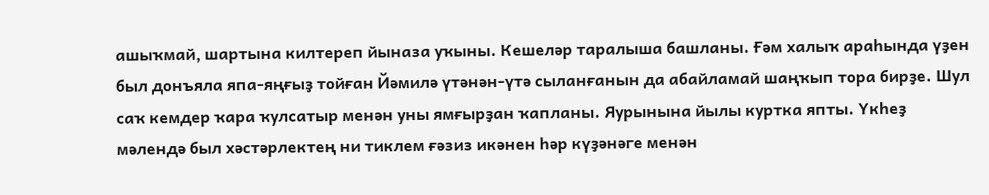ашыҡмай, шартына килтереп йыназа уҡыны. Кешеләр таралыша башланы. Ғәм халыҡ араһында үҙен был донъяла япа-яңғыҙ тойған Йәмилә үтәнән-үтә сыланғанын да абайламай шаңҡып тора бирҙе. Шул саҡ кемдер ҡара ҡулсатыр менән уны ямғырҙан ҡапланы. Яурынына йылы куртка япты. Үкһеҙ мәлендә был хәстәрлектең ни тиклем ғәзиз икәнен һәр күҙәнәге менән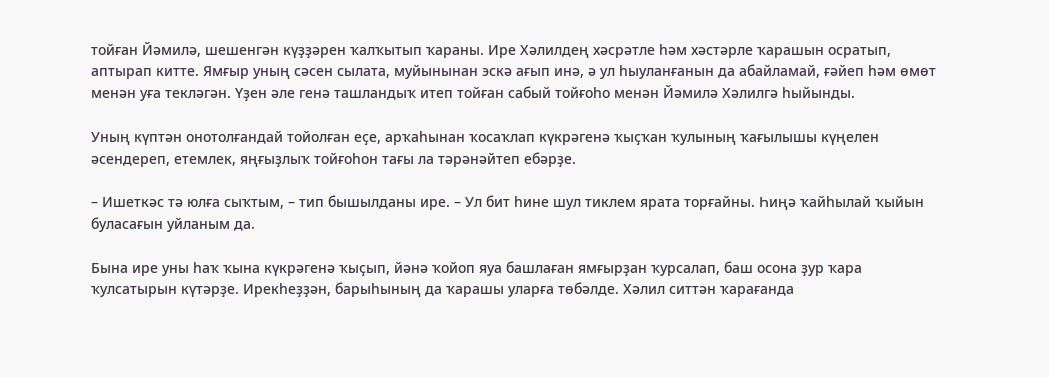тойған Йәмилә, шешенгән күҙҙәрен ҡалҡытып ҡараны. Ире Хәлилдең хәсрәтле һәм хәстәрле ҡарашын осратып, аптырап китте. Ямғыр уның сәсен сылата, муйынынан эскә ағып инә, ә ул һыуланғанын да абайламай, ғәйеп һәм өмөт менән уға текләгән. Үҙен әле генә ташландыҡ итеп тойған сабый тойғоһо менән Йәмилә Хәлилгә һыйынды.

Уның күптән онотолғандай тойолған еҫе, арҡаһынан ҡосаҡлап күкрәгенә ҡыҫҡан ҡулының ҡағылышы күңелен әсендереп, етемлек, яңғыҙлыҡ тойғоһон тағы ла тәрәнәйтеп ебәрҙе.

– Ишеткәс тә юлға сыҡтым, – тип бышылданы ире. – Ул бит һине шул тиклем ярата торғайны. Һиңә ҡайһылай ҡыйын буласағын уйланым да.

Бына ире уны һаҡ ҡына күкрәгенә ҡыҫып, йәнә ҡойоп яуа башлаған ямғырҙан ҡурсалап, баш осона ҙур ҡара ҡулсатырын күтәрҙе. Ирекһеҙҙән, барыһының да ҡарашы уларға төбәлде. Хәлил ситтән ҡарағанда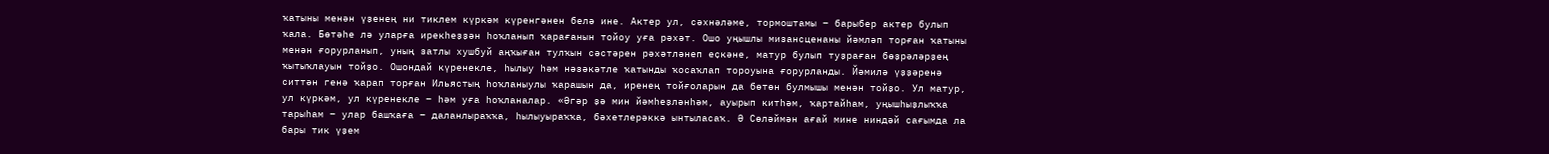ҡатыны менән үҙенең ни тиклем күркәм күренгәнен белә ине. Актер ул, сәхнәләме, тормоштамы – барыбер актер булып ҡала. Бөтәһе лә уларға ирекһеҙҙән һоҡланып ҡарағанын тойоу уға рәхәт. Ошо уңышлы мизансценаны йәмләп торған ҡатыны менән ғорурланып, уның затлы хушбуй аңҡыған тулҡын сәстәрен рәхәтләнеп еҫкәне, матур булып туҙраған бөҙрәләрҙең ҡытыҡлауын тойҙо. Ошондай күренекле, һылыу һәм нәзәкәтле ҡатынды ҡосаҡлап тороуына ғорурланды. Йәмилә үҙҙәренә ситтән генә ҡарап торған Ильястың һоҡланыулы ҡарашын да, иренең тойғоларын да бөтөн булмышы менән тойҙо. Ул матур, ул күркәм, ул күренекле – һәм уға һоҡланалар. «Әгәр ҙә мин йәмһеҙләнһәм, ауырып китһәм, ҡартайһам, уңышһыҙлыҡҡа тарыһам – улар башҡаға – даланлыраҡҡа, һылыуыраҡҡа, бәхетлерәккә ынтыласаҡ. Ә Сөләймән ағай мине ниндәй сағымда ла бары тик үҙем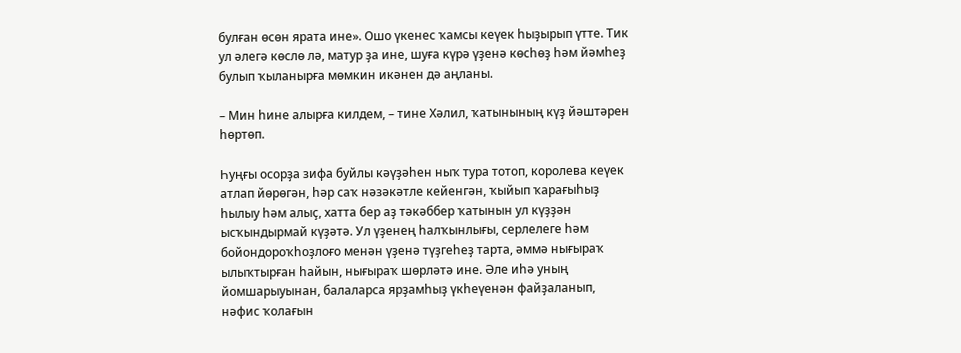булған өсөн ярата ине». Ошо үкенес ҡамсы кеүек һыҙырып үтте. Тик ул әлегә көслө лә, матур ҙа ине, шуға күрә үҙенә көсһөҙ һәм йәмһеҙ булып ҡыланырға мөмкин икәнен дә аңланы.

– Мин һине алырға килдем, – тине Хәлил, ҡатынының күҙ йәштәрен һөртөп.

Һуңғы осорҙа зифа буйлы кәүҙәһен ныҡ тура тотоп, королева кеүек атлап йөрөгән, һәр саҡ нәзәкәтле кейенгән, ҡыйып ҡарағыһыҙ һылыу һәм алыҫ, хатта бер аҙ тәкәббер ҡатынын ул күҙҙән ысҡындырмай күҙәтә. Ул үҙенең һалҡынлығы, серлелеге һәм бойондороҡһоҙлоғо менән үҙенә түҙгеһеҙ тарта, әммә нығыраҡ ылыҡтырған һайын, нығыраҡ шөрләтә ине. Әле иһә уның йомшарыуынан, балаларса ярҙамһыҙ үкһеүенән файҙаланып, нәфис ҡолағын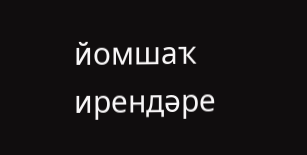йомшаҡ ирендәре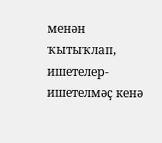менән ҡытыҡлап, ишетелер-ишетелмәҫ кенә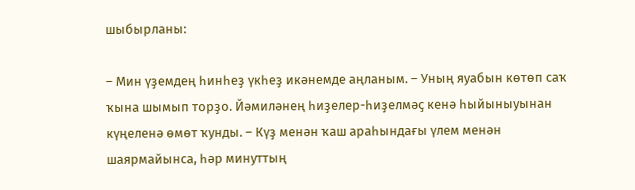шыбырланы:

– Мин үҙемдең һинһеҙ үкһеҙ икәнемде аңланым. – Уның яуабын көтөп саҡ ҡына шымып торҙо. Йәмиләнең һиҙелер-һиҙелмәҫ кенә һыйыныуынан күңеленә өмөт ҡунды. – Күҙ менән ҡаш араһындағы үлем менән шаярмайынса, һәр минуттың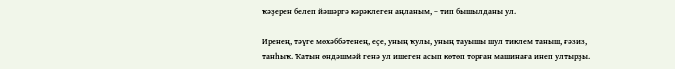ҡәҙерен белеп йәшәргә кәрәклеген аңланым, – тип бышылданы ул.

Иренең, тәүге мөхәббәтенең, еҫе, уның ҡулы, уның тауышы шул тиклем таныш, ғәзиз, танһыҡ. Ҡатын өндәшмәй генә ул ишеген асып көтөп торған машинаға инеп ултырҙы.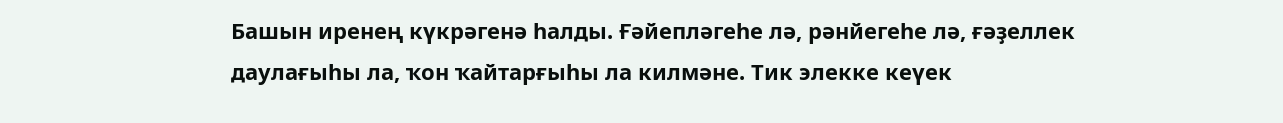Башын иренең күкрәгенә һалды. Ғәйепләгеһе лә, рәнйегеһе лә, ғәҙеллек даулағыһы ла, ҡон ҡайтарғыһы ла килмәне. Тик элекке кеүек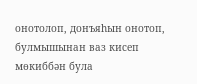онотолоп, донъяһын онотоп, булмышынан ваз кисеп мөкиббән була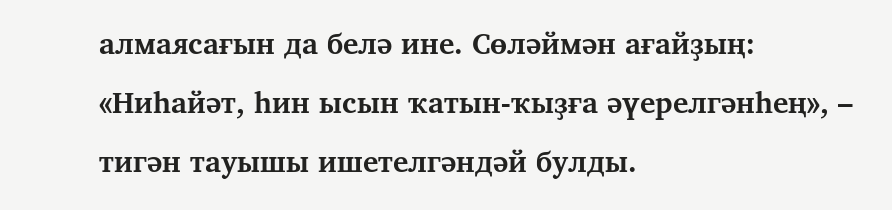алмаясағын да белә ине. Сөләймән ағайҙың: «Ниһайәт, һин ысын ҡатын-ҡыҙға әүерелгәнһең», – тигән тауышы ишетелгәндәй булды.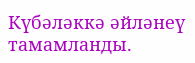Күбәләккә әйләнеү тамамланды.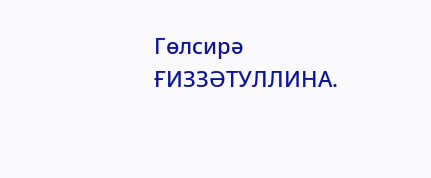Гөлсирә ҒИЗЗӘТУЛЛИНА.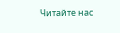Читайте нас